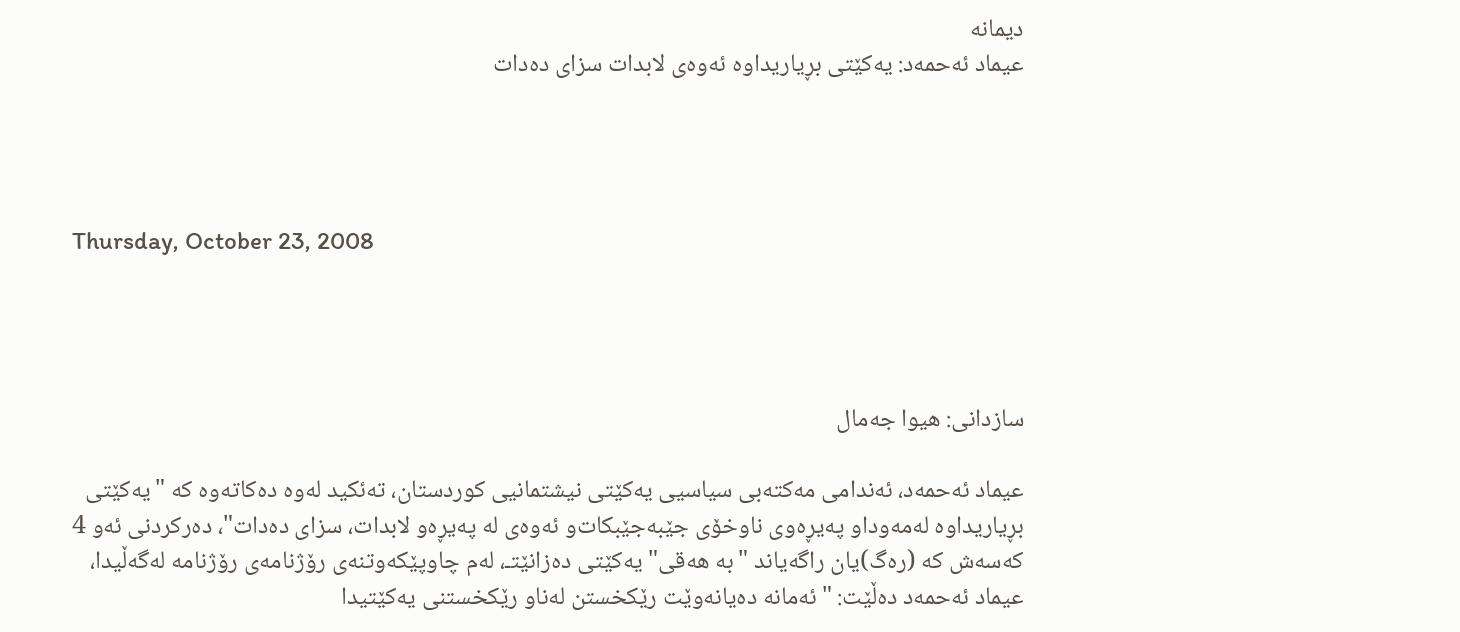دیمانه‌
عیماد ئه‌حمه‌د: یه‌كێتی‌ بڕیاریداوه‌ ئه‌وه‌ی‌ لابدات سزای‌ ده‌دات




Thursday, October 23, 2008




سازدانی‌: هیوا جه‌مال

عیماد ئه‌حمه‌د، ئه‌ندامی‌ مه‌كته‌بی‌ سیاسیی‌ یه‌كێتی‌ نیشتمانیی‌ كوردستان، ته‌ئكید له‌وه‌ ده‌كاته‌وه‌ كه‌ "یه‌كێتی‌ بڕیاریداوه‌ له‌مه‌وداو په‌یڕه‌وی‌ ناوخۆی‌ جێبه‌جێبكات‌و ئه‌وه‌ی‌ له‌ په‌یڕه‌و لابدات، سزای‌ ده‌دات"، ده‌ركردنی‌ ئه‌و 4 كه‌سه‌ش كه‌ (ره‌گ)یان راگه‌یاند "به‌ هه‌قی‌" یه‌كێتی‌ ده‌زانێتـ، له‌م چاوپێكه‌وتنه‌ی‌ رۆژنامه‌ی‌ رۆژنامه‌ له‌گه‌ڵیدا، عیماد ئه‌حمه‌د ده‌ڵێت: "ئه‌مانه‌ ده‌یانه‌وێت رێكخستن له‌ناو رێكخستنی‌ یه‌كێتیدا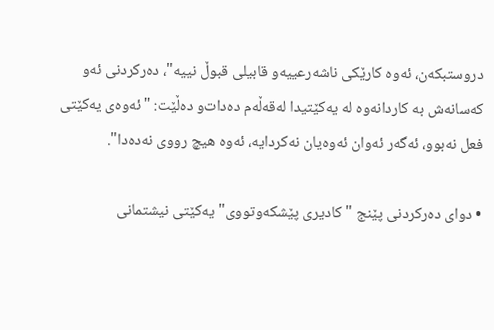دروستبكه‌ن، ئه‌وه‌ كارێكی‌ ناشه‌رعییه‌‌و قابیلی‌ قبوڵ‌ نییه‌"، ده‌ركردنی‌ ئه‌و كه‌سانه‌ش به‌ كاردانه‌وه‌ له‌ یه‌كێتیدا له‌قه‌ڵه‌م ده‌دات‌و ده‌ڵێت: "ئه‌وه‌ی‌ یه‌كێتی‌ فعل نه‌بوو، ئه‌گه‌ر ئه‌وان ئه‌وه‌یان نه‌كردایه‌، ئه‌وه‌ هیچ رووی‌ نه‌ده‌دا".

• دوای‌ ده‌ركردنی‌ پێنج "كادیری‌ پێشكه‌وتووی‌" یه‌كێتی‌ نیشتمانی‌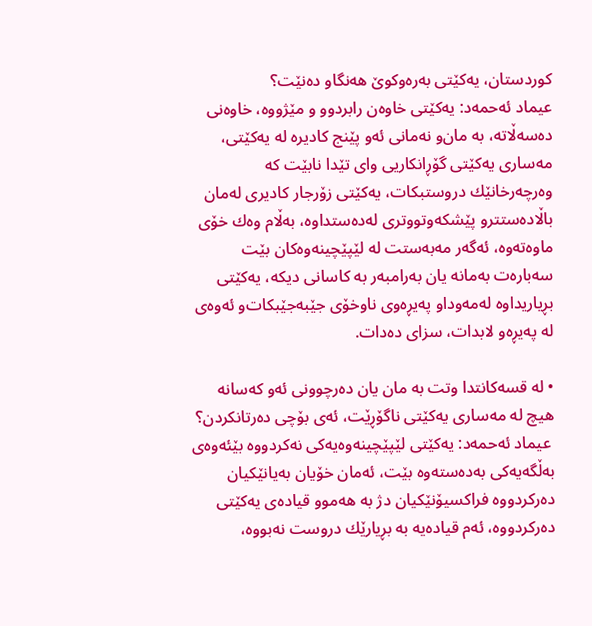كوردستان، یه‌كێتی‌ به‌ره‌وكوێ‌ هه‌نگاو ده‌نێت؟
عیماد ئه‌حمه‌د: یه‌كێتی‌ خاوه‌ن رابردوو ‌و مێژووه‌، خاوه‌نی‌ ده‌سه‌ڵاته‌، به‌ مان‌و نه‌مانی ئه‌و پێنج كادیره‌ له‌ یه‌كێتی‌، مه‌ساری‌ یه‌كێتی‌ گۆڕانكاریی‌ وای‌ تێدا نابێت كه‌ وه‌رچه‌رخانێك دروستبكات، یه‌كێتی‌ زۆرجار كادیری‌ له‌مان باڵاده‌ستتر‌و پێشكه‌وتووتری‌ له‌ده‌ستداوه‌، به‌ڵام وه‌ك خۆی‌ ماوه‌ته‌وه‌، ئه‌گه‌ر مه‌به‌ستت له‌ لێپێچینه‌وه‌كان بێت سه‌باره‌ت به‌مانه‌ یان به‌رامبه‌ر به‌ كاسانی‌ دیكه‌، یه‌كێتی‌ بڕیاریداوه‌ له‌مه‌وداو په‌یڕه‌وی‌ ناوخۆی‌ جێبه‌جێبكات‌و ئه‌وه‌ی‌ له‌ په‌یڕه‌و لابدات، سزای‌ ده‌دات.

• له‌ قسه‌كانتدا وتت به‌ مان یان ده‌رچوونی‌ ئه‌و كه‌سانه‌ هیچ له‌ مه‌ساری‌ یه‌كێتی‌ ناگۆڕێت، ئه‌ی‌ بۆچی‌ ده‌رتانكردن؟
 عیماد ئه‌حمه‌د: یه‌كێتی‌ لێپێچینه‌وه‌یه‌كی‌ نه‌كردووه‌ بێئه‌وه‌ی‌ به‌ڵگه‌یه‌كی‌ به‌ده‌سته‌وه‌ بێت، ئه‌مان خۆیان به‌یانێكیان ده‌ركردووه‌ فراكسیۆنێكیان دژ به‌ هه‌موو قیاده‌ی‌ یه‌كێتی‌ ده‌ركردووه‌، ئه‌م قیاده‌یه‌ به‌ بڕیارێك دروست نه‌بووه‌،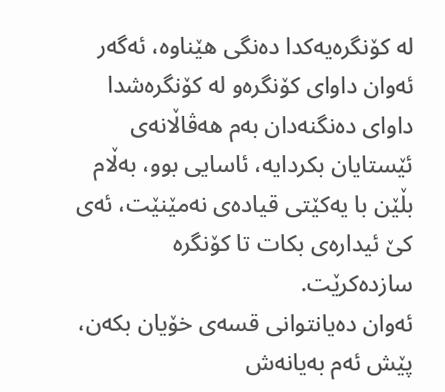له‌ كۆنگره‌یه‌كدا ده‌نگی‌ هێناوه‌، ئه‌گه‌ر ئه‌وان داوای‌ كۆنگره‌‌و له‌ كۆنگره‌شدا داوای‌ ده‌نگنه‌دان به‌م هه‌ڤاڵانه‌ی‌ ئێستایان بكردایه‌، ئاسایی‌ بوو، به‌ڵام بڵێن با یه‌كێتی‌ قیاده‌ی‌ نه‌مێنێت، ئه‌ی‌ كێ‌ ئیداره‌ی‌ بكات تا كۆنگره‌ سازده‌كرێت.
ئه‌وان ده‌یانتوانی‌ قسه‌ی‌ خۆیان بكه‌ن، پێش ئه‌م به‌یانه‌ش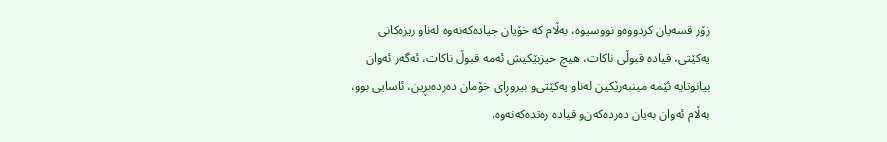زۆر قسه‌یان كردووه‌‌و نووسیوه‌، به‌ڵام كه‌ خۆیان جیاده‌كه‌نه‌وه‌ له‌ناو ریزه‌كانی‌ یه‌كێتی‌، قیاده‌ قبوڵی‌ ناكات، هیچ حیزبێكیش ئه‌مه‌ قبوڵ‌ ناكات، ئه‌گه‌ر ئه‌وان بیانوتایه‌ ئێمه‌ مینبه‌رێكین له‌ناو یه‌كێتی‌‌و بیروڕای‌ خۆمان ده‌رده‌بڕین، ئاسایی‌ بوو، به‌ڵام ئه‌وان به‌یان ده‌رده‌كه‌ن‌و قیاده‌ ره‌تده‌كه‌نه‌وه‌.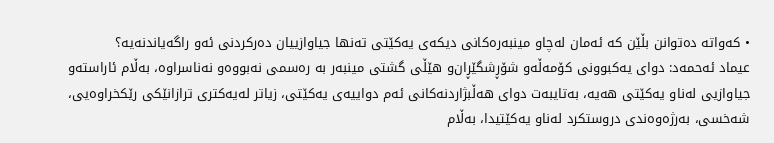• كه‌واته‌ ده‌توانن بڵێن كه‌ ئه‌مان له‌چاو مینبه‌ره‌كانی‌ دیكه‌ی‌ یه‌كێتی‌ ته‌نها جیاوازییان ده‌ركردنی‌ ئه‌و راگه‌یاندنه‌یه‌؟
عیماد ئه‌حمه‌د: دوای‌ یه‌كبوونی‌ كۆمه‌ڵه‌‌و شۆڕشگێڕان‌و هێڵی‌ گشتی‌ مینبه‌ر به‌ ره‌سمی‌ نه‌بووه‌‌و نه‌ناسراوه‌، به‌ڵام ئاراسته‌و جیاوازیی‌ له‌ناو یه‌كێتی‌ هه‌یه‌، به‌تایبه‌ت دوای‌ هه‌ڵبژاردنه‌كانی‌ ئه‌م دواییه‌ی‌ یه‌كێتی‌، زیاتر له‌یه‌كتری ترازانێكی‌ رێكخراوه‌یی‌، شه‌خسی‌، به‌رژه‌وه‌ندی‌ دروستكرد له‌ناو یه‌كێتیدا، به‌ڵام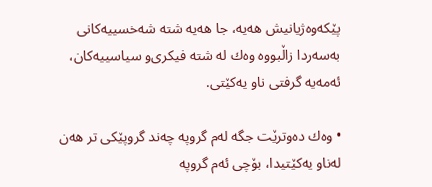پێكه‌وه‌ژیانیش هه‌یه‌، جا هه‌یه‌ شته‌ شه‌خسییه‌كانی‌ به‌سه‌ردا زاڵبووه‌ وه‌ك له‌ شته‌ فیكری‌‌و سیاسییه‌كان، ئه‌مه‌یه‌ گرفتی‌ ناو یه‌كێتی‌.

• وه‌ك ده‌وترێت جگه‌ له‌م گروپه‌ چه‌ند گروپێكی‌ تر هه‌ن له‌ناو یه‌كێتیدا، بۆچی‌ ئه‌م گروپه‌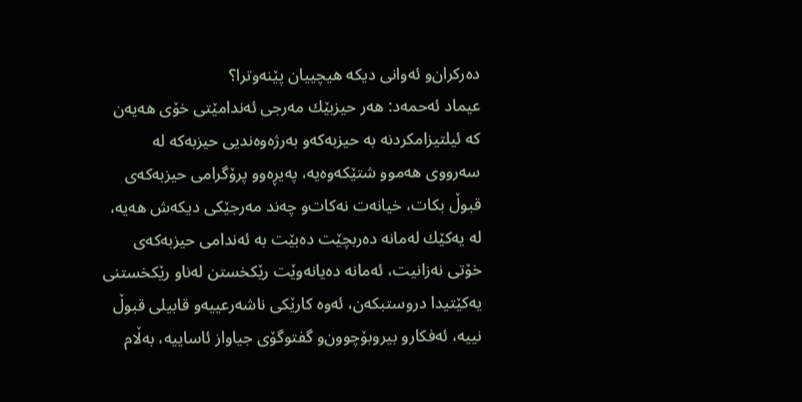ده‌ركران‌و ئه‌وانی‌ دیكه‌ هیچییان پێنه‌وترا؟
عیماد ئه‌حمه‌د: هه‌ر حیزبێك مه‌رجی‌ ئه‌ندامێتی‌ خۆی‌ هه‌یه‌ن كه‌ ئیلتیزامكردنه‌ به‌ حیزبه‌كه‌‌و به‌رژه‌وه‌ندیی‌ حیزبه‌كه‌ له‌ سه‌رووی‌ هه‌موو شتێكه‌وه‌یه‌، په‌یڕه‌و‌و پرۆگرامی‌ حیزبه‌كه‌ی‌ قبوڵ‌ بكات، خیانه‌ت نه‌كات‌و چه‌ند مه‌رجێكی‌ دیكه‌ش هه‌یه‌، له‌ یه‌كێك له‌مانه‌ ده‌ربچێت ده‌بێت به‌ ئه‌ندامی‌ حیزبه‌كه‌ی‌ خۆتی‌ نه‌زانیت، ئه‌مانه‌ ده‌یانه‌وێت رێكخستن له‌ناو رێكخستنی‌ یه‌كێتیدا دروستبكه‌ن، ئه‌وه‌ كارێكی‌ ناشه‌رعییه‌‌و قابیلی‌ قبوڵ‌ نییه‌، ئه‌فكار‌و بیروبۆچوون‌و گفتوگۆی‌ جیاواز ئاساییه‌، به‌ڵام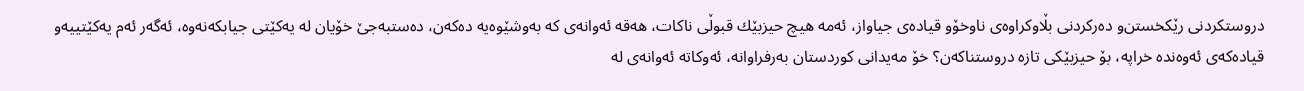دروستكردنی‌ رێكخستن‌و ده‌ركردنی‌ بڵاوكراوه‌ی‌ ناوخۆ‌و قیاده‌ی‌ جیاواز، ئه‌مه‌ هیچ حیزبێك قبوڵی‌ ناكات، هه‌قه‌ ئه‌وانه‌ی‌ كه‌ به‌وشێوه‌یه‌ ده‌كه‌ن، ده‌ستبه‌جێ‌ خۆیان له‌ یه‌كێتی‌ جیابكه‌نه‌وه‌، ئه‌گه‌ر ئه‌م یه‌كێتییه‌‌و قیاده‌كه‌ی‌ ئه‌وه‌نده‌ خراپه‌، بۆ حیزبێكی‌ تازه‌ دروستناكه‌ن؟ خۆ مه‌یدانی‌ كوردستان به‌رفراوانه‌، ئه‌وكاته‌ ئه‌وانه‌ی‌ له‌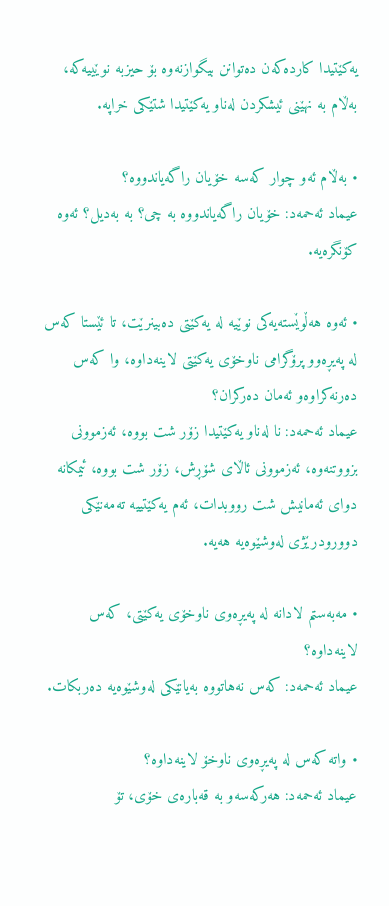یه‌كێتیدا كارده‌كه‌ن ده‌توانن بیگوازنه‌وه‌ بۆ حیزبه‌ نوێییه‌كه‌، به‌ڵام به‌ نهێنی‌ ئیشكردن له‌ناو یه‌كێتیدا شتێكی‌ خراپه‌.

• به‌ڵام ئه‌و چوار كه‌سه‌ خۆیان راگه‌یاندووه‌؟
عیماد ئه‌حمه‌د: خۆیان راگه‌یاندووه‌ به‌ چی‌؟ به‌ به‌دیل؟ ئه‌وه‌ كۆنگره‌یه‌.

• ئه‌وه‌ هه‌ڵوێسته‌یه‌كی‌ نوێیه‌ له‌ یه‌كێتی‌ ده‌بینرێت، تا ئێستا كه‌س له‌ په‌یڕه‌وو پرۆگرامی‌ ناوخۆی‌ یه‌كێتی‌ لاینه‌داوه‌، وا كه‌س ده‌رنه‌كراوه‌‌و ئه‌مان ده‌ركران؟
عیماد ئه‌حمه‌د: نا له‌ناو یه‌كێتیدا زۆر شت بووه‌، ئه‌زموونی‌ بزووتنه‌وه‌، ئه‌زموونی‌ ئاڵای‌ شۆڕش، زۆر شت بووه‌، ئیمكانه‌ دوای‌ ئه‌مانیش شت رووبدات، ئه‌م یه‌كێتییه‌ ته‌مه‌نێكی‌ دوورودرێژی‌ له‌وشێوه‌یه‌ هه‌یه‌.

• مه‌به‌ستم لادانه‌ له‌ په‌یڕه‌وی‌ ناوخۆی‌ یه‌كێتی‌، كه‌س لاینه‌داوه‌؟
عیماد ئه‌حمه‌د: كه‌س نه‌هاتووه‌ به‌یانێكی‌ له‌وشێوه‌یه‌ ده‌ربكات.

• واته‌ كه‌س له‌ په‌یڕه‌وی‌ ناوخۆ لاینه‌داوه‌؟
عیماد ئه‌حمه‌د: هه‌ركه‌سه‌و به‌ قه‌باره‌ی‌ خۆی‌، تۆ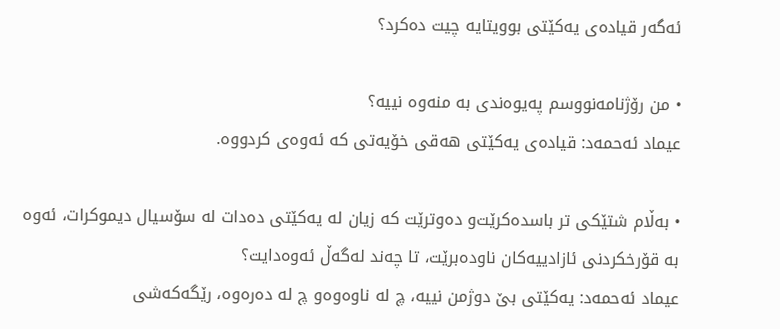ئه‌گه‌ر قیاده‌ی‌ یه‌كێتی‌ بوویتایه‌ چیت ده‌كرد؟

• من رۆژنامه‌نووسم په‌یوه‌ندی‌ به‌ منه‌وه‌ نییه‌؟
عیماد ئه‌حمه‌د: قیاده‌ی‌ یه‌كێتی‌ هه‌قی‌ خۆیه‌تی‌ كه‌ ئه‌وه‌ی‌ كردووه‌.

• به‌ڵام شتێكی‌ تر باسده‌كرێت‌و ده‌وترێت كه‌ زیان له‌ یه‌كێتی‌ ده‌دات له‌ سۆسیال دیموكرات، ئه‌وه‌ به‌ قۆرخكردنی‌ ئازادییه‌كان ناوده‌برێت، تا چه‌ند له‌گه‌ڵ‌ ئه‌وه‌دایت؟
عیماد ئه‌حمه‌د: یه‌كێتی‌ بێ‌ دوژمن نییه‌، چ له‌ ناوه‌وه‌‌و چ له‌ ده‌ره‌وه‌، رێگه‌كه‌شی‌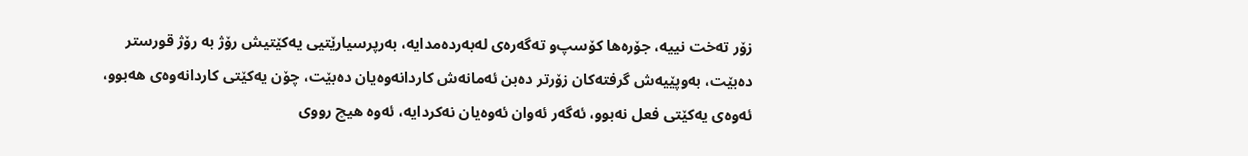زۆر ته‌خت نییه‌، جۆره‌ها كۆسپ‌و ته‌گه‌ره‌ی‌ له‌به‌رده‌مدایه‌، به‌رپرسیارێتیی‌ یه‌كێتیش رۆژ به‌ رۆژ قورستر ده‌بێت، به‌وپێیه‌ش گرفته‌كان زۆرتر ده‌بن ئه‌مانه‌ش كاردانه‌وه‌یان ده‌بێت، چۆن یه‌كێتی‌ كاردانه‌وه‌ی‌ هه‌بوو، ئه‌وه‌ی‌ یه‌كێتی‌ فعل نه‌بوو، ئه‌گه‌ر ئه‌وان ئه‌وه‌یان نه‌كردایه‌، ئه‌وه‌ هیچ رووی‌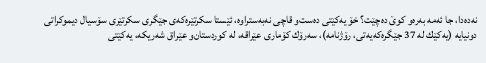نه‌ده‌دا، جا ئه‌مه‌ به‌ره‌و كوێ‌ ده‌چێت؟ خۆ یه‌كێتی‌ ده‌ست‌و قاچی‌ نه‌به‌ستراوه‌، ئێستا سكرتێره‌كه‌ی‌ جێگری‌ سكرتێری‌ سۆسیال دیموكراتی‌ دونیایه‌ (یه‌كێك له‌ 37 جێگره‌كه‌یه‌تی‌، رۆژنامه‌)، سه‌رۆك كۆماری‌ عێراقه‌، له‌ كوردستان‌و عێراق شه‌ریكه‌، یه‌كێتی‌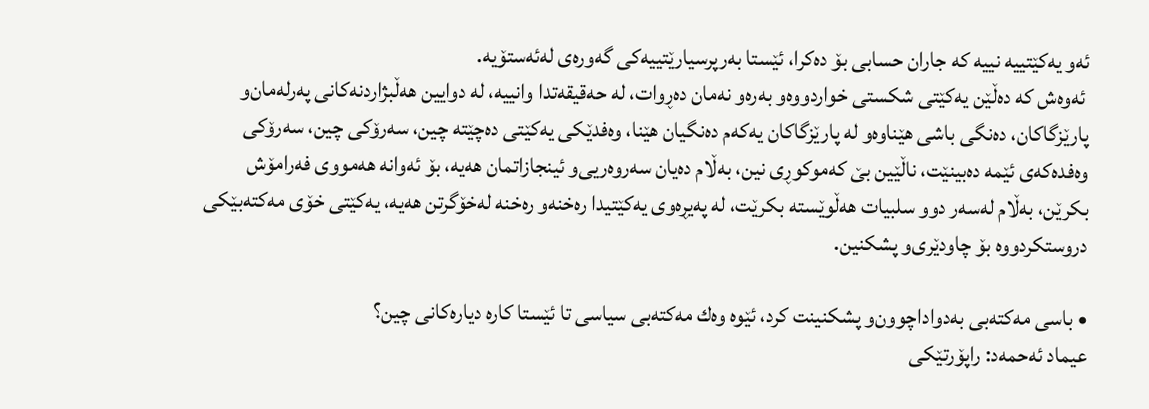ئه‌و یه‌كێتییه‌ نییه‌ كه‌ جاران حسابی‌ بۆ ده‌كرا، ئێستا به‌رپرسیارێتییه‌كی‌ گه‌وره‌ی‌ له‌ئه‌ستۆیه‌.
 ئه‌وه‌ش كه‌ ده‌ڵێن یه‌كێتی‌ شكستی‌ خواردووه‌‌و به‌ره‌و نه‌مان ده‌ڕوات، له‌ حه‌قیقه‌تدا وانییه‌، له‌ دوایین هه‌ڵبژاردنه‌كانی‌ په‌رله‌مان‌و پارێزگاكان، ده‌نگی‌ باشی‌ هێناوه‌‌و له‌ پارێزگاكان یه‌كه‌م ده‌نگیان هێنا، وه‌فدێكی‌ یه‌كێتی‌ ده‌چێته‌ چین، سه‌رۆكی‌ چین، سه‌رۆكی‌ وه‌فده‌كه‌ی‌ ئێمه‌ ده‌بینێت، ناڵێین بێ‌ كه‌موكوڕی‌ نین، به‌ڵام ده‌یان سه‌روه‌ریی‌‌و ئینجازاتمان هه‌یه‌، بۆ ئه‌وانه‌ هه‌مووی‌ فه‌رامۆش بكرێن، به‌ڵام له‌سه‌ر دوو سلبیات هه‌ڵوێسته‌ بكرێت، له‌ په‌یڕه‌وی‌ یه‌كێتیدا ره‌خنه‌و ره‌خنه‌ له‌خۆگرتن هه‌یه‌، یه‌كێتی‌ خۆی‌ مه‌كته‌بێكی‌ دروستكردووه‌ بۆ چاودێری‌‌و پشكنین.

• باسی‌ مه‌كته‌بی‌ به‌دواداچوون‌و پشكنینت كرد، ئێوه‌ وه‌ك مه‌كته‌بی‌ سیاسی‌ تا ئێستا كاره‌ دیاره‌كانی‌ چین؟
عیماد ئه‌حمه‌د: راپۆرتێكی‌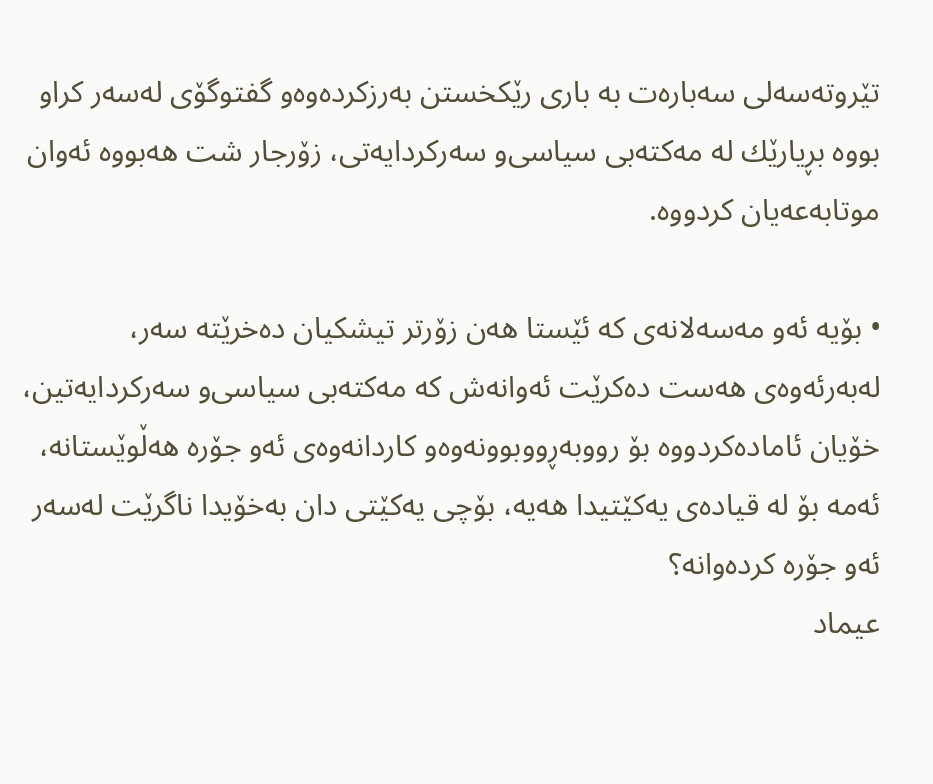تێروته‌سه‌لی‌ سه‌باره‌ت به‌ باری‌ رێكخستن به‌رزكرده‌وه‌‌و گفتوگۆی‌ له‌سه‌ر كراو بووه‌ بڕیارێك له‌ مه‌كته‌بی‌ سیاسی‌‌و سه‌ركردایه‌تی‌، زۆرجار شت هه‌بووه‌ ئه‌وان موتابه‌عه‌یان كردووه‌.

• بۆیه‌ ئه‌و مه‌سه‌لانه‌ی‌ كه‌ ئێستا هه‌ن زۆرتر تیشكیان ده‌خرێته‌ سه‌ر، له‌به‌رئه‌وه‌ی‌ هه‌ست ده‌كرێت ئه‌وانه‌ش كه‌ مه‌كته‌بی‌ سیاسی‌‌و سه‌ركردایه‌تین، خۆیان ئاماده‌كردووه‌ بۆ رووبه‌ڕووبوونه‌وه‌‌و كاردانه‌وه‌ی‌ ئه‌و جۆره‌ هه‌ڵوێستانه‌، ئه‌مه‌ بۆ له‌ قیاده‌ی‌ یه‌كێتیدا هه‌یه‌، بۆچی‌ یه‌كێتی‌ دان به‌خۆیدا ناگرێت له‌سه‌ر ئه‌و جۆره‌ كرده‌وانه‌؟
عیماد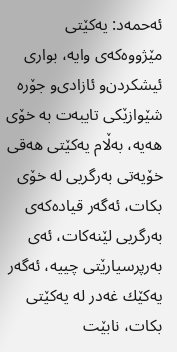ئه‌حمه‌د: یه‌كێتی‌ مێژووه‌كه‌ی‌ وایه‌، بواری‌ ئیشكردن‌و ئازادی‌‌و جۆره‌ شێوازێكی‌ تایبه‌ت به‌ خۆی‌ هه‌یه‌، به‌ڵام یه‌كێتی‌ هه‌قی‌ خۆیه‌تی‌ به‌رگریی‌ له‌ خۆی‌ بكات، ئه‌گه‌ر قیاده‌كه‌ی‌ به‌رگریی‌ لێنه‌كات، ئه‌ی‌ به‌رپرسیارێتی‌ چییه‌، ئه‌گه‌ر یه‌كێك غه‌در له‌ یه‌كێتی‌ بكات، نابێت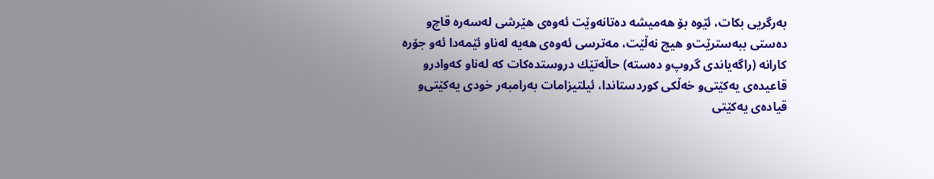به‌رگریی‌ بكات، ئێوه‌ بۆ هه‌میشه‌ ده‌تانه‌وێت ئه‌وه‌ی‌ هێرشی‌ له‌سه‌ره‌ قاچ‌و ده‌ستی‌ ببه‌سترێت‌و هیچ نه‌ڵێت، مه‌ترسی‌ ئه‌وه‌ی‌ هه‌یه‌ له‌ناو ئێمه‌دا ئه‌و جۆره‌ كارانه‌ (راگه‌یاندی‌ گروپ‌و ده‌سته‌) حاڵه‌تێك دروستده‌كات كه‌ له‌ناو كه‌وادر‌و قاعیده‌ی‌ یه‌كێتی‌‌و خه‌ڵكی‌ كوردستاندا، ئیلتیزامات به‌رامبه‌ر خودی‌ یه‌كێتی‌‌و قیاده‌ی‌ یه‌كێتی‌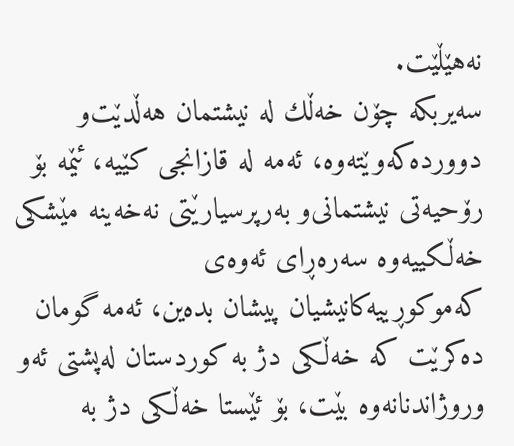نه‌هێڵێت.
سه‌یربكه‌ چۆن خه‌ڵك له‌ نیشتمان هه‌ڵدێت‌و دوورده‌كه‌وێته‌وه‌، ئه‌مه‌ له‌ قازانجی‌ كێیه‌، ئێمه‌ بۆ رۆحیه‌تی‌ نیشتمانی‌‌و به‌رپرسیارێتی‌ نه‌خه‌ینه‌ مێشكی‌ خه‌ڵكییه‌وه‌ سه‌ره‌ڕای‌ ئه‌وه‌ی‌ كه‌موكوڕییه‌كانیشیان پیشان بده‌ین، ئه‌مه‌ گومان ده‌كرێت كه‌ خه‌ڵكی‌ دژ به‌ كوردستان له‌پشتی‌ ئه‌و وروژاندنانه‌وه‌ بێت، بۆ ئێستا خه‌ڵكی‌ دژ به‌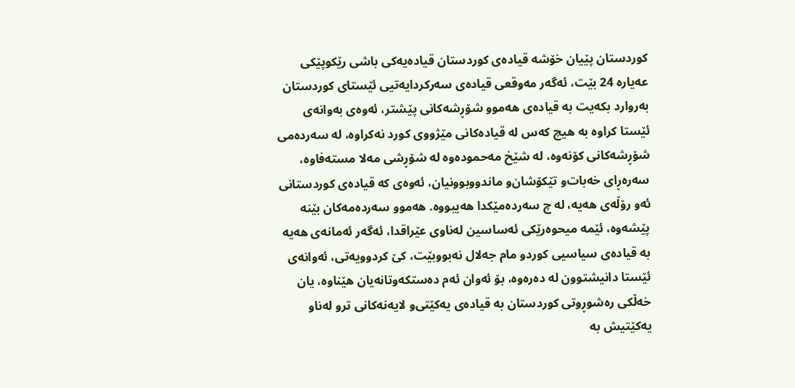كوردستان پێیان خۆشه‌ قیاده‌ی‌ كوردستان قیاده‌یه‌كی‌ باشی‌ رێكوپێكی‌ عه‌یاره‌ 24 بێت، ئه‌گه‌ر مه‌وقعی‌ قیاده‌ی‌ سه‌ركردایه‌تیی‌ ئێستای‌ كوردستان  به‌روارد بكه‌یت به‌ قیاده‌ی‌ هه‌موو شۆڕشه‌كانی‌ پێشتر، ئه‌وه‌ی‌ به‌وانه‌ی‌ ئێستا كراوه‌ به‌ هیچ كه‌س له‌ قیاده‌كانی‌ مێژووی‌ كورد نه‌كراوه‌، له‌ سه‌رده‌می‌ شۆڕشه‌كانی‌ كۆنه‌وه‌، له‌ شێخ مه‌حموده‌وه‌ له‌ شۆڕشی‌ مه‌لا مسته‌فاوه‌، سه‌ره‌ڕای‌ خه‌بات‌و تێكۆشان‌و ماندووبوونیان، ئه‌وه‌ی‌ كه‌ قیاده‌ی‌ كوردستانی‌ ئه‌و رۆڵه‌ی‌ هه‌یه‌، له‌ چ سه‌رده‌مێكدا هه‌یبووه‌. هه‌موو سه‌رده‌مه‌كان بێنه‌ پێشه‌وه‌، ئێمه‌ میحوه‌رێكی‌ ئه‌ساسین له‌ناوی‌ عێراقدا، ئه‌گه‌ر ئه‌مانه‌ی‌ هه‌یه‌ به‌ قیاده‌ی‌ سیاسیی‌ كورد‌و مام جه‌لال نه‌بووبێت، كێ‌ كردوویه‌تی‌، ئه‌وانه‌ی‌ ئێستا دانیشتوون له‌ ده‌ره‌وه‌، بۆ ئه‌وان ئه‌م ده‌ستكه‌وتانه‌یان هێناوه‌، یان خه‌ڵكی‌ ره‌شوڕوتی‌ كوردستان به‌ قیاده‌ی‌ یه‌كێتی‌‌و لایه‌نه‌كانی‌ تر‌و له‌ناو یه‌كێتیش به‌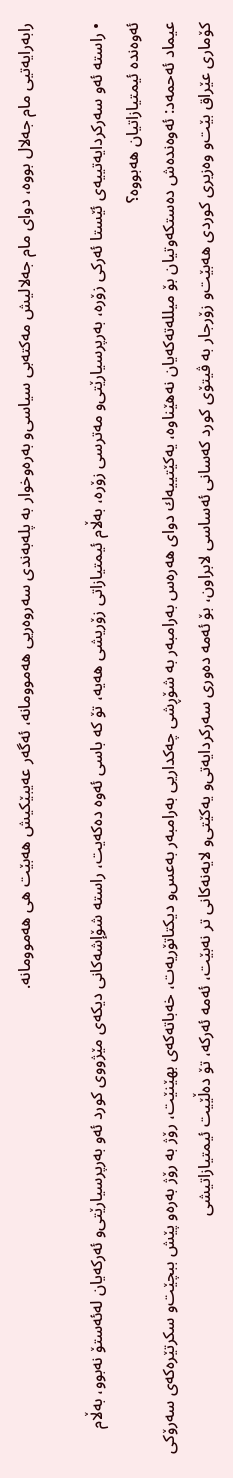رابه‌رایه‌تیی‌ مام جه‌لال بووه‌، دوای‌ مام جه‌لالیش مه‌كته‌بی‌ سیاسی‌‌و به‌ره‌وخوار به‌ پله‌به‌ندی‌ سه‌روه‌ریی‌ هه‌موومانه‌، ئه‌گه‌ر عه‌یبێكیش هه‌بێت هی‌ هه‌موومانه‌.

• راسته‌ ئه‌و سه‌ركردایه‌تییه‌ی‌ ئێستا ئه‌ركی‌ زۆره‌، به‌رپرسیارێتی‌‌و مه‌ترسی‌ زۆره‌، به‌ڵام ئیمتیازاتی‌ زۆریشی‌ هه‌یه‌، تۆ كه‌ باسی‌ ئه‌وه‌ ده‌كه‌یت، راسته‌ شۆإشه‌كانی‌ دیكه‌ی‌ مێژووی‌ كورد ئه‌و به‌رپرسیارێتی‌‌و ئه‌ركه‌یان له‌ئه‌ستۆ نه‌بوو، به‌ڵام ئه‌وه‌نده‌ ئیمتیازاتیان هه‌بووه‌؟
عیماد ئه‌حمه‌د: ئه‌وه‌نده‌ش ده‌ستكه‌وتیان بۆ میلله‌ته‌كه‌یان نه‌هێناوه‌، یه‌كێتییه‌ك دوای‌ هه‌ره‌س به‌رامبه‌ر به‌ شۆڕشی‌ چه‌كداریی‌ به‌رامبه‌ر به‌عس‌و دیكتاتۆریه‌ت، خه‌باته‌كه‌ی‌ بهێنێت، رۆژ به‌ رۆژ به‌ره‌و پێش ببچێت‌و سكرتێره‌كه‌ی‌ سه‌رۆكی‌ كۆماری‌ عێراق بێت‌و وه‌زیری‌ كوردی‌ هه‌بێت‌و زۆرجار به‌ ڤیتۆی‌ كورد كه‌سانی‌ ئه‌ساسی‌ لابراون، بۆ ئه‌مه‌ ده‌وری‌ سه‌ركردایه‌تی‌‌و یه‌كێتی‌‌و لایه‌نه‌كانی‌ تر نه‌بێت، ئه‌مه‌ ئه‌ركه‌، تۆ ده‌ڵێیت ئیمتیازاتیشی‌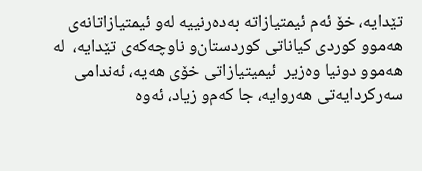تێدایه‌، خۆ ئه‌م ئیمتیازاته‌ به‌ده‌رنییه‌ له‌و ئیمتیازاتانه‌ی‌ هه‌موو كوردی‌ كیاناتی‌ كوردستان‌و ناوچه‌كه‌ی‌ تێدایه‌،  له‌ هه‌موو دونیا وه‌زیر  ئیمیتیازاتی‌ خۆی‌ هه‌یه‌، ئه‌ندامی‌ سه‌ركردایه‌تی‌ هه‌روایه‌، جا كه‌م‌و زیاد، ئه‌وه‌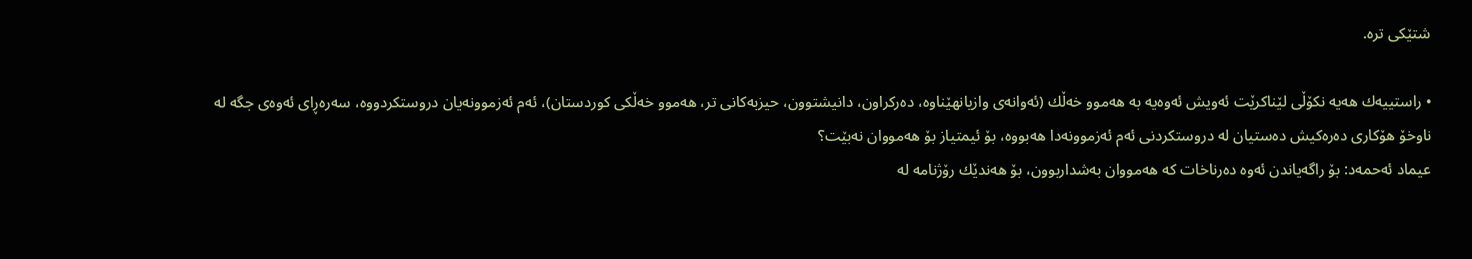شتێكی‌ تره‌.

• راستییه‌ك هه‌یه‌ نكۆڵی‌ لێناكرێت ئه‌ویش ئه‌وه‌یه‌ به‌ هه‌موو خه‌ڵك (ئه‌وانه‌ی‌ وازیانهێناوه‌، ده‌ركراون، دانیشتوون، حیزبه‌كانی‌ تر، هه‌موو خه‌ڵكی‌ كوردستان)، ئه‌م ئه‌زموونه‌یان دروستكردووه‌، سه‌ره‌ڕای‌ ئه‌وه‌ی‌ جگه‌ له‌ ناوخۆ هۆكاری‌ ده‌ره‌كیش ده‌ستیان له‌ دروستكردنی‌ ئه‌م ئه‌زموونه‌دا هه‌بووه‌، بۆ ئیمتیاز بۆ هه‌مووان نه‌بێت؟
عیماد ئه‌حمه‌د: بۆ راگه‌یاندن ئه‌وه‌ ده‌رناخات كه‌ هه‌مووان به‌شداربوون، بۆ هه‌ندێك رۆژنامه‌ له‌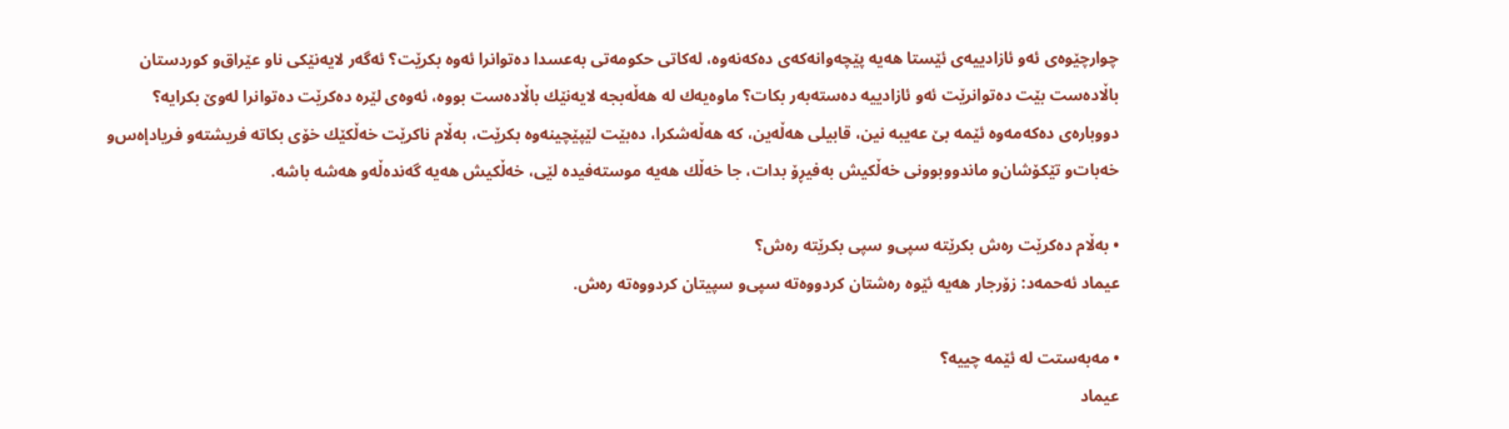چوارچێوه‌ی‌ ئه‌و ئازادییه‌ی‌ ئێستا هه‌یه‌ پێچه‌وانه‌كه‌ی‌ ده‌كه‌نه‌وه‌، له‌كاتی‌ حكومه‌تی‌ به‌عسدا ده‌توانرا ئه‌وه‌ بكرێت؟ ئه‌گه‌ر لایه‌نێكی‌ ناو عێراق‌و كوردستان باڵاده‌ست بێت ده‌توانرێت ئه‌و ئازادییه‌ ده‌سته‌به‌ر بكات؟ ماوه‌یه‌ك له‌ هه‌ڵه‌بجه‌ لایه‌نێك باڵاده‌ست بووه‌، ئه‌وه‌ی‌ لێره‌ ده‌كرێت ده‌توانرا له‌وێ‌ بكرایه‌؟ دووباره‌ی‌ ده‌كه‌مه‌وه‌ ئێمه‌ بێ‌ عه‌یبه‌ نین، قابیلی‌ هه‌ڵه‌ین، كه‌ هه‌ڵه‌شكرا، ده‌بێت لێپێچینه‌وه‌ بكرێت، به‌ڵام ناكرێت خه‌ڵكێك خۆی‌ بكاته‌ فریشته‌و فریادإه‌س‌و خه‌بات‌و تێكۆشان‌و ماندووبوونی‌ خه‌ڵكیش به‌فیڕۆ بدات، جا خه‌ڵك هه‌یه‌ موسته‌فیده‌ لێی‌، خه‌ڵكیش هه‌یه‌ گه‌نده‌ڵه‌‌و هه‌شه‌ باشه‌.

• به‌ڵام ده‌كرێت ره‌ش بكرێته‌ سپی‌‌و سپی‌ بكرێته‌ ره‌ش؟
عیماد ئه‌حمه‌د: زۆرجار هه‌یه‌ ئێوه‌ ره‌شتان كردووه‌ته‌ سپی‌‌و سپیتان كردووه‌ته‌ ره‌ش.

• مه‌به‌ستت له‌ ئێمه‌ چییه‌؟
عیماد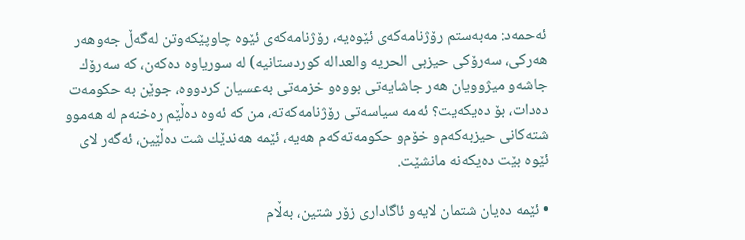ئه‌حمه‌د: مه‌به‌ستم رۆژنامه‌كه‌ی‌ ئێوه‌یه‌، رۆژنامه‌كه‌ی‌ ئێوه‌ چاوپێكه‌وتن له‌گه‌ڵ‌ جه‌وهه‌ر هه‌ركی‌، سه‌رۆكی‌ حیزبی‌ الحریه‌ والعداله‌ كوردستانیه‌) له‌ سوریاوه‌ ده‌كه‌ن، كه‌ سه‌رۆك جاشه‌‌و میژوویان هه‌ر جاشایه‌تی‌ بووه‌‌و خزمه‌تی‌ به‌عسیان كردووه‌، جوێن به‌ حكومه‌ت ده‌دات، بۆ ده‌یكه‌یت؟ ئه‌مه‌ سیاسه‌تی‌ رۆژنامه‌كه‌ته‌، من كه‌ ئه‌وه‌ ده‌ڵێم ره‌خنه‌م له‌ هه‌موو شته‌كانی‌ حیزبه‌كه‌م‌و خۆم‌و حكومه‌ته‌كه‌م هه‌یه‌، ئێمه‌ هه‌ندێك شت ده‌ڵێین، ئه‌گه‌ر لای‌ ئێوه‌ بێت ده‌یكه‌نه‌ مانشێت.

• ئێمه‌ ده‌یان شتمان لایه‌‌و ئاگاداری‌ زۆر شتین، به‌ڵام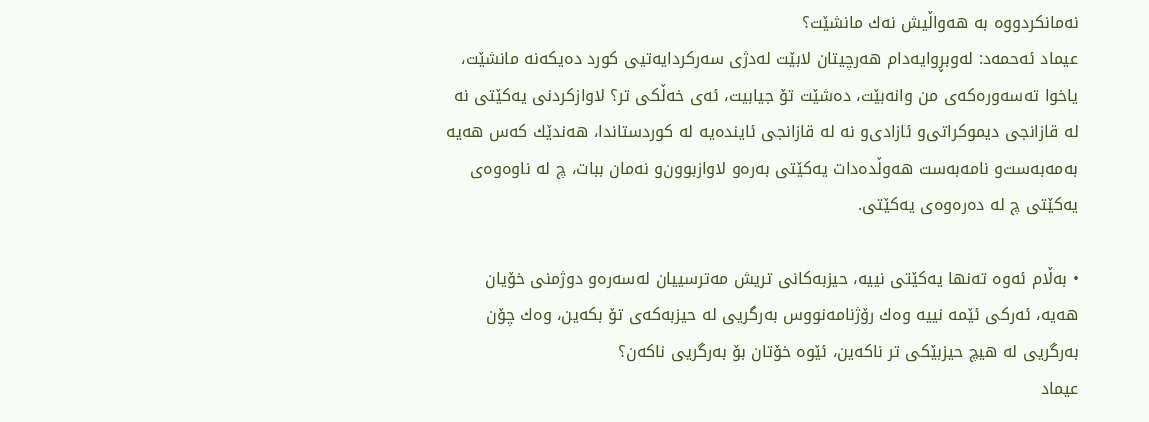نه‌مانكردووه‌ به‌ هه‌واڵیش نه‌ك مانشێت؟
عیماد ئه‌حمه‌د: له‌وبڕوایه‌دام هه‌رچیتان لابێت له‌دژی‌ سه‌ركردایه‌تیی‌ كورد ده‌یكه‌نه‌ مانشێت، یاخوا ته‌سه‌وره‌كه‌ی‌ من وانه‌بێت، ده‌شێت تۆ جیابیت، ئه‌ی‌ خه‌ڵكی‌ تر؟ لاوازكردنی‌ یه‌كێتی‌ نه‌ له‌ قازانجی‌ دیموكراتی‌‌و ئازادی‌‌و نه‌ له‌ قازانجی‌ ئاینده‌یه‌ له‌ كوردستاندا، هه‌ندێك كه‌س هه‌یه‌ به‌مه‌به‌ست‌و نامه‌به‌ست هه‌وڵده‌دات یه‌كێتی‌ به‌ره‌و لاوازبوون‌و نه‌مان ببات، چ له‌ ناوه‌وه‌ی‌ یه‌كێتی‌ چ له‌ ده‌ره‌وه‌ی‌ یه‌كێتی‌.

• به‌ڵام ئه‌وه‌ ته‌نها یه‌كێتی‌ نییه‌، حیزبه‌كانی‌ تریش مه‌ترسییان له‌سه‌ره‌‌و دوژمنی خۆیان هه‌یه‌، ئه‌ركی‌ ئێمه‌ نییه‌ وه‌ك رۆژنامه‌نووس به‌رگریی‌ له‌ حیزبه‌كه‌ی‌ تۆ بكه‌ین، وه‌ك چۆن به‌رگریی‌ له‌ هیچ حیزبێكی‌ تر ناكه‌ین، ئێوه‌ خۆتان بۆ به‌رگریی‌ ناكه‌ن؟
عیماد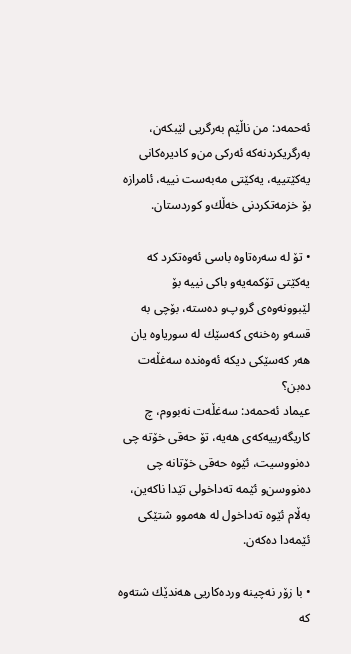ئه‌حمه‌د: من ناڵێم به‌رگریی‌ لێبكه‌ن، به‌رگریكردنه‌كه‌ ئه‌ركی‌ من‌و كادیره‌كانی‌ یه‌كێتییه‌، یه‌كێتی‌ مه‌به‌ست نییه‌، ئامرازه‌ بۆ خزمه‌تكردنی‌ خه‌ڵك‌و كوردستان.

• تۆ له‌ سه‌ره‌تاوه‌ باسی‌ ئه‌وه‌تكرد كه‌ یه‌كێتی‌ تۆكمه‌یه‌‌و باكی‌ نییه‌ بۆ لێبوونه‌وه‌ی‌ گروپ‌و ده‌سته‌، بۆچی‌ به‌ قسه‌‌و ره‌خنه‌ی‌ كه‌سێك له‌ سوریاوه‌ یان هه‌ر كه‌سێكی‌ دیكه‌ ئه‌وه‌نده‌ سه‌غڵه‌ت ده‌بن؟
عیماد ئه‌حمه‌د: سه‌غڵه‌ت نه‌بووم، چ كاریگه‌رییه‌كه‌ی‌ هه‌یه‌، تۆ حه‌قی‌ خۆته‌ چی‌ ده‌نووسیت، ئێوه‌ حه‌قی‌ خۆتانه‌ چی‌ ده‌نووسن‌و ئێمه‌ ته‌داخولی‌ تێدا ناكه‌ین، به‌ڵام ئێوه‌ ته‌داخول له‌ هه‌موو شتێكی‌ ئێمه‌دا ده‌كه‌ن.

• با زۆر نه‌چینه‌ ورده‌كاریی‌ هه‌ندێك شته‌وه‌ كه‌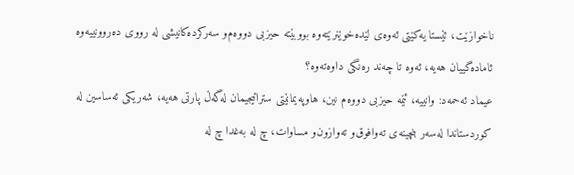ناخوازێت، ئێستا یه‌كێتی‌ ئه‌وه‌ی‌ لێده‌خوێنرێته‌وه‌ بووبێته‌ حیزبی‌ دووه‌م‌و سه‌ركرده‌كانیشی‌ له‌ رووی‌ ده‌روونییه‌وه‌ ئاماده‌گییان هه‌یه‌، ئه‌وه‌ تا چه‌ند ره‌نگی‌ داوه‌ته‌وه‌؟
عیماد ئه‌حمه‌د: وانییه‌، ئێمه‌ حیزبی‌ دووه‌م نین، هاوپه‌یمانێتی‌ ستراتیجیمان له‌گه‌ڵ‌ پارتی‌ هه‌یه‌، شه‌ریكی‌ ئه‌ساسین له‌ كوردستاندا له‌سه‌ر بنچینه‌ی‌ ته‌وافوق‌و ته‌وازون‌و مساوات، چ له‌ به‌غدا چ له‌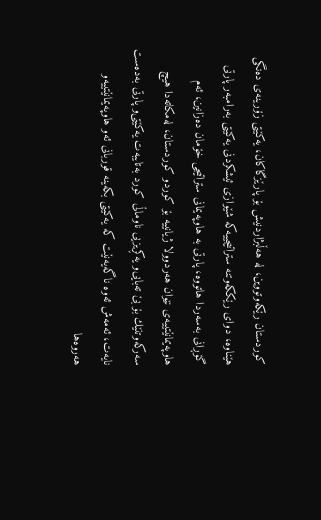كوردستان رێكه‌وتووین، له‌ هه‌ڵبژاردنیش بۆ پارێزگاكان، یه‌كێتی‌ زۆرینه‌ی‌ ده‌نگی‌ هێناوه‌، دوای‌ رێككه‌وتنه‌ ستراتیجییه‌كه‌ شێوازی‌ ئیشكردنی‌ یه‌كێتی‌ به‌رامبه‌ر پارتی‌ گۆڕانی‌ به‌سه‌ردا هاتووه‌، پارتی‌ به‌ هاوپه‌یمانی‌ ستراتیجی‌ خۆمان ده‌زانین، ئه‌م هاوپه‌یمانێتییه‌ی‌ نێوان هه‌ردوولا ژیانییه‌ بۆ كورد‌و كوردستان، له‌مكاته‌دا هیچ سه‌ركه‌وتنێك بۆ بێ‌ ته‌بایی‌‌و یه‌كڕیزیی‌ ناوماڵی‌ كورد به‌تایبه‌ت یه‌كێتی‌‌و پارتی‌ به‌ده‌ست نایه‌ت، ئه‌مه‌ش ئه‌وه‌ ناگه‌یه‌نێت كه‌ یه‌كێتی‌ بكه‌ینه‌ قوربانی‌ ئه‌و هاوپه‌یمانێتییه‌‌و هه‌روه‌ها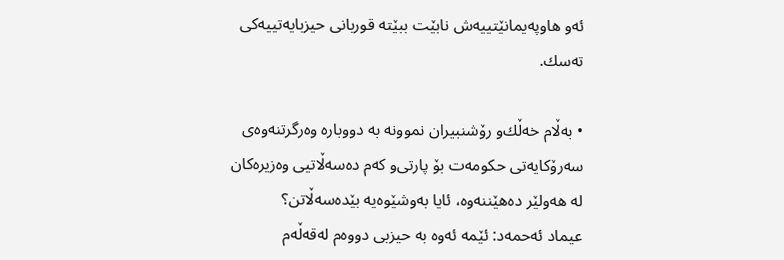ئه‌و هاوپه‌یمانێتییه‌ش نابێت ببێته‌ قوربانی‌ حیزبایه‌تییه‌كی‌ ته‌سك.

• به‌ڵام خه‌ڵك‌و رۆشنبیران نموونه‌ به‌ دووباره‌ وه‌رگرتنه‌وه‌ی‌ سه‌رۆكایه‌تی‌ حكومه‌ت بۆ پارتی‌‌و كه‌م ده‌سه‌ڵاتیی‌ وه‌زیره‌كان له‌ هه‌ولێر ده‌هێننه‌وه‌، ئایا به‌وشێوه‌یه‌ بێده‌سه‌ڵاتن؟
عیماد ئه‌حمه‌د: ئێمه‌ ئه‌وه‌ به‌ حیزبی‌ دووه‌م له‌قه‌ڵه‌م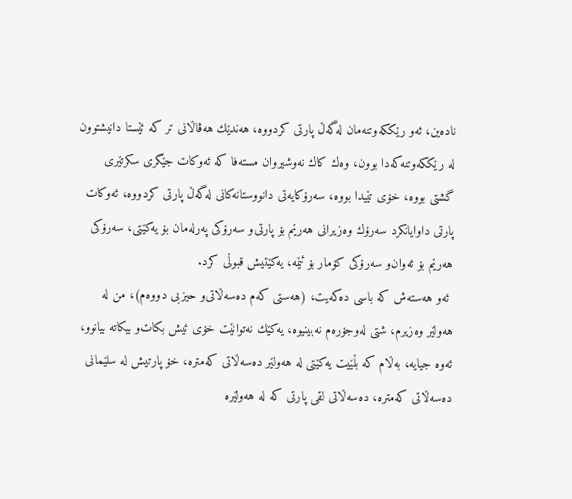ناده‌ین، ئه‌و رێككه‌وتنه‌مان له‌گه‌ڵ‌ پارتی‌ كردووه‌، هه‌ندێك هه‌ڤاڵانی‌ تر كه‌ ئێستا دانیشتوون له‌ رێككه‌وتنه‌كه‌دا بوون، وه‌ك كاك نه‌وشیروان مسته‌فا كه‌ ئه‌وكات جێگری‌ سكرتێری‌ گشتی‌ بووه‌، خۆی‌ تێیدا بووه‌، سه‌رۆكایه‌تی‌ دانووستانه‌كانی‌ له‌گه‌ڵ‌ پارتی‌ كردووه‌، ئه‌وكات پارتی‌ داوایانكرد سه‌رۆك وه‌زیرانی‌ هه‌رێم بۆ پارتی‌‌و سه‌رۆكی‌ په‌رله‌مان بۆ یه‌كێتی‌، سه‌رۆكی‌ هه‌رێم بۆ ئه‌وان‌و سه‌رۆكی‌ كۆمار بۆ ئێمه‌، یه‌كێتیش قبوڵی‌ كرد.
 ئه‌و هه‌سته‌ش كه‌ باسی‌ ده‌كه‌یت، (هه‌ستی‌ كه‌م ده‌سه‌ڵاتی‌‌و حیزبی‌ دووه‌م)، من له‌ هه‌ولێر وه‌زیرم، شتی‌ له‌وجۆره‌م نه‌بینیوه‌، یه‌كێك نه‌توانێت خۆی‌ ئیش بكات‌و بیكاته‌ بیانوو، ئه‌وه‌ جیایه‌، به‌ڵام كه‌ بڵێیت یه‌كێتی‌ له‌ هه‌ولێر ده‌سه‌ڵاتی‌ كه‌متره‌، خۆ پارتیش له‌ سلێمانی‌ ده‌سه‌ڵاتی‌ كه‌متره‌، ده‌سه‌ڵاتی‌ لقی‌ پارتی‌ كه‌ له‌ هه‌ولێره‌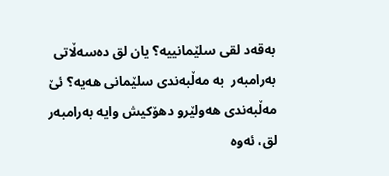به‌قه‌د لقی‌ سلێمانییه‌؟ یان لق ده‌سه‌ڵاتی‌ به‌رامبه‌ر  به‌ مه‌ڵبه‌ندی‌ سلێمانی‌ هه‌یه‌؟ ئێ‌ مه‌ڵبه‌ندی‌ هه‌ولێر‌و دهۆكیش وایه‌ به‌رامبه‌ر لق، ئه‌وه‌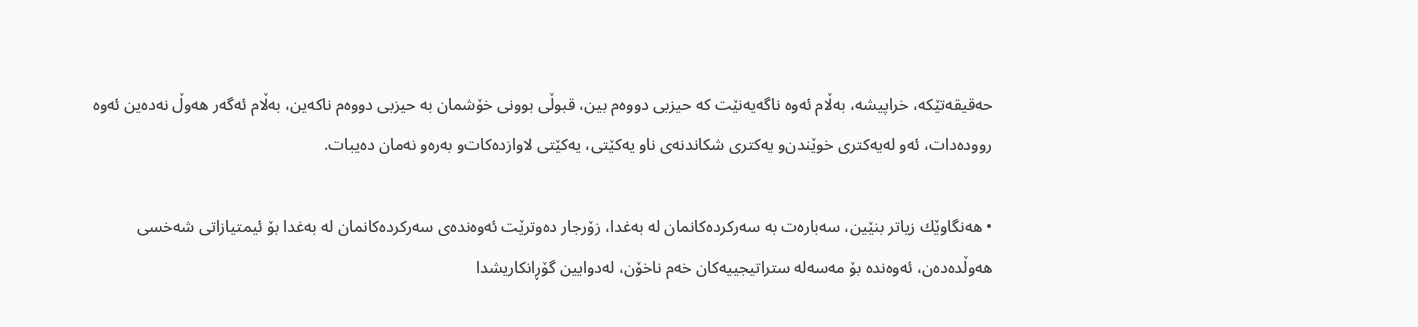حه‌قیقه‌تێكه‌، خراپیشه‌، به‌ڵام ئه‌وه‌ ناگه‌یه‌نێت كه‌ حیزبی‌ دووه‌م بین، قبوڵی‌ بوونی‌ خۆشمان به‌ حیزبی‌ دووه‌م ناكه‌ین، به‌ڵام ئه‌گه‌ر هه‌وڵ‌ نه‌ده‌ین ئه‌وه‌ رووده‌دات، ئه‌و له‌یه‌كتری‌ خوێندن‌و یه‌كتری‌ شكاندنه‌ی‌ ناو یه‌كێتی‌، یه‌كێتی‌ لاوازده‌كات‌و به‌ره‌و نه‌مان ده‌یبات.

• هه‌نگاوێك زیاتر بنێین، سه‌باره‌ت به‌ سه‌ركرده‌كانمان له‌ به‌غدا، زۆرجار ده‌وترێت ئه‌وه‌نده‌ی‌ سه‌ركرده‌كانمان له‌ به‌غدا بۆ ئیمتیازاتی‌ شه‌خسی‌ هه‌وڵده‌ده‌ن، ئه‌وه‌نده‌ بۆ مه‌سه‌له‌ ستراتیجییه‌كان خه‌م ناخۆن، له‌دوایین گۆڕانكاریشدا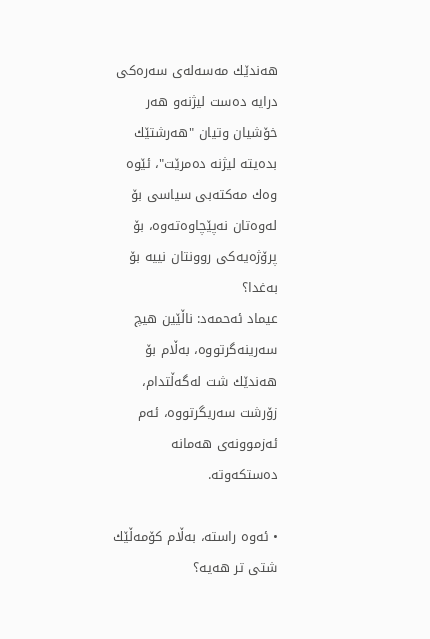هه‌ندێك مه‌سه‌له‌ی‌ سه‌ره‌كی‌ درایه‌ ده‌ست لیژنه‌‌و هه‌ر خۆشیان وتیان "هه‌رشتێك بده‌یته‌ لیژنه‌ ده‌مرێت"، ئێوه‌ وه‌ك مه‌كته‌بی‌ سیاسی‌ بۆ له‌وه‌تان نه‌پێچاوه‌ته‌وه‌، بۆ پرۆژه‌یه‌كی‌ روونتان نییه‌ بۆ به‌غدا؟
عیماد ئه‌حمه‌د: ناڵێین هیچ سه‌رینه‌گرتووه‌، به‌ڵام بۆ هه‌ندێك شت له‌گه‌ڵتدام، زۆرشت سه‌ریگرتووه‌، ئه‌م ئه‌زموونه‌ی‌ هه‌مانه‌ ده‌ستكه‌وته‌.

• ئه‌وه‌ راسته‌، به‌ڵام كۆمه‌ڵێك شتی‌ تر هه‌یه‌؟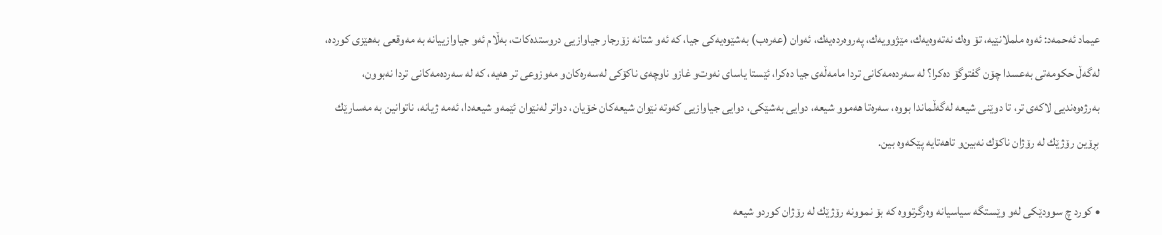عیماد ئه‌حمه‌د: ئه‌وه‌ ململانێیه‌، تۆ وه‌ك نه‌ته‌وه‌یه‌ك، مێژوویه‌ك، په‌روه‌رده‌یه‌ك، ئه‌وان (عه‌ره‌ب) به‌شێوه‌یه‌كی‌ جیا، كه‌ ئه‌و شتانه‌ زۆرجار جیاوازیی‌ دروستده‌كات، به‌ڵام ئه‌و جیاوازییانه‌ به‌ مه‌وقعی‌ به‌هێزی‌ كورده‌، له‌گه‌ڵ‌ حكومه‌تی‌ به‌عسدا چۆن گفتوگۆ ده‌كرا؟ له‌ سه‌رده‌مه‌كانی‌ تردا مامه‌ڵه‌ی‌ جیا ده‌كرا، ئێستا یاسای‌ نه‌وت‌و غاز‌و ناوچه‌ی‌ ناكۆكی‌ له‌سه‌ره‌كان‌و مه‌وزوعی‌ تر هه‌یه‌، كه‌ له‌ سه‌رده‌مه‌كانی‌ تردا نه‌بوون، به‌رژه‌وه‌ندیی‌ لاكه‌ی‌ تر، تا دوێنی‌ شیعه‌ له‌گه‌ڵماندا بووه‌، سه‌ره‌تا هه‌موو شیعه‌، دوایی‌ به‌شێكی‌، دوایی‌ جیاوازیی‌ كه‌وته‌ نێوان شیعه‌كان خۆیان، دواتر له‌نێوان ئێمه‌‌و شیعه‌دا، ئه‌مه‌ ژیانه‌، ناتوانین به‌ مه‌سارێك بڕۆین رۆژێك له‌ رۆژان ناكۆك نه‌بین‌و تاهه‌تایه‌ پێكه‌وه‌ بین.

• كورد چ سوودێكی‌ له‌و وێستگه‌ سیاسیانه‌ وه‌رگرتووه‌ كه‌ بۆ نموونه‌ رۆژێك له‌ رۆژان كورد‌و شیعه‌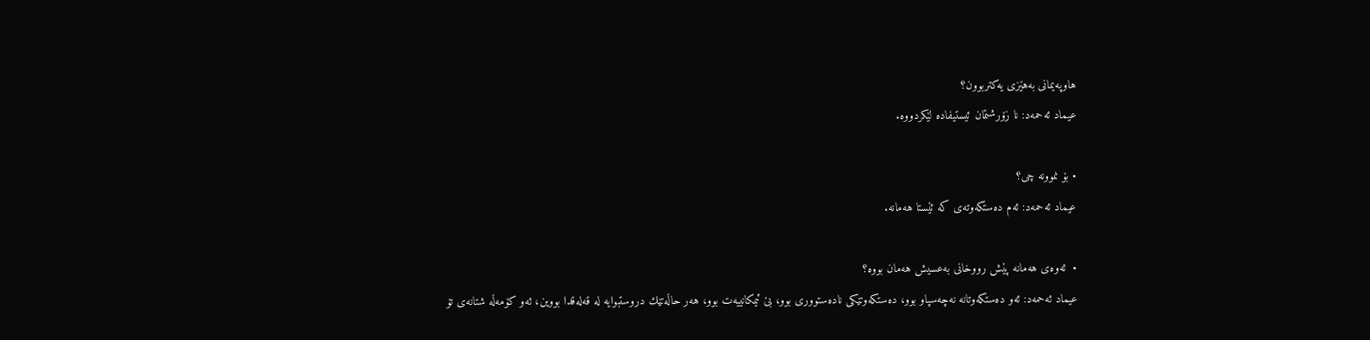هاوپه‌یمانی‌ به‌هێزی‌ یه‌كتربوون؟
عیماد ئه‌حمه‌د: نا زۆرشتمان ئیستیفاده‌ لێكردووه‌.

• بۆ نموونه‌ چی‌؟
عیماد ئه‌حمه‌د: ئه‌م ده‌ستكه‌وته‌ی‌ كه‌ ئێستا هه‌مانه‌.

•  ئه‌وه‌ی‌ هه‌مانه‌ پێش رووخانی‌ به‌عسیش هه‌مان بووه‌؟
عیماد ئه‌حمه‌د: ئه‌و ده‌ستكه‌وتانه‌ نه‌چه‌سپاو بوو، ده‌ستكه‌وتێكی‌ ناده‌ستووری‌ بوو، بێ‌ ئیمكانییه‌ت بوو، هه‌ر حاڵه‌تێك دروستبوایه‌ له‌ قه‌له‌قدا بووین، ئه‌و كۆمه‌ڵه‌ شتانه‌ی‌ تۆ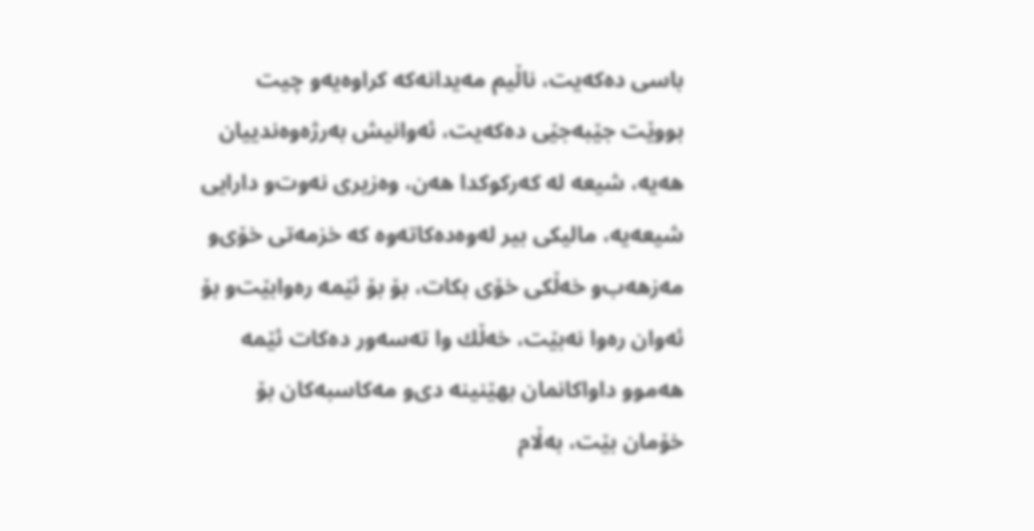باسی‌ ده‌كه‌یت، ناڵیم مه‌یدانه‌كه‌ كراوه‌یه‌‌و چیت بووێت جێبه‌جێی‌ ده‌كه‌یت، ئه‌وانیش به‌رژه‌وه‌ندییان هه‌یه‌، شیعه‌ له‌ كه‌ركوكدا هه‌ن، وه‌زیری‌ نه‌وت‌و دارایی‌ شیعه‌یه‌، مالیكی‌ بیر له‌وه‌ده‌كاته‌وه‌ كه‌ خزمه‌تی‌ خۆی‌و مه‌زهه‌ب‌و خه‌ڵكی‌ خۆی‌ بكات، بۆ بۆ ئێمه‌ ره‌وابێت‌و بۆ ئه‌وان ره‌وا نه‌بێت، خه‌ڵك وا ته‌سه‌ور ده‌كات ئێمه‌ هه‌موو داواكانمان بهێنینه‌ دی‌‌و مه‌كاسبه‌كان بۆ خۆمان بێت، به‌ڵام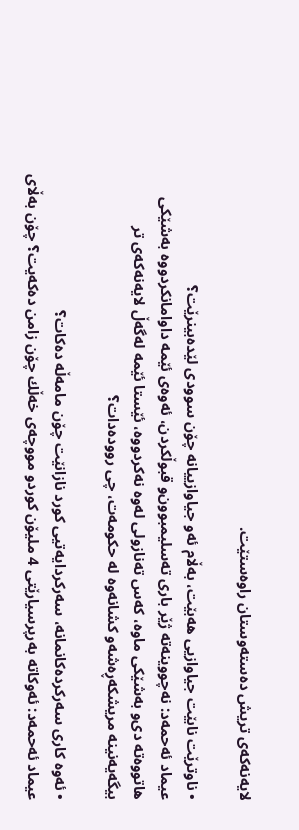لایه‌نه‌كه‌ی‌ تریش ده‌سته‌وستان راوه‌ستێت.

• ناوترێت نابێت جیاوازیی‌ هه‌بێت، به‌ڵام ئه‌و جیاوازییانه‌ چۆن سوودی‌ لێده‌بینرێت؟
عیماد ئه‌حمه‌د: نه‌چووینه‌ته‌ ژێر باری‌ ته‌سلیمبوون‌و قبوڵكردن، ئه‌وه‌ی‌ ئێمه‌ داوامانكردووه‌ به‌شێكی‌ هاتووه‌ته‌ دی‌‌و به‌شێكی‌ ماوه‌، كه‌س ته‌نازولی‌ له‌وه‌ نه‌كردووه‌، ئێستا ئێمه‌ له‌گه‌ڵ‌ لایه‌نه‌كه‌ی‌ تر بیگه‌یه‌نینه‌ مریشكه‌ڕه‌شه‌‌و كشانه‌وه‌ له‌ حكومه‌ت، چی‌ رووده‌دات؟

• ئه‌وه‌ كاری‌ سه‌ركرده‌كانمانه‌، سه‌ركردایه‌تیی‌ كورد نازانێت چۆن مامه‌ڵه‌ ده‌كات؟
عیماد ئه‌حمه‌د: ئه‌وكاته‌ به‌رپرسیارێتی‌ 4 ملیۆن كورد‌و مووچه‌ی‌ خه‌ڵك چۆن زامن ده‌كه‌یت؟ چۆن به‌ڵای‌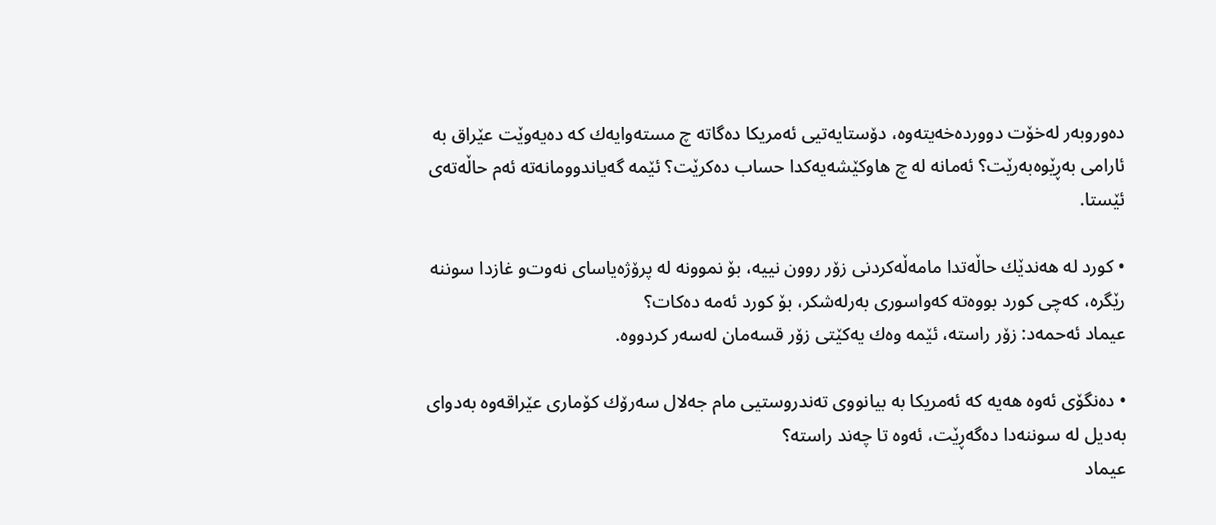ده‌وروبه‌ر له‌خۆت دوورده‌خه‌یته‌وه‌، دۆستایه‌تیی‌ ئه‌مریكا ده‌گاته‌ چ مسته‌وایه‌ك كه‌ ده‌یه‌وێت عێراق به‌ ئارامی‌ به‌ڕێوه‌به‌رێت؟ ئه‌مانه‌ له‌ چ هاوكێشه‌یه‌كدا حساب ده‌كرێت؟ ئێمه‌ گه‌یاندوومانه‌ته‌ ئه‌م حاڵه‌ته‌ی‌ ئێستا.

• كورد له‌ هه‌ندێك حاڵه‌تدا مامه‌ڵه‌كردنی‌ زۆر روون نییه‌، بۆ نموونه‌ له‌ پرۆژه‌یاسای‌ نه‌وت‌و غازدا سوننه‌ رێگره‌، كه‌چی‌ كورد بووه‌ته‌ كه‌واسوری‌ به‌رله‌شكر، بۆ كورد ئه‌مه‌ ده‌كات؟
عیماد ئه‌حمه‌د: زۆر راسته‌، ئێمه‌ وه‌ك یه‌كێتی‌ زۆر قسه‌مان له‌سه‌ر كردووه‌.

• ده‌نگۆی‌ ئه‌وه‌ هه‌یه‌ كه‌ ئه‌مریكا به‌ بیانووی‌ ته‌ندروستیی‌ مام جه‌لال سه‌رۆك كۆماری‌ عێراقه‌وه‌ به‌دوای‌ به‌دیل له‌ سوننه‌دا ده‌گه‌ڕێت، ئه‌وه‌ تا چه‌ند راسته‌؟
عیماد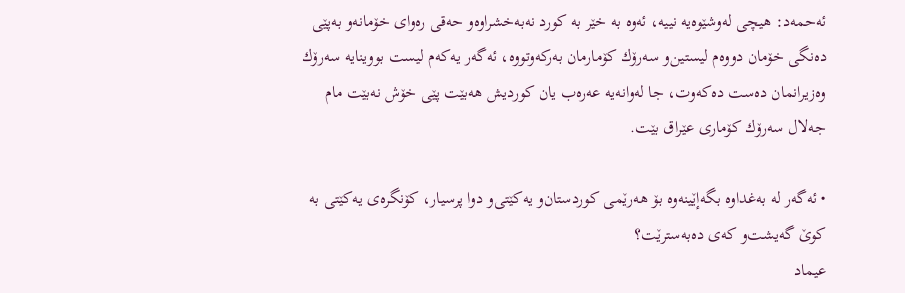ئه‌حمه‌د: هیچی‌ له‌وشێوه‌یه‌ نییه‌، ئه‌وه‌ به‌ خێر به‌ كورد نه‌به‌خشراوه‌‌و حه‌قی‌ ره‌وای‌ خۆمانه‌‌و به‌پێی‌ ده‌نگی‌ خۆمان دووه‌م لیستین‌و سه‌رۆك كۆمارمان به‌ركه‌وتووه‌، ئه‌گه‌ر یه‌كه‌م لیست بووینایه‌ سه‌رۆك وه‌زیرانمان ده‌ست ده‌كه‌وت، جا له‌وانه‌یه‌ عه‌ره‌ب یان كوردیش هه‌بێت پێی‌ خۆش نه‌بێت مام جه‌لال سه‌رۆك كۆماری‌ عێراق بێت.

• ئه‌گه‌ر له‌ به‌غداوه‌ بگه‌إێینه‌وه‌ بۆ هه‌رێمی‌ كوردستان‌و یه‌كێتی‌‌و دوا پرسیار، كۆنگره‌ی‌ یه‌كێتی‌ به‌ كوێ‌ گه‌یشت‌و كه‌ی‌ ده‌به‌سترێت؟
عیماد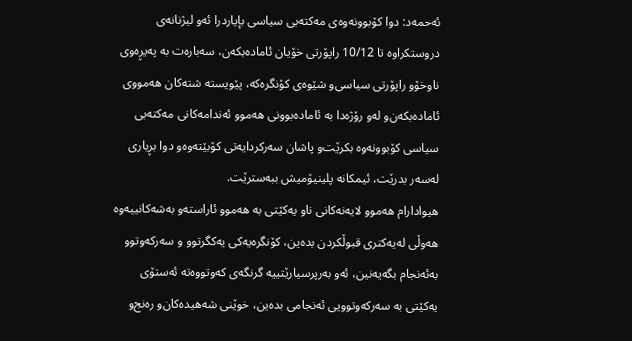ئه‌حمه‌د: دوا كۆبوونه‌وه‌ی‌ مه‌كته‌بی‌ سیاسی‌ بإیاردرا ئه‌و لیژنانه‌ی‌ دروستكراوه‌ تا 10/12 راپۆرتی‌ خۆیان ئاماده‌بكه‌ن، سه‌باره‌ت به‌ په‌یڕه‌وی‌ ناوخۆ‌و راپۆرتی‌ سیاسی‌‌و شێوه‌ی‌ كۆنگره‌كه‌، پێویسته‌ شته‌كان هه‌مووی‌ ئاماده‌بكه‌ن‌و له‌و رۆژه‌دا به‌ ئاماده‌بوونی‌ هه‌موو ئه‌ندامه‌كانی‌ مه‌كته‌بی‌ سیاسی‌ كۆبوونه‌وه‌ بكرێت‌و پاشان سه‌ركردایه‌تی‌ كۆبێته‌وه‌‌و دوا بڕیاری‌ له‌سه‌ر بدرێت، ئیمكانه‌ پلینیۆمیش ببه‌سترێت.
هیوادارام هه‌موو لایه‌نه‌كانی‌ ناو یه‌كێتی‌ به‌ هه‌موو ئاراسته‌و به‌شه‌كانییه‌وه‌  هه‌وڵی‌ له‌یه‌كتری‌ قبوڵكردن بده‌ین، كۆنگره‌یه‌كی‌ یه‌كگرتوو ‌و سه‌ركه‌وتوو به‌ئه‌نجام بگه‌یه‌نین، ئه‌و به‌رپرسیارێتییه‌ گرنگه‌ی‌ كه‌وتووه‌ته‌ ئه‌ستۆی‌ یه‌كێتی‌ به‌ سه‌ركه‌وتوویی‌ ئه‌نجامی‌ بده‌ین، خوێنی‌ شه‌هیده‌كان‌و ره‌نج‌و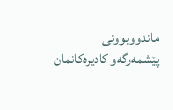ماندووبوونی‌ پێشمه‌رگه‌‌و كادیره‌كانمان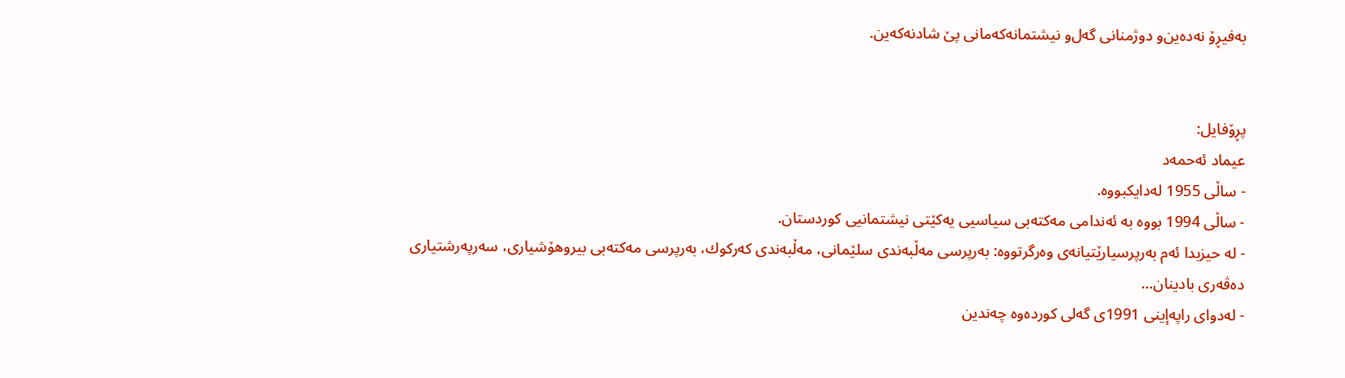به‌فیڕۆ نه‌ده‌ین‌و دوژمنانی‌ گه‌ل‌و نیشتمانه‌كه‌مانی‌ پێ‌ شادنه‌كه‌ین.


پڕۆفایل:
عیماد ئه‌حمه‌د
- ساڵی‌ 1955 له‌دایكبووه‌.
- ساڵی‌ 1994 بووه‌ به‌ ئه‌ندامی‌ مه‌كته‌بی‌ سیاسیی‌ یه‌كێتی‌ نیشتمانیی‌ كوردستان.
- له‌ حیزبدا ئه‌م به‌رپرسیارێتیانه‌ی‌ وه‌رگرتووه‌: به‌رپرسی‌ مه‌ڵبه‌ندی‌ سلێمانی‌، مه‌ڵبه‌ندی‌ كه‌ركوك، به‌رپرسی‌ مه‌كته‌بی‌ بیروهۆشیاری‌، سه‌رپه‌رشتیاری‌ ده‌ڤه‌ری‌ بادینان...
- له‌دوای‌ راپه‌إینی‌ 1991ی‌ گه‌لی‌ كورده‌وه‌ چه‌ندین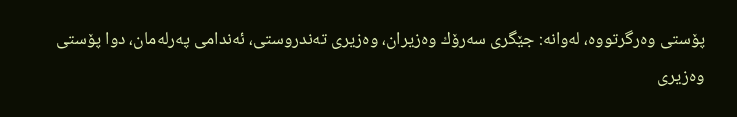پۆستی‌ وه‌رگرتووه‌، له‌وانه‌: جێگری‌ سه‌رۆك وه‌زیران، وه‌زیری‌ ته‌ندروستی‌، ئه‌ندامی‌ په‌رله‌مان، دوا پۆستی‌ وه‌زیری‌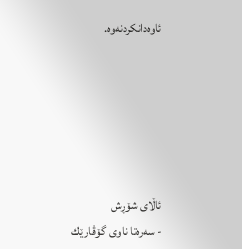ئاوه‌دانكردنه‌وه‌.






ئاڵای‌ شۆڕش
- سه‌ره‌تا ناوی‌ گۆڤارێك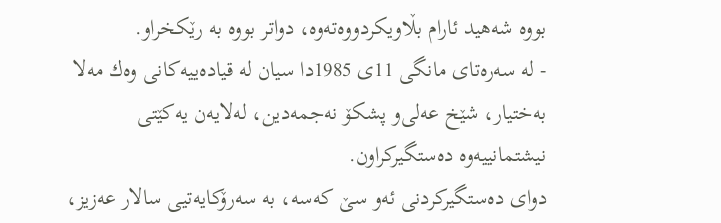بووه‌ شه‌هید ئارام بڵاویكردووه‌ته‌وه‌، دواتر بووه‌ به‌ رێكخراو.
- له‌ سه‌ره‌تای‌ مانگی‌ 11ی‌ 1985دا سیان له‌ قیاده‌ییه‌كانی‌ وه‌ك مه‌لا به‌ختیار، شێخ عه‌لی‌‌و پشكۆ نه‌جمه‌دین، له‌لایه‌ن یه‌كێتی‌ نیشتمانییه‌وه‌ ده‌ستگیركراون.
دوای‌ ده‌ستگیركردنی‌ ئه‌و سێ‌ كه‌سه‌، به‌ سه‌رۆكایه‌تیی‌ سالار عه‌زیز،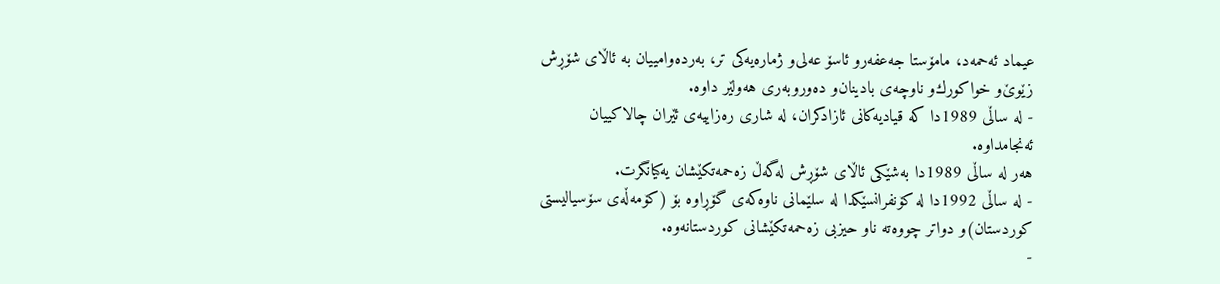عیماد ئه‌حمه‌د، مامۆستا جه‌عفه‌ر‌و ئاسۆ عه‌لی‌‌و ژماره‌یه‌كی‌ تر، به‌رده‌وامییان به‌ ئاڵای‌ شۆڕش زێوێ‌‌و خواكورك‌و ناوچه‌ی‌ بادینان‌و ده‌وروبه‌ری‌ هه‌ولێر داوه‌.
- له‌ ساڵی‌ 1989دا كه‌ قیادیه‌كانی‌ ئازادكران، له‌ شاری‌ ره‌زاییه‌ی‌ ئێران چالاكییان ئه‌نجامداوه‌.
هه‌ر له‌ ساڵی‌ 1989دا به‌شێكی‌ ئاڵای‌ شۆڕش له‌گه‌ڵ‌ زه‌حمه‌تكێشان یه‌كیانگرت.
- له‌ ساڵی‌ 1992دا له‌ كۆنفرانسێكدا له‌ سلێمانی‌ ناوه‌كه‌ی‌ گۆڕاوه‌ بۆ (كۆمه‌ڵه‌ی‌ سۆسیالیستی‌ كوردستان)و دواتر چووه‌ته‌ ناو حیزبی‌ زه‌حمه‌تكێشانی‌ كوردستانه‌وه‌.
-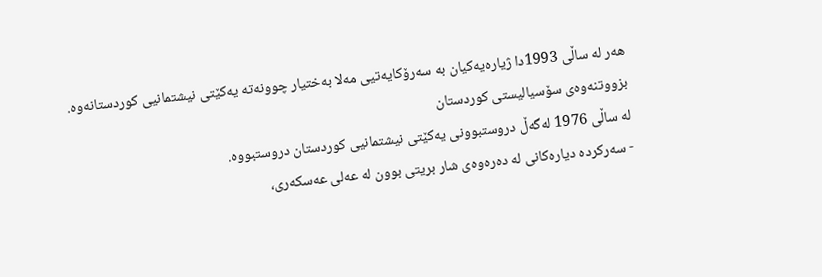هه‌ر له‌ ساڵی‌ 1993دا ژیاره‌یه‌كیان به‌ سه‌رۆكایه‌تیی‌ مه‌لا به‌ختیار چوونه‌ته‌ یه‌كێتی‌ نیشتمانیی‌ كوردستانه‌وه‌.
بزووتنه‌وه‌ی‌ سۆسیالیستی‌ كوردستان
له‌ ساڵی‌ 1976 له‌گه‌ڵ‌ دروستبوونی‌ یه‌كێتی‌ نیشتمانیی‌ كوردستان دروستبووه‌.
- سه‌ركرده‌ دیاره‌كانی‌ له‌ ده‌ره‌وه‌ی‌ شار بریتی‌ بوون له‌ عه‌لی‌ عه‌سكه‌ری‌،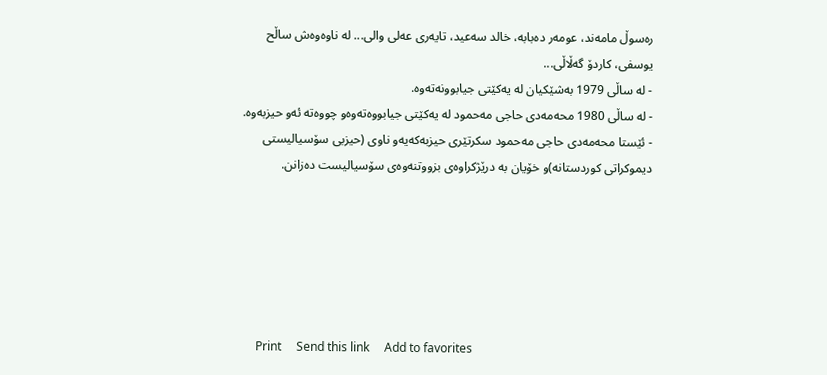ره‌سوڵ‌ مامه‌ند، عومه‌ر ده‌بابه‌، خالد سه‌عید، تایه‌ری‌ عه‌لی‌ والی‌... له‌ ناوه‌وه‌ش ساڵح یوسفی‌، كاردۆ گه‌ڵاڵی‌...
- له‌ ساڵی‌ 1979 به‌شێكیان له‌ یه‌كێتی‌ جیابوونه‌ته‌وه‌.
- له‌ ساڵی‌ 1980 محه‌مه‌دی‌ حاجی‌ مه‌حمود له‌ یه‌كێتی‌ جیابووه‌ته‌وه‌‌و چووه‌ته‌ ئه‌و حیزبه‌وه‌.
- ئێستا محه‌مه‌دی‌ حاجی‌ مه‌حمود سكرتێری‌ حیزبه‌كه‌یه‌‌و ناوی‌ (حیزبی‌ سۆسیالیستی‌ دیموكراتی‌ كوردستانه‌)و خۆیان به‌ درێژكراوه‌ی‌ بزووتنه‌وه‌ی‌ سۆسیالیست ده‌زانن.






     Print     Send this link     Add to favorites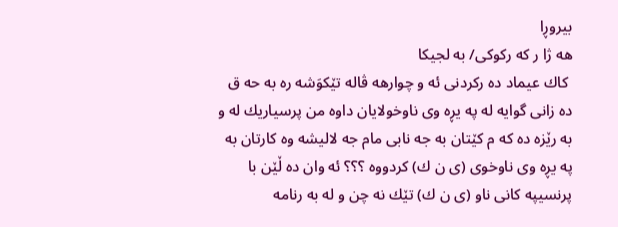بیروڕا
هه ژا ر كه ركوكى/ به لجيكا
 كاك عیماد ده ركردنی‌ ئه و چوارهه ڤاله تێكوَشه ره به حه ق ده زانی‌ گوایه له په یڕه وی‌ ناوخولایان داوه من پرسیاریك له و به رێزه ده كه م كێتان به جه نابی‌ مام جه لالیشه وه كارتان به په یڕه وی‌ ناوخوی‌ (ی‌ ن ك) كردووه ؟؟؟ ئه وان ده ڵێن با پرنسیپه كانی‌ ناو (ی‌ ن ك) تێك نه چن و له به رنامه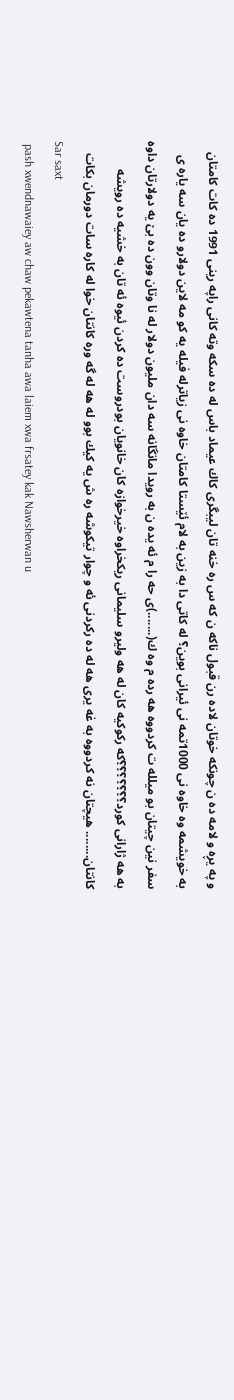و په یڕه و لامه ده ن چونكه خوتان لاده رن قبول ناكه ن كه س ره خنه تان لیبگری‌ كاك عیماد باس له ده سكه وته كانی‌ راپه رینی‌ 1991 ده كات كامتان به خویشمه وه خاوه نی‌ 1000تمه نی‌ ئیرانی‌ بوین؟ له كاتی‌ دا به زین به لام ئێستا كامتان خاوه نی‌ زیاترله فیله یه كو مه لاین دولارو ده یان سه یاره ی‌ سفر نین چیتان بو میلله ت كردووه هه رده م وه ك(.......)ی‌ حه را م ئه یده ن به رویدا مانگانه سه دان ملیون دولار له نا وتان وون ده بێ‌ یه دولارتان داوه به هه ژارانی‌ كورد؟؟؟؟؟؟؟كه ركوكیه كان له هه ولیرو سلیمانی‌ ریكخراوه خیرخوازه كان خانویان بودروست ده كردن ئیوه ئه تان به خشیه ده رویشه كانتان........ هیچتان نه كردووه به غه یری‌ هه له ده ركردنی‌ ئه و چوار تیكوشه ره ش یه كیك بوو له هه له گه وره كانتان خوا له كاره سات دورمان بكات
Sar saxt
 pash xwendnawaiey aw chaw pekawtena tanha awa laiem xwa frsatey kak Nawsherwan u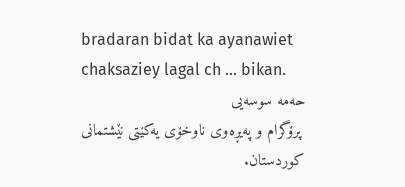bradaran bidat ka ayanawiet chaksaziey lagal ch ... bikan.
حه‌مه‌ سوسه‌یی
 پرۆگرام و په‌یڕه‌وی ناوخۆی یه‌کێتی نێشتمانی کوردستان.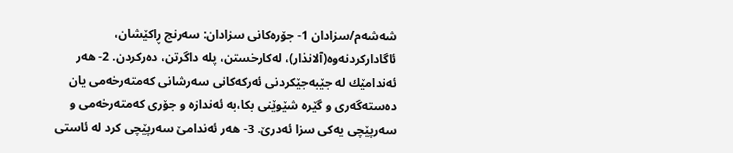شه‌شه‌م/سزادان 1- جۆره‌کانی سزادان: سه‌رنج ڕاکێشان، ئاگادارکردنه‌وه‌(آلانذار)، له‌کارخستن، پله‌ داگرتن، ده‌رکردن. 2- هه‌ر ئه‌ندامێك له‌ جێبه‌جێکردنی ئه‌رکه‌کانی سه‌رشانی که‌مته‌رخه‌می یان ده‌سته‌گه‌ری و گێره‌ شێوێنی بکا،به‌ ئه‌ندازه‌ و جۆری که‌مته‌رخه‌می و سه‌رپێچی یه‌کی سزا ئه‌درێ. 3- هه‌ر ئه‌ندامێ سه‌رپێچی کرد له‌ ئاستی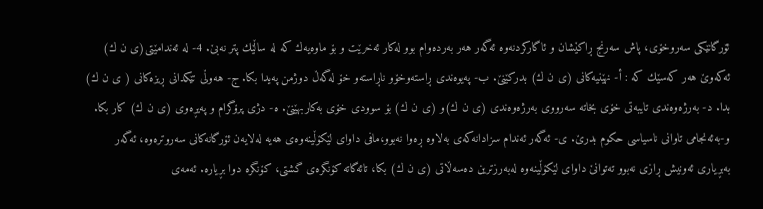ئۆرگانێکی سه‌روخۆی، پاش سه‌رنج ڕاکێشان و ئاگارکردنه‌وه‌ ئه‌گه‌ر هه‌ر به‌رده‌وام بوو له‌کار ئه‌خرێت و بۆ ماوه‌یه‌ك که‌ له‌ ساڵێك پتر نه‌بێ. 4- له‌ ئه‌ندامێتی(ی ن ك) ئه‌که‌وێ هه‌ر که‌سێك که‌ : أ‌- نهێنیه‌کانی (ی ن ك) بدرکێنێ. ب‌- په‌یوه‌ندی ڕاسته‌وخۆو ناڕاسته‌و خۆ له‌گه‌ڵ دوژمن په‌یدا بکا. ج- هه‌وڵی تێکدانی ڕیزه‌کانی ( ی ن ك) بدا. د- به‌رژه‌وه‌ندی تایبه‌تی خۆی بخاته‌ سه‌رووی به‌رژه‌وه‌ندی (ی ن ك)و (ی ن ك) بۆ سوودی خۆی به‌کاربهێنێ. ه- دژی پرۆگرام و په‌یڕه‌وی (ی ن ك) کار بکا. و-به‌ئه‌نجامی تاوانی ناسیاسی حکوم بدرێ. ی- ئه‌گه‌ر ئه‌ندام سزادانه‌که‌ی به‌لاوه‌ ڕه‌وا نه‌بوو،مافی داوای لێکۆڵینه‌وه‌ی هه‌یه‌ له‌لایه‌ن ئۆرگانه‌کانی سه‌روتره‌وه‌، ئه‌گه‌ر به‌بڕیاری ئه‌ونیش ڕازی نه‌بوو ته‌توانێ داوای لێکۆڵینه‌وه‌ له‌به‌رزترین ده‌سه‌ڵاتی (ی ن ك) بکا، تائه‌گاته‌ کۆنگره‌ی گشتی، کۆنگره‌ دوا بڕیاره‌. ئه‌مه‌ی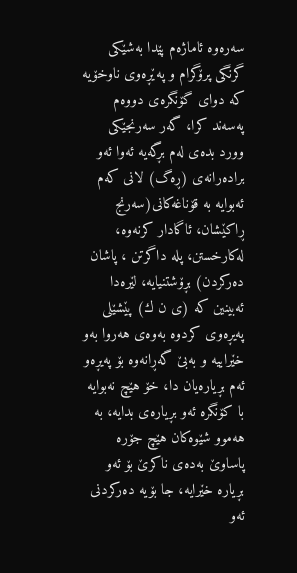سه‌ره‌وه‌ ئاماژه‌م پێدا به‌شێکی گرنگی پرۆگرام و په‌ێڕه‌وی ناوخۆیه‌ که‌ دوای گۆنگره‌ی دووه‌م په‌سه‌ند کرا، گه‌ر سه‌رنجێکی وورد بده‌ی له‌م بڕگه‌یه‌ ئه‌وا ئه‌و براده‌رانه‌ی (ڕه‌گ) لانی که‌م ئه‌بوایه‌ به‌ قۆناغه‌کانی(سه‌رنج ڕاکێشان، ئاگادار کرنه‌وه‌، له‌کارخستن، پله‌ داگرتن ، پاشان ده‌رکردن) بڕۆشتنیایه‌، لێره‌دا ئه‌بینین که‌ (ی ن ك) پێشێلی په‌یڕه‌وی کردوه‌ به‌وه‌ی هه‌روا به‌و خێراییه‌ و به‌بێ گه‌ڕانه‌وه‌ بۆ په‌یڕه‌و ئه‌م بڕیاره‌یان دا، خۆ هێچ نه‌بوایه‌ با کۆنگره‌ ئه‌و بڕیاره‌ی بدایه‌، به‌ هه‌موو شێوه‌کان هێچ جۆره‌ پاساوێ به‌ده‌ی ناکرێ بۆ ئه‌و بڕیاره‌ خێرایه‌، جا بۆیه‌ ده‌رکردنی ئه‌و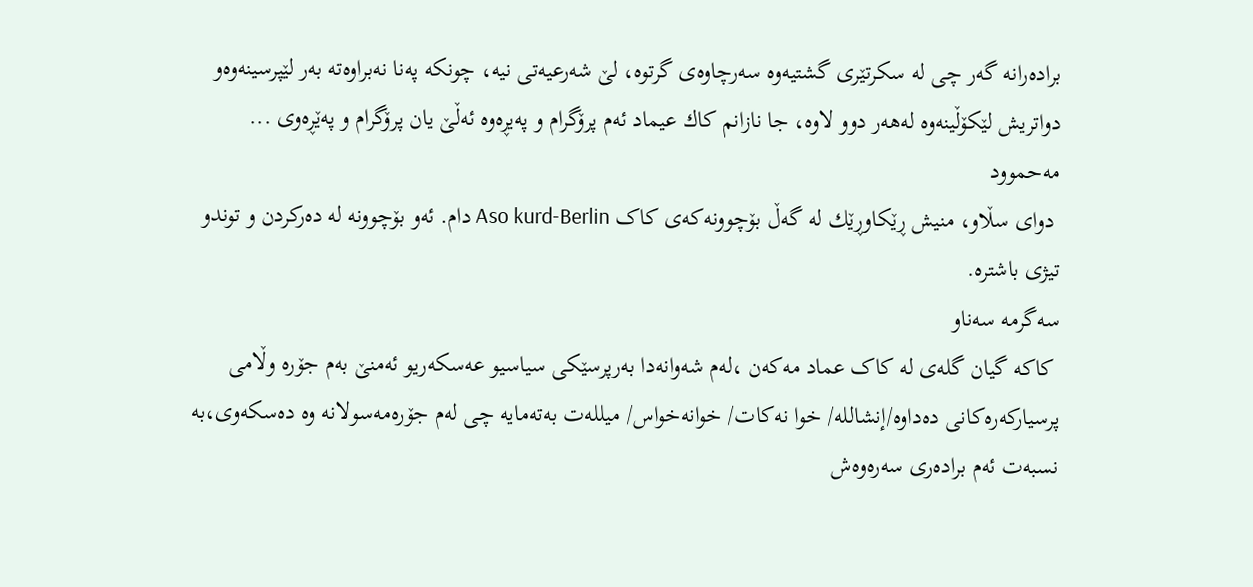براده‌رانه‌ گه‌ر چی له‌ سکرتێری گشتیه‌وه‌ سه‌رچاوه‌ی گرتوه‌، لێ شه‌رعیه‌تی نیه‌، چونکه‌ په‌نا نه‌براوه‌ته‌ به‌ر لێپرسینه‌وه‌و دواتریش لێکۆڵینه‌وه‌ له‌هه‌ر دوو لاوه‌، جا نازانم کاك عیماد ئه‌م پرۆگرام و په‌یڕه‌وه‌ ئه‌ڵێ یان پرۆگرام و په‌ێڕه‌وی ...
مه‌حموود
 دوای سڵاو، منیش ڕێکاوڕێك له‌ گه‌ڵ بۆچوونه‌که‌ی کاک Aso kurd-Berlin دام. ئه‌و بۆچوونه‌ له‌ ده‌رکردن و توندو تیژی باشتره‌.
سه‌گرمه‌ سه‌ناو
 کاکه‌ گيان گله‌ی له‌ کاک عماد مه‌که‌ن ،له‌م شه‌وانه‌دا به‌رپرسێکی سياسيو عه‌سکه‌ریو ئه‌منێ به‌م جۆره‌ وڵامی پرسيارکه‌ره‌کانی ده‌داوه‌/إنشالله/ خوا نه‌کات/ خوانه‌خواس/ ميلله‌ت به‌ته‌مايه‌ چی له‌م جۆره‌مه‌سولانه‌ وه‌ ده‌سکه‌وی،به‌ نسبه‌ت ئه‌م براده‌ری سه‌ره‌وه‌ش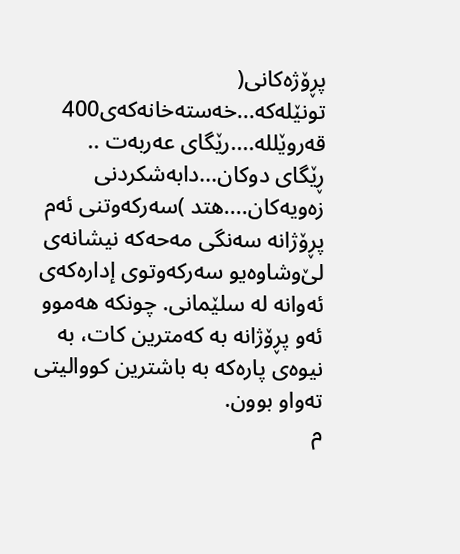پڕۆژه‌کانی( تونێله‌که‌...خه‌سته‌خانه‌که‌ی400 قه‌روێلله‌....رێگای عه‌ربه‌ت .. ڕێگای دوکان...دابه‌شکردنی زه‌ويه‌کان....هتد )سه‌رکه‌وتنی ئه‌م پڕۆژانه‌ سه‌نگی مه‌حه‌که‌ نيشانه‌ی لێ‌وشاوه‌یو سه‌رکه‌وتوی إداره‌که‌ی ئه‌وانه ‌له‌ سلێمانی. چونکه‌ هه‌موو ئه‌و پڕۆژانه‌ به‌ که‌مترين کات، به‌ نيوه‌ی پاره‌که‌ به‌ باشترين کوواليتی ته‌وا‌و بوون.
م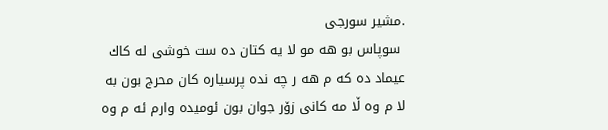.مشير سورجى
 سوپاس بو هه مو لا یه كتان ده ست خوشی‌ له كاك عیماد ده كه م هه ر چه نده پرسیاره كان محرج بون به لا م وه ڵا مه كانی‌ زۆر جوان بون ئومیده وارم ئه م وه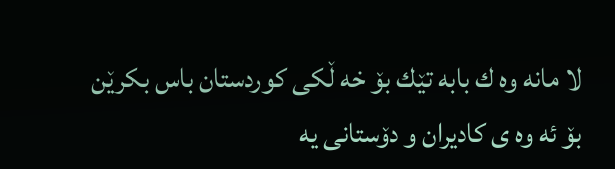لا مانه وه ك بابه تێك بۆ خه ڵكی‌ كوردستان باس بكرێن بۆ ئه وه ی‌ كادیران و دۆستانی‌ یه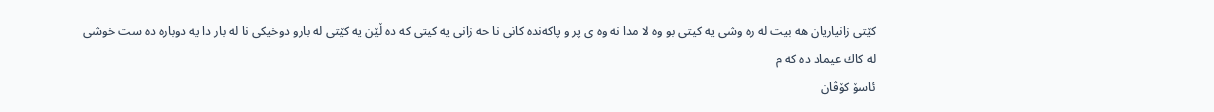كێتی‌ زانیاریان هه بیت له ره وشی‌ یه كیتی‌ بو وه لا مدا نه وه ی‌ پر و پاكه‌نده كانی‌ نا حه زانی‌ یه كیتی‌ كه ده ڵێن یه كێتی‌ له بارو دوخیكی‌ نا له بار دا یه دوباره ده ست خوشی‌ له كاك عیماد ده كه م
ئاسۆ کۆڤان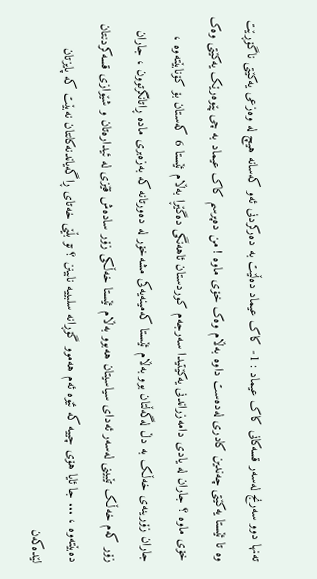ته‌نها دوو سه‌رنج له‌سه‌ر قسه‌کانی کاک عیماد : 1- کاک عیماد ده‌ڵێت به‌ ده‌رکردنی ئه‌و که‌سانه‌ هیچ له‌ وه‌زعی یه‌کێتی ناگۆڕێت وه‌ تا ئێستا ‌یه‌کێتی چه‌ندین کادری له‌ده‌ست داوه‌ به‌ڵام وه‌ک خۆی ماوه‌ ! من ده‌پرسم کاک عیماد به‌ چی پێوه‌رێک یه‌کێتی وه‌ک خۆی ماوه‌ ؟ جاران له‌ یادی دامه‌زراندنی یه‌کێتیدا سه‌رجه‌م کوردستان ئاهه‌نگی ده‌گێڕا به‌ڵام ئێستا 6 که‌ستان بۆ کۆنابێته‌وه‌ ، جاران زۆرینه‌ی خه‌ڵک به‌ دڵ له‌گه‌ڵتان بوو به‌ڵام ئێستا که‌مینه‌یه‌کی مشه‌خۆر له‌ ده‌ورتانه‌ که‌ به‌زه‌بری ماده‌ ڕاتانگرتوون ، جاران زۆر که‌م خه‌ڵک تێبینی له‌سه‌ر ئه‌دای سیاسیتان هه‌بوو به‌ڵام ئێستا خه‌ڵکی زۆر ساده‌ش قێزی له‌ ئیداره‌تان و شێوازی قسه‌کردنتان ده‌بێته‌وه‌ ، ... جا ئایا هۆی چییه‌ که‌ ئێوه‌ ئه‌م هه‌موو گۆڕانه‌ سلبییه‌ نابینن ؟ تۆ بڵێی خه‌تای ڕاگه‌یاندنه‌کانتان نه‌بێت که‌ پایزتان لێده‌که‌ن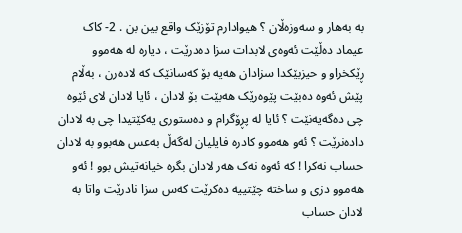به‌ به‌هار و سه‌وزه‌ڵان ؟ هیوادارم تۆزێک واقع بین بن . 2- کاک عیماد ده‌ڵێت ئه‌وه‌ی لابدات سزا ده‌درێت ، دیاره‌ له‌ هه‌موو ڕێکخراو و حیزبێکدا سزادان هه‌یه‌ بۆ که‌سانێک که‌ لاده‌رن ، به‌ڵام پێش ئه‌وه‌ ده‌بێت پێوه‌رێک هه‌بێت بۆ لادان ، ئایا لادان لای ئێوه‌ چی ده‌گه‌یه‌نێت ؟ ئایا له‌ پڕۆگرام و ده‌ستوری یه‌کێتیدا چی به‌ لادان داده‌نرێت ؟ ئه‌و هه‌موو کادره‌ فایلیان له‌گه‌ڵ به‌عس هه‌بوو به‌ لادان حساب نه‌کرا ! که‌ ئه‌وه‌ نه‌ک هه‌ر لادان بگره‌ خیانه‌تیش بوو ! ئه‌و هه‌موو دزی و ساخته‌ چێتییه‌ ده‌کرێت که‌س سزا نادرێت واتا به‌ لادان حساب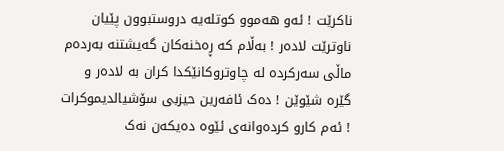ناکرێت ! ئه‌و هه‌موو کوتله‌یه‌ دروستبوون پێیان ناوترێت لاده‌ر ! به‌ڵام که‌ ڕه‌خنه‌کان گه‌یشتنه‌ به‌رده‌م ماڵی سه‌رکرده‌ له‌ چاوتروکانێکدا کران به‌ لاده‌ر و گێره‌ شێوێن ! ده‌ک ئافه‌رین حیزبی سۆشیالدیموکرات ! ئه‌م کارو کرده‌وانه‌ی ئێوه‌ ده‌یکه‌ن نه‌ک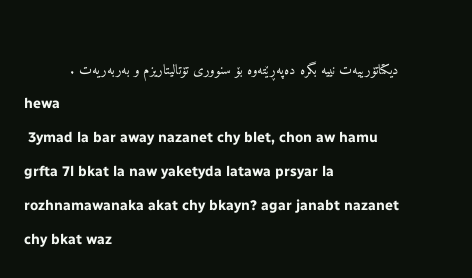دیکتاتۆرییه‌ت نییه‌ بگره‌ ده‌په‌ڕێته‌وه‌ بۆ سنووری تۆتالیتاریزم و به‌ربه‌ریه‌ت .
hewa
 3ymad la bar away nazanet chy blet, chon aw hamu grfta 7l bkat la naw yaketyda latawa prsyar la rozhnamawanaka akat chy bkayn? agar janabt nazanet chy bkat waz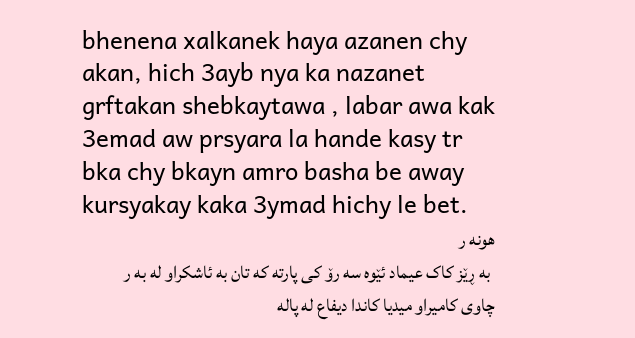bhenena xalkanek haya azanen chy akan, hich 3ayb nya ka nazanet grftakan shebkaytawa , labar awa kak 3emad aw prsyara la hande kasy tr bka chy bkayn amro basha be away kursyakay kaka 3ymad hichy le bet.
هونه ر
 به ڕێز کاک عیماد ئێوه سه رۆ کی پارته که تان به ئاشکراو له به ر چاوی کامیراو میدیا کاندا دیفاع له پاله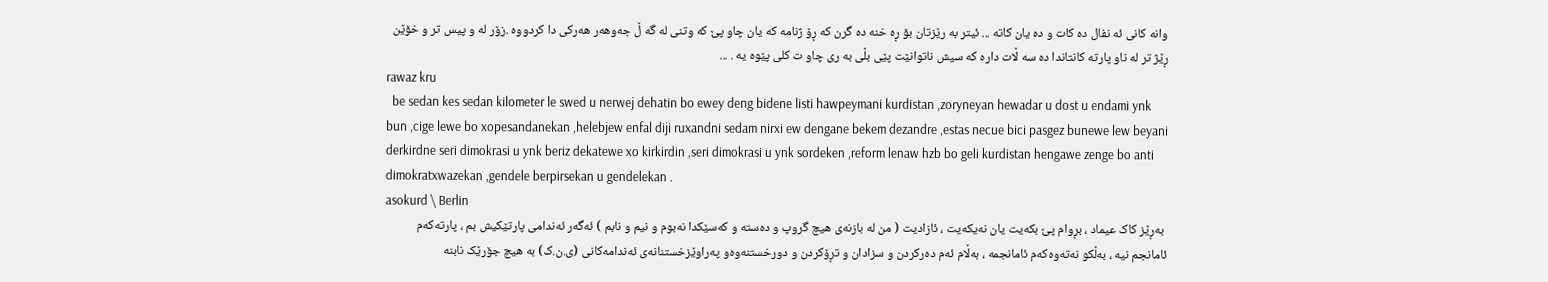وانه کانی ئه نفال ده کات و ده یان کاته ... ئیتر به رێزتان بۆ ڕه خنه ده گرن که ڕۆ ژنامه که یان چاو پێ که وتنی له گه ڵ جه‌وهه‌ر هه‌ركی‌ دا کردووه .زۆر له و پیس تر و خۆێن ڕێژ تر له ناو پارته کانتاندا ده سه ڵات داره که سیش ناتوانێت پێی بڵی به ری چاو ت کلی پێوه یه . ...
rawaz kru
  be sedan kes sedan kilometer le swed u nerwej dehatin bo ewey deng bidene listi hawpeymani kurdistan ,zoryneyan hewadar u dost u endami ynk bun ,cige lewe bo xopesandanekan ,helebjew enfal diji ruxandni sedam nirxi ew dengane bekem dezandre ,estas necue bici pasgez bunewe lew beyani derkirdne seri dimokrasi u ynk beriz dekatewe xo kirkirdin ,seri dimokrasi u ynk sordeken ,reform lenaw hzb bo geli kurdistan hengawe zenge bo anti dimokratxwazekan ,gendele berpirsekan u gendelekan .
asokurd \ Berlin
 به‌ڕێز کاک عیماد ، بڕوام پێ بکه‌یت یان نه‌یکه‌یت ، ئازادیت ( من له‌ بازنه‌ی هیچ گروپ و ده‌سته‌ و که‌سێکدا نه‌بوم و نیم و نابم ) ئه‌گه‌ر ئه‌ندامی پارتێکیش بم ، پارته‌که‌م ئامانجم نیه‌ ، به‌ڵکو نه‌ته‌وه‌که‌م ئامانجمه‌ ، به‌ڵام ئه‌م ده‌رکردن و سزادان و تڕۆکردن و دورخستنه‌وه‌و په‌راوێزخستنانه‌ی ئه‌ندامه‌کانی (ی.ن.ک) به‌ هیچ جۆرێک نابنه‌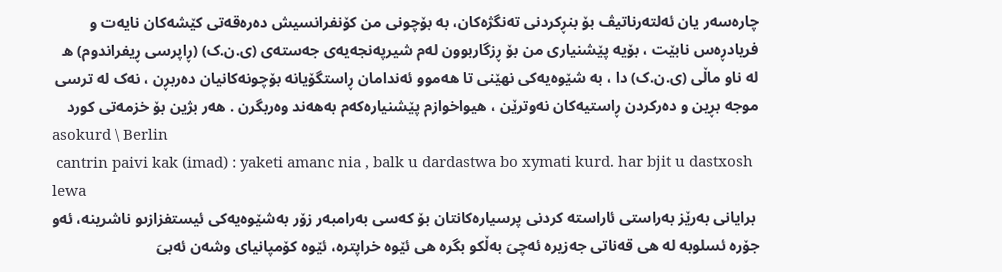چاره‌سه‌ر یان ئه‌لته‌رناتیڤ بۆ بنڕکردنی ته‌نگژه‌کان، به‌ بۆچونی من کۆنفرانسیش ده‌ره‌قه‌تی کێشه‌کان نایه‌ت و فریادڕه‌س نابێت ، بۆیه‌ پێشنیاری من بۆ ڕزگاربوون له‌م شیرپه‌نجه‌یه‌ی جه‌سته‌ی (ی.ن.ک) (ڕاپرسی ڕيفراندوم) ه‌ له‌ ناو ماڵی (ی.ن.ک) دا ، به‌ شێوه‌یه‌کی نهێنی تا هه‌موو ئه‌ندامان ڕاستگۆیانه‌ بۆچونه‌کانیان ده‌ربڕن ، نه‌ک له‌ ترسی موجه‌ بڕین و ده‌رکردن ڕاستیه‌کان نه‌وترێن ، هیواخوازم پێشنیاره‌که‌م به‌هه‌ند وه‌ربگرن . هه‌ر بژین بۆ خزمه‌تی کورد
asokurd \ Berlin
 cantrin paivi kak (imad) : yaketi amanc nia , balk u dardastwa bo xymati kurd. har bjit u dastxosh
lewa
 برایانى به‌رێز به‌راستى ئاراسته‌ كردنى پرسیاره‌كانتان بۆ كه‌سى به‌رامبه‌ر زۆر به‌شێوه‌یه‌كى ئیستفزازىو ناشرینه‌، ئه‌و جۆره‌ ئسلوبه‌ له‌ هى قه‌ناتى جه‌زیره‌ ئه‌چىَ به‌ڵكو بگره‌ هى ئێوه‌ خراپتره‌، ئێوه‌ كۆمپانیاى وشه‌ن ئه‌بىَ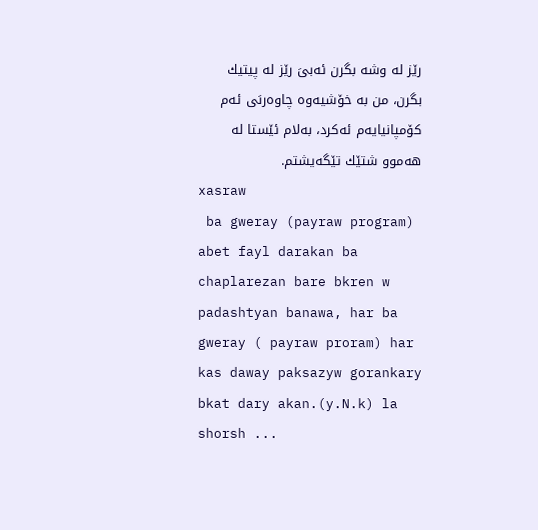رێز له‌ وشه‌ بگرن ئه‌بىَ رێز له‌ پیتیك بگرن، من به‌ خۆشیه‌وه‌ چاوه‌رىَى ئه‌م كۆمپانیایه‌م ئه‌كرد، به‌لام ئێستا له‌ هه‌موو شتێك تێگه‌یشتم.
xasraw
 ba gweray (payraw program) abet fayl darakan ba chaplarezan bare bkren w padashtyan banawa, har ba gweray ( payraw proram) har kas daway paksazyw gorankary bkat dary akan.(y.N.k) la shorsh ...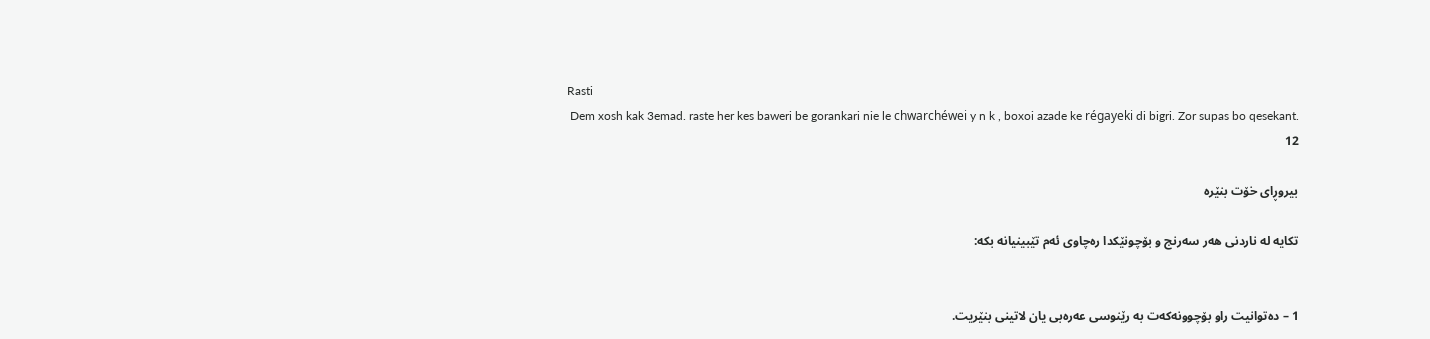Rasti
 Dem xosh kak 3emad. raste her kes baweri be gorankari nie le chwarchéwei y n k , boxoi azade ke régayeki di bigri. Zor supas bo qesekant.
12

بیروڕای خۆت بنێره‌

تکایه‌ له‌ ناردنی هه‌ر سه‌رنج و بۆچونێکدا ره‌چاوی ئه‌م تێبینیانه‌ بکه‌:


1 – ده‌توانیت راو بۆچوونه‌که‌ت به‌ رێنوسی عه‌ره‌بی یان لاتینی بنێریت.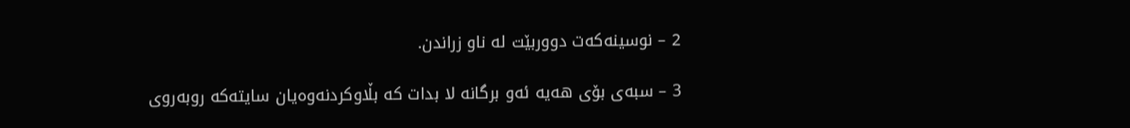2 – نوسینه‌که‌ت دووربێت له‌ ناو زراندن.

3 – سبه‌ی بۆی هه‌یه‌ ئه‌و برگانه‌ لا بدات که‌ بڵاوکردنه‌وه‌یان سایته‌که‌ روبه‌روی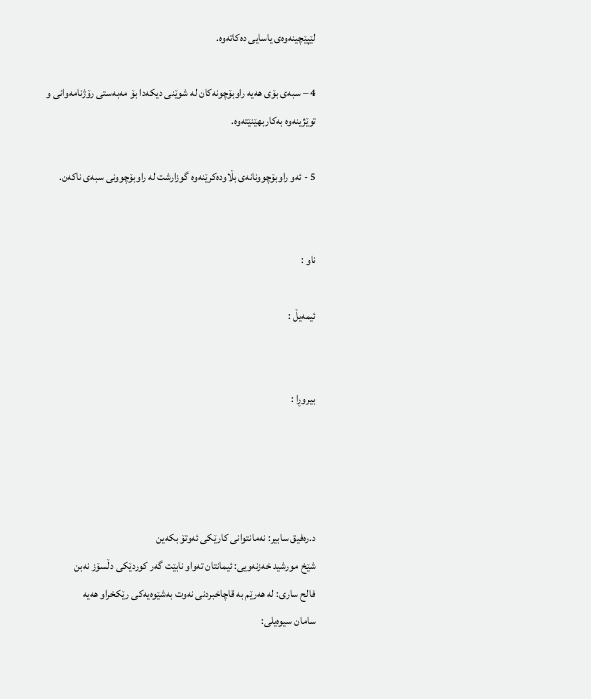لێپێچینه‌وه‌ی یاسایی ده‌کاته‌وه‌.

4 – سبه‌ی بۆی هه‌یه‌ راوبۆچونه‌کان له‌ شوێنی دیکه‌دا بۆ مه‌به‌ستی رۆژنامه‌وانی و توێژینه‌وه‌ به‌کاربهێنێته‌وه‌.

5 - ئه‌و راوبۆچوونانه‌ی بڵاوده‌کرێنه‌وه‌ گوزارشت له‌ راوبۆچوونی سبه‌ی ناکه‌ن.


ناو :

ئیمه‌یڵ :


بیروڕا :




د.ره‌فیق سابیر: نه‌مانتوانی کارێکی ئه‌وتۆ بکه‌ین
شێخ مورشید خه‌زنه‌ویی: ئیمانتان ته‌واو نابێت گه‌ر کوردێکی دڵسۆز نه‌بن
فالح ساری‌: له‌ هه‌رێم به‌ قاچاخبردنی نه‌وت به‌شێوه‌یه‌كی رێكخراو هه‌یه‌
سامان سیوه‌یلی: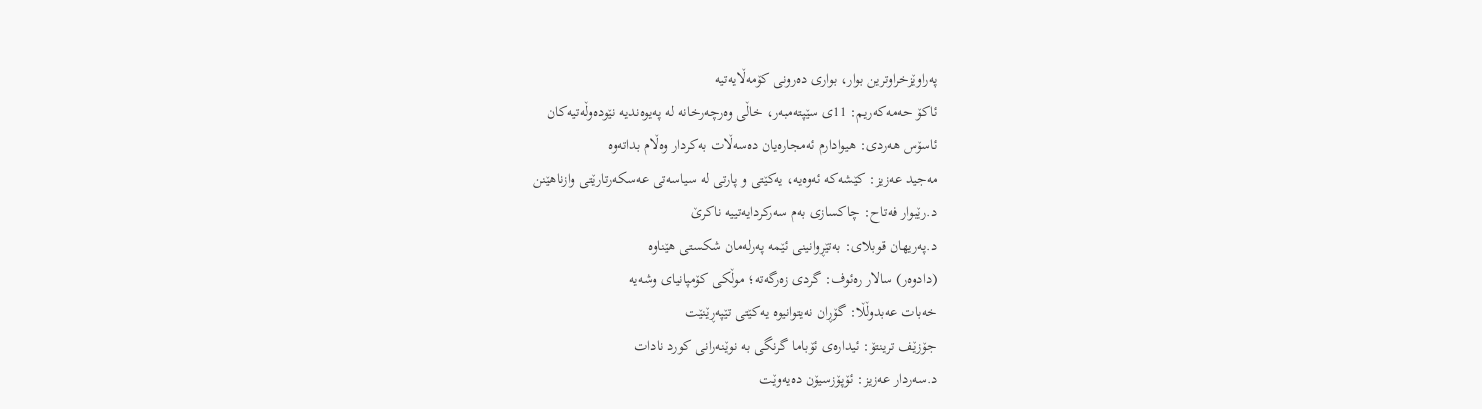په‌راوێزخراوترین بوار، بواری ده‌رونی كۆمه‌ڵایه‌تیه‌
ئاکۆ حه‌مه‌که‌ریم: 11ی سێپته‌مبه‌ر، خاڵی وه‌رچه‌رخانه‌ له‌ په‌یوه‌ندیه‌ نێوده‌وڵه‌تیه‌کان
ئاسۆس هه‌ردی‌: هیوادارم ئه‌مجاره‌یان ده‌سه‌ڵات به‌كردار وه‌ڵام بداته‌وه‌
مەجید عەزیز: کێشه‌که‌ ئه‌وه‌یه‌، یەکێتی و پارتی لە سیاسەتی عەسکەرتارێتی وازناهێنن
د.رێبوار فه‌تاح: چاكسازی به‌م سه‌ركردایه‌تییه‌ ناكرێ
د.په‌ریهان قوبلای: به‌تێڕوانینی ئێمه‌ په‌رله‌مان شكستی هێناوه‌
(دادوەر) سالار رەئوف: گردی زەرگەتە؛ موڵکی كۆمپانیای وشەیە
خه‌بات عه‌بدوڵڵا: گۆڕان نه‌یتوانیوه‌ یه‌کێتی تێپه‌ڕێنێت
جۆزێف ترینتۆ: ئیداره‌ی ئۆباما گرنگی به‌ نوێنه‌رانی كورد نادات
د.سه‌ردار عه‌زیز: ئۆپۆزسیۆن ده‌یه‌وێت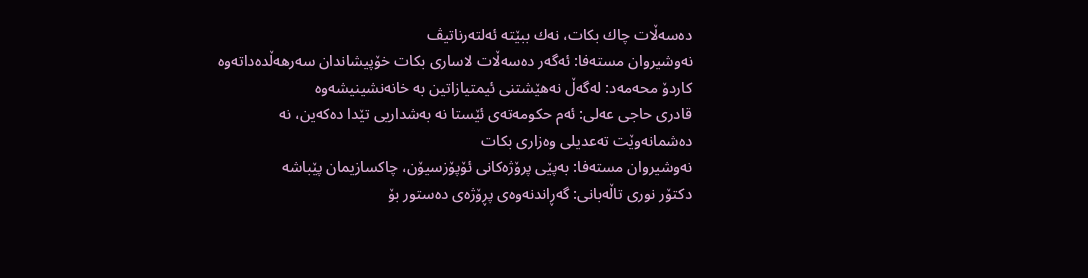ده‌سه‌ڵات چاك بكات، نه‌ك ببێته‌ ئه‌لته‌رناتیڤ
نه‌وشیروان مسته‌فا: ئه‌گه‌ر ده‌سه‌ڵات لاساری‌ بكات خۆپیشاندان سه‌رهه‌ڵده‌داته‌وه‌
كاردۆ محه‌مه‌د: له‌گه‌ڵ نه‌هێشتنی‌ ئیمتیازاتین به‌ خانه‌نشینیشه‌وه‌
قادری حاجی عەلی: ئەم حكومەتەی ئێستا نە بەشداریی تێدا دەكەین، نە دەشمانەوێت تەعدیلی وه‌زاری بكات
نه‌وشیروان مسته‌فا: به‌پێی پرۆژه‌كانی ئۆپۆزسیۆن، چاكسازیمان پێباشه‌
دكتۆر نوری‌ تاڵه‌بانی‌: گه‌ڕاندنه‌وه‌ی‌ پڕۆژه‌ی‌ ده‌ستور بۆ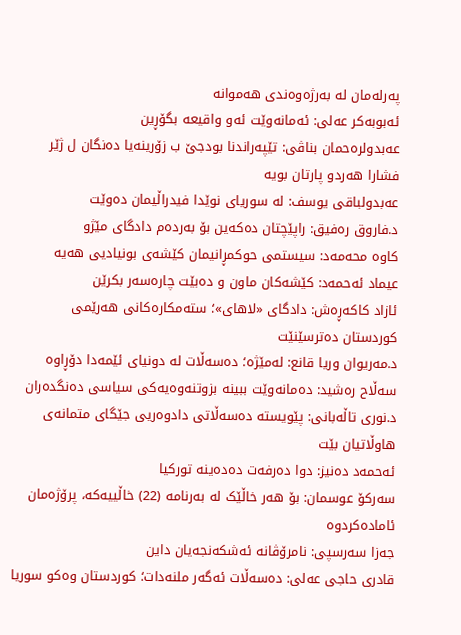په‌رله‌مان له‌ به‌رژه‌وه‌ندی‌ هه‌موانه‌
ئه‌بوبه‌كر عه‌لی‌: ئه‌مانه‌وێت ئه‌و واقیعه‌ بگۆڕین
عه‌بدولره‌حمان بناڤی‌: تێپه‌راندنا بودجێ‌ ب زۆرینه‌یا ده‌نگان ل ژێر فشارا هه‌ردو پارتان بویه‌
عه‌بدولباقی‌ یوسف: له‌ سوریای‌ نوێدا فیدراڵیمان ده‌وێت
د.فاروق ره‌فیق: راپێچتان ده‌كه‌ین بۆ به‌رده‌م دادگای‌ مێژو
كاوه‌ محه‌مه‌د: سیستمی حوكمڕانیمان كێشه‌ی بونیادیی هه‌یه‌
عیماد ئەحمەد: کێشه‌کان ماون و ده‌بێت چاره‌سه‌ر بکرێن
ئازاد كاكەڕەش: دادگای «لاهای»؛ ستەمكارەكانی هەرێمی كوردستان دەترسێنێت
د.مه‌ریوان وریا قانع: لەمێژە؛ دەسەڵات لە دونیای ئێمەدا دۆڕاوە
سەڵاح رەشید: ده‌مانه‌وێت ببینه بزوتنه‌وه‌یه‌کی سیاسی ده‌نگده‌ران
د.نوری تاڵەبانی: پێویستە دەسەڵاتی دادوەریی جێگای متمانەی هاوڵاتیان بێت
ئه‌حمه‌د ده‌نیز: دوا ده‌رفه‌ت ده‌ده‌ینه‌ تورکیا
سه‌ركۆ عوسمان: بۆ هه‌ر خاڵێک له‌ به‌رنامه‌ (22) خاڵییه‌كه‌، پرۆژه‌مان ئاماده‌كردوه‌
جەزا سەرسپی: نامرۆڤانە ئه‌شکه‌نجه‌یان داین
قادری حاجی عه‌لی: ده‌سه‌ڵات ئه‌گه‌ر ملنه‌دات؛ کوردستان وه‌کو سوریا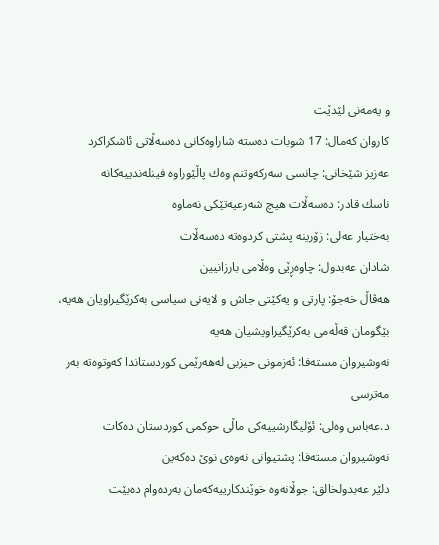و یه‌مه‌نی لێدێت
كاروان كه‌مال: 17 شوبات ده‌سته‌ شاراوه‌كانی‌ ده‌سه‌ڵاتی‌ ئاشكراكرد
عەزیز شێخانی: چانسی سه‌ركه‌وتنم وه‌ك پاڵێوراوه‌ فینله‌ندییه‌كانه‌
ناسك قادر: ده‌سه‌ڵات هیچ شه‌رعیه‌تێكی‌ نه‌ماوه‌
بەختیار عەلی: زۆرینە پشتی كردوەتە دەسەڵات
شادان عه‌بدول: چاوه‌ڕێی‌ وه‌ڵامی‌ بارزانیین
هه‌ڤاڵ خه‌جۆ: پارتی‌ و یه‌كێتی‌ جاش و لایه‌نی‌ سیاسی به‌كرێگیراویان هه‌یه‌، بێگومان قه‌ڵه‌می‌ به‌كرێگیراویشیان هه‌یه‌
نه‌وشیروان مسته‌فا: ئه‌زمونی‌ حیزبی‌ له‌هه‌رێمی‌ كوردستاندا كه‌وتوه‌ته‌ به‌ر مه‌ترسی‌
د.عه‌باس وه‌لی: ئۆلیگارشییەکی ماڵی حوکمی کوردستان ده‌کات
نه‌وشیروان مسته‌فا: پشتیوانی‌ نه‌وه‌ی‌ نوێ‌ ده‌كه‌ین
دلێر عه‌بدولخالق: جوڵانه‌وه‌ خوێندكارییه‌كه‌مان به‌رده‌وام ده‌بێت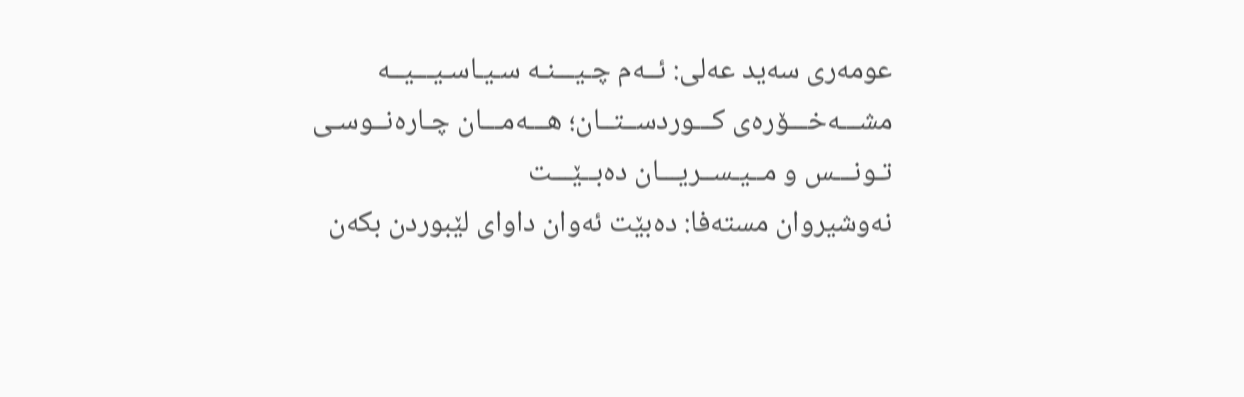عومه‌ری سه‌ید عه‌لی: ئــه‌م چـیـــنـه‌ سـیـاسـیـــیــه‌ مشـــه‌خـــۆره‌ی کـــوردســتــان؛ هـــه‌مـــان چـاره‌نــوسـی تـونـــس‌ و مــیـســریـــان ده‌بــێـــت
نه‌وشیروان مسته‌فا: ده‌بێت ئه‌وان داوای لێبوردن بکه‌ن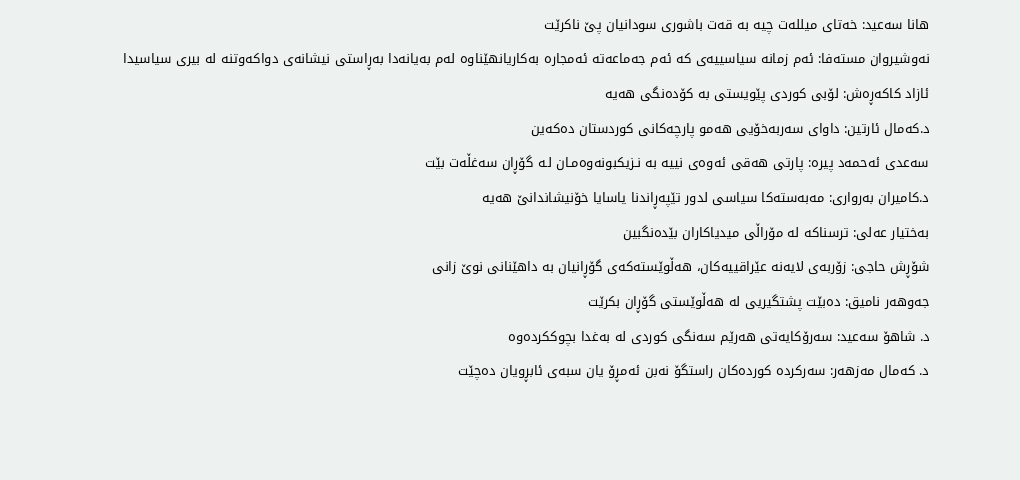هانا سه‌عید: خەتای میللەت چیە بە قەت باشوری سودانیان پێ ناكرێت
نه‌وشیروان مسته‌فا: ئه‌م زمانه‌ سیاسییه‌ی‌ كه‌ ئه‌م جه‌ماعه‌ته‌ ئه‌مجاره‌ به‌كاریانهێناوه‌ له‌م به‌یانه‌دا به‌ڕاستی‌ نیشانه‌ی‌ دواكه‌وتنه‌ له‌ بیری سیاسیدا
ئازاد كاكه‌ڕه‌ش: لۆبی‌ كوردی‌ پێویستی‌ به‌ كۆده‌نگی‌ هه‌یه‌
د.که‌مال ئارتین: داوای‌ سەربەخۆیی‌ هەمو پارچەکانی‌ کوردستان دەکه‌ین
سه‌عدی‌ ئه‌حمه‌د پیره‌: پارتی‌ هه‌قی‌ ئه‌وه‌ی‌ نییه‌ به‌ نـزیكبونه‌وه‌مـان لـه‌ گۆڕان سه‌غڵه‌ت بێت
د.كامیران به‌رواری‌: مه‌به‌سته‌كا سیاسی لدور تێپه‌ڕاندنا یاسایا خۆنیشاندانێ‌ هه‌یه‌
به‌ختیار عه‌لی‌: ترسناكه‌ له‌ مۆراڵی‌ میدیاكاران بێده‌نگبین
شۆڕش حاجی: زۆربه‌ی لایه‌نه‌ عێراقییه‌كان، هه‌ڵوێسته‌كه‌ی‌ گۆڕانیان به‌ داهێنانی‌ نوێ‌ زانی‌
جه‌وهه‌ر نامیق: ده‌بێت پشتگیریی‌ له‌ هه‌ڵوێستی گۆڕان بكرێت
د. شاهۆ سه‌عید: سه‌رۆكایه‌تی‌ هه‌رێم سه‌نگی‌ كوردی‌ له‌ به‌غدا بچوككرده‌وه‌
د. كه‌مال مه‌زهه‌ر: سه‌ركرده‌ كورده‌كان راستگۆ نه‌بن ئه‌مڕۆ یان سبه‌ی ئابڕویان ده‌چێت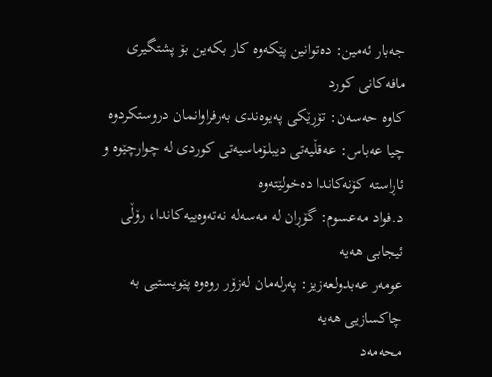جه‌بار ئه‌مین: ده‌توانین پێكه‌وه‌ كار بكه‌ین بۆ پشتگیری‌ مافه‌كانی‌ كورد
كاوه‌ حه‌سه‌ن: تۆڕێكی‌ په‌یوه‌ندی‌ به‌رفراوانمان دروستكردوه
چیا عه‌باس: عەقڵیەتی دیبلۆماسیەتی کوردی لە چوارچێوە و ئاڕاستە کۆنەکاندا دەخولێتەوە
د.فواد مه‌عسوم: گۆڕان له‌ مه‌سه‌له‌ نه‌ته‌وه‌ییه‌كاندا، رۆڵی‌ ئیجابی‌ هه‌یه‌
عومه‌ر عه‌بدولعه‌زیز: په‌رله‌مان‌ له‌زۆر روه‌وه‌ پێویستیی‌ به‌ چاكسازیی‌ هه‌یه‌
محه‌مه‌د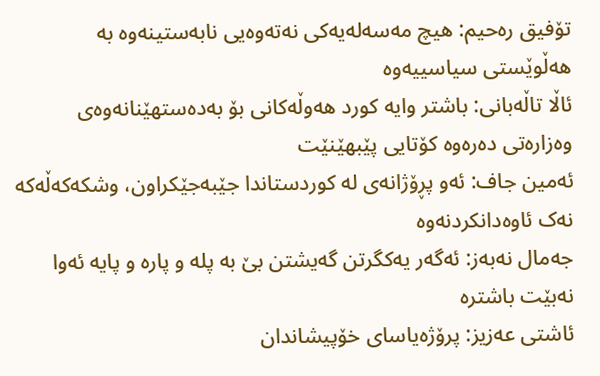تۆفیق ره‌حیم: هیچ مه‌سه‌له‌یه‌كی نه‌ته‌وه‌یی‌ نابه‌ستینه‌وه‌ به‌ هه‌ڵوێستی‌ سیاسییه‌وه‌
ئاڵا تاڵه‌بانی: باشتر وایه‌ كورد هه‌وڵه‌كانی بۆ به‌ده‌ستهێنانه‌وه‌ی وه‌زاره‌تی ده‌ره‌وه‌ كۆتایی پێبهێنێت
ئه‌مین جاف: ئەو پڕۆژانەی لە کوردستاندا جێبەجێکراون، وشکەکەڵەکە نەک ئاوەدانکردنەوە
جه‌مال نه‌به‌ز: ئەگەر یەکگرتن گەیشتن بێ بە پلە و پارە و پایە ئەوا نه‌بێت باشتره‌
ئاشتی‌ عه‌زیز: پرۆژه‌یاسای‌ خۆپیشاندان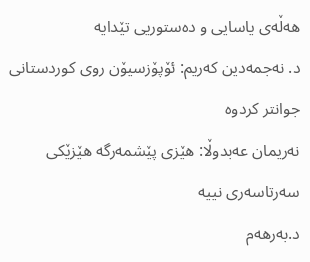هه‌ڵه‌ی‌ یاسایی‌ و ده‌ستوریی تێدایه‌
د. نه‌جمه‌دین كه‌ریم: ئۆپۆزسیۆن روی‌ كوردستانی‌ جوانتر كردوه‌
نه‌ریمان عه‌بدوڵا: هێزی پێشمه‌رگه‌ هێزێکی سه‌رتاسه‌ری نییه‌
د.به‌رهه‌م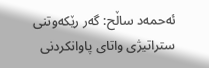ئه‌حمه‌د ساڵح: گه‌ر رێكه‌وتنی‌ ستراتیژی‌ واتای‌ پاوانكردنی‌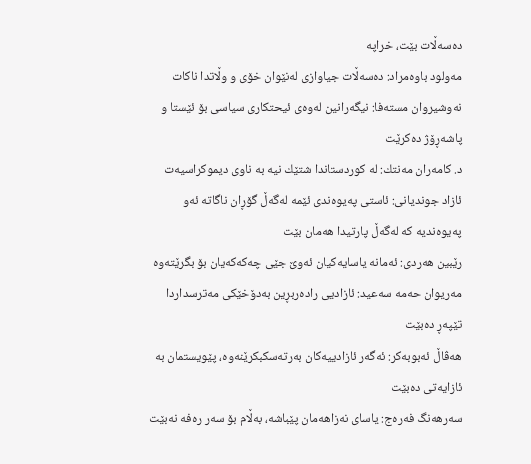ده‌سه‌ڵات بێت، خراپه‌
مه‌ولود باوه‌مراد: ده‌سه‌ڵات جیاوازی‌ له‌نێوان خۆی‌ و وڵاتدا ناكات
نه‌وشیروان مسته‌فا: نیگه‌رانین له‌وه‌ی‌ ئیحتكاری‌ سیاسی‌ بۆ ئێستا و پاشه‌ڕۆژ ده‌كرێت
د. كامه‌ران مه‌نتك: له‌ كوردستاندا شتێك نیه‌ به‌ ناوی‌ دیموكراسیه‌ت
ئازاد جوندیانی: ئاستی په‌یوه‌ندی ئێمه‌ له‌گه‌ڵ گۆڕان ناگاته‌ ئه‌و په‌یوه‌ندیه‌ که‌ له‌گه‌ڵ پارتیدا هه‌مان بێت
رێبین هه‌ردی: ئه‌مانه‌ یاسایه‌كیان ئه‌وێ جێی چه‌كه‌كه‌یان بۆ بگرێته‌وه‌
مه‌ریوان حه‌مه‌ سه‌عید: ئازادیی‌ راده‌ربڕین به‌دۆخێكی‌ مه‌ترسداردا تێپه‌ڕ ده‌بێت
هه‌ڤاڵ‌ ئه‌بوبه‌كر: ئه‌گه‌ر ئازادییه‌كان به‌رته‌سكبكرێنه‌وه‌، پێویستمان به‌ ئازایه‌تی ده‌بێت
سه‌رهه‌نگ فه‌ره‌ج: یاسای نه‌زاهه‌مان پێباشه‌، به‌ڵام بۆ سه‌ر ره‌فه‌ نه‌بێت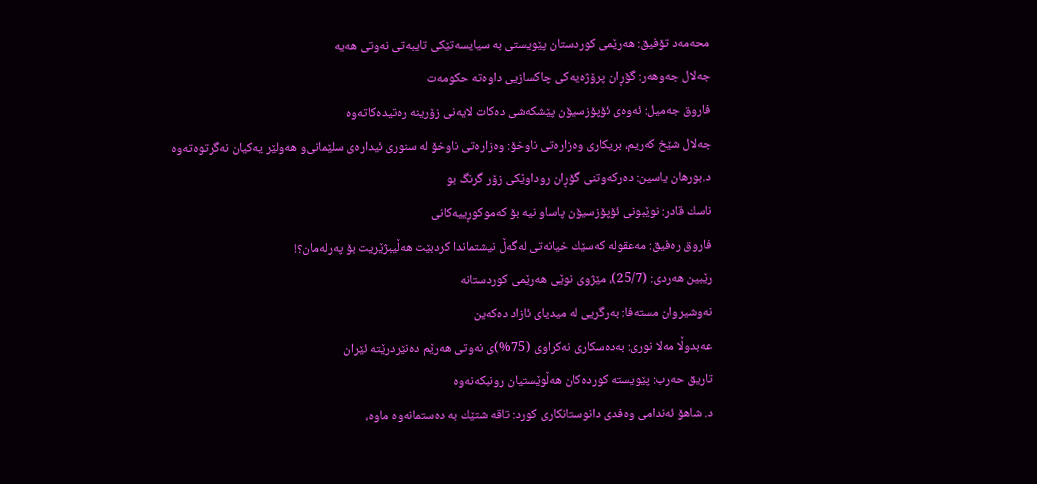محه‌مه‌د تۆفیق: هه‌رێمی‌ كوردستان پێویستی‌ به‌ سیایسه‌تێكی‌ تایبه‌تی‌ نه‌وتی‌ هه‌یه‌
جه‌لال جه‌وهه‌ر: گۆڕان پرۆژه‌یه‌كی‌ چاكسازیی‌ داوه‌ته‌ حكومه‌ت
فاروق جه‌میل: ئه‌وه‌ی‌ ئۆپۆزسیۆن پێشكه‌شی‌ ده‌كات لایه‌نی‌ زۆرینه‌ ره‌تیده‌كاته‌وه‌
جه‌لال شێخ كه‌ریم، بریكاری‌ وه‌زاره‌تی‌ ناوخۆ: وه‌زاره‌تی‌ ناوخۆ له‌ سنوری‌ ئیداره‌ی‌ سلێمانی‌‌و هه‌ولێر یه‌كیان نه‌گرتوه‌ته‌وه‌
د.بورهان یاسین: ده‌ركه‌وتنی‌ گۆڕان روداوێكی‌ زۆر گرنگ بو
ناسك قادر: نوێبونی ئۆپۆزسیۆن پاساو نیه‌ بۆ كه‌موكوڕییه‌كانی
فاروق ره‌فیق: مه‌عقوله‌ كه‌سێك خیانه‌تی له‌گه‌ڵ نیشتماندا كردبێت هه‌ڵیبژێریت بۆ په‌رله‌مان؟!
رێبین هه‌ردی‌: (25/7)، مێژوی‌ نوێی‌ هه‌رێمی‌ كوردستانه‌
نه‌وشیروان مسته‌فا: به‌رگریی‌ له‌ میدیای‌ ئازاد ده‌كه‌ین
عه‌بدوڵا مه‌لا نوری: به‌ده‌سكاری‌ نه‌كراوی‌ (75%)ی نه‌وتی‌ هه‌رێم ده‌نێردرێته‌ ئێران
تاریق حه‌رب: پێویسته‌ کورده‌کان هه‌ڵوێستیان رونبکه‌نه‌وه‌
د. شاهۆ ئه‌ندامی‌ وه‌فدی‌ دانوستانكاری‌ كورد: تاقه‌ شتێك به‌ ده‌ستمانه‌وه‌ ماوه‌،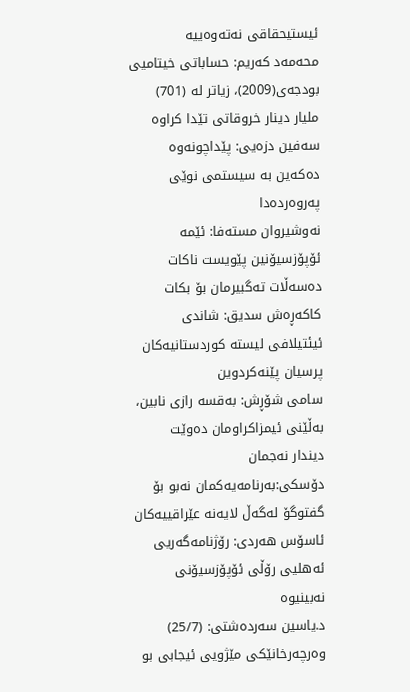ئیستیحقاقی‌ نه‌ته‌وه‌ییه‌
محه‌مه‌د كه‌ریم: حساباتی‌ خیتامیی‌ بودجه‌ی‌(2009)، زیاتر له‌ (701) ملیار دینار خروقاتی‌ تێدا كراوه‌
سه‌فین دزه‌یی: پێداچونه‌وه‌ ده‌كه‌ین به‌ سیستمی نوێی په‌روه‌رده‌دا
نه‌وشیروان مسته‌فا: ئێمه‌ ئۆپۆزسیۆنین پێویست ناكات ده‌سه‌ڵات ته‌گبیرمان بۆ بكات
كاكه‌ڕه‌ش سدیق: شاندی ئیئتیلافی لیسته‌ كوردستانیه‌كان پرسیان پێنه‌كردوین
سامی شۆڕش: به‌قسه‌ رازی نابین، به‌ڵێنی‌ ئیمزاكراومان ده‌وێت
دیندار نه‌جمان دۆسكی:به‌رنامه‌یه‌كمان نه‌بو بۆ گفتوگۆ له‌گه‌ڵ‌ لایه‌نه‌ عێراقییه‌كان
ئاسۆس هه‌ردی‌: رۆژنامه‌گه‌ریی‌ ئه‌هلیی‌ رۆڵی‌ ئۆپۆزسیۆنی‌ نه‌بینیوه‌
د.یاسین سه‌رده‌شتی‌: (25/7) وه‌رچه‌رخانێكی مێژویی ئیجابی بو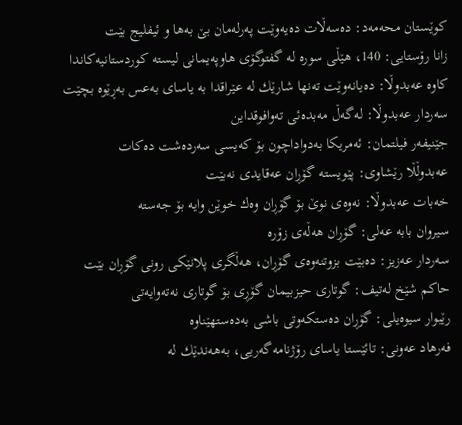كوێستان محه‌مه‌د: ده‌سه‌ڵات ده‌یه‌وێت په‌رله‌مان بێ به‌ها و ئیفلیج بێت
زانا رۆستایی: 140، هێڵی سوره‌ له‌ گفتوگۆی هاوپه‌یمانی لیسته‌ كوردستانیه‌كاندا
كاوه‌ عه‌بدوڵا: ده‌یانه‌وێت ته‌نها شارێك له‌ عێراقدا به‌ یاسای به‌عس به‌ڕێوه‌ بچێت
سه‌ردار عه‌بدوڵا: له‌گه‌ڵ مه‌بده‌ئی‌ ته‌وافوقداین
جێنیفه‌ر فیلتمان: ئه‌مریكا به‌دواداچون بۆ كه‌یسی‌ سه‌رده‌شت ده‌كات
عه‌بدوڵڵا رێشاوی‌: پێویسته‌ گۆڕان عه‌قایدی‌ نه‌بێت
خه‌بات عه‌بدوڵا: نه‌وه‌ی‌ نوێ‌ بۆ گۆڕان وه‌ك خوێن وایه‌ بۆ جه‌سته‌
سیروان بابه‌ عه‌لی: گۆڕان هه‌ڵه‌ی زۆره‌
سه‌ردار عه‌زیز: ده‌بێت بزوتنه‌وه‌ی‌ گۆڕان، هه‌ڵگری پلانێکی رونی گۆڕان بێت
حاكم شێخ له‌تیف: گوتاری‌ حیزبیمان گۆڕی‌ بۆ گوتاری‌ نه‌ته‌وایه‌تی‌
رێبوار سیوه‌یلی‌: گۆڕان ده‌ستكه‌وتی‌ باشی‌ به‌ده‌ستهێناوه‌
فه‌رهاد عه‌ونی‌: تائێستا یاسای‌ رۆژنامه‌گه‌ریی‌، به‌هه‌ندێك له‌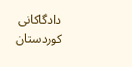دادگاكانی‌ كوردستان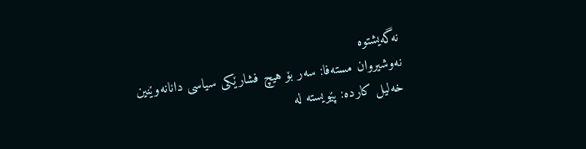نه‌گه‌یشتوه‌
نه‌وشیروان مسته‌فا: سه‌ر بۆ هیچ فشارێكی سیاسی دانانه‌وێنین
خه‌لیل كارده‌: پێویسته‌ له‌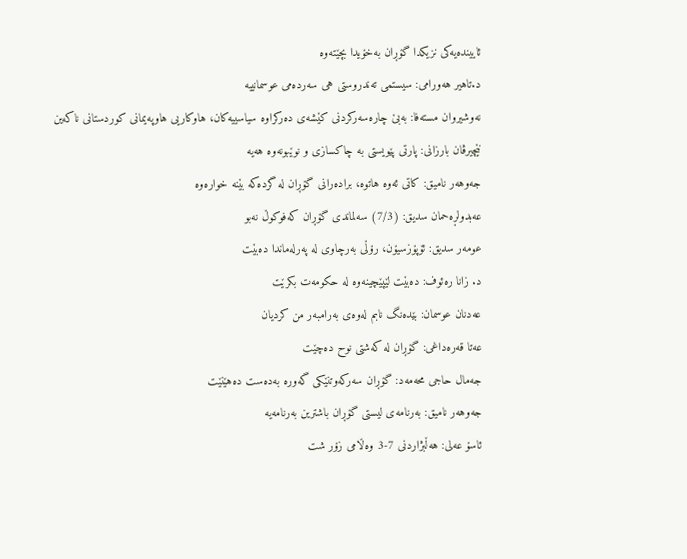ئایینده‌یه‌كی نزیكدا گۆڕان به‌خۆیدا بچێته‌وه‌
د.تاهیر هه‌ورامی‌: سیستمی‌ ته‌ندروستی‌ هی‌ سه‌رده‌می‌ عوسمانییه‌
نه‌وشیروان مسته‌فا: به‌بێ‌ چاره‌سه‌ركردنی‌ كێشه‌ی‌ ده‌ركراوه‌ سیاسییه‌كان، هاوكاریی‌ هاوپه‌یمانی كوردستانی‌ ناكه‌ین
نێچیرڤان بارزانی‌: پارتی‌ پێویستی‌ به‌ چاكسازی‌ و نوێبونه‌وه‌ هه‌یه‌
جه‌وهه‌ر نامیق: كاتی ئه‌وه‌ هاتوه‌، براده‌رانی گۆڕان له‌ گرده‌كه‌ بێنه‌ خواره‌وه‌
عه‌بدولڕه‌حمان سدیق: (7/3) سه‌لماندی گۆڕان كه‌فوكوڵ‌ نه‌بو
عومه‌ر سدیق: ئۆپۆزسیۆن، رۆڵی‌ به‌رچاوی‌ له‌ په‌رله‌ماندا ده‌بێت
د. زانا ره‌ئوف: ده‌بێت لێپێچینه‌وه‌ له‌ حكومه‌ت بكرێت
عه‌دنان عوسمان: بێده‌نگ نابم له‌وه‌ی‌ به‌رامبه‌ر من كردیان
عه‌تا قه‌ره‌داغی‌: گۆڕان له‌ كه‌شتی‌ نوح ده‌چێت
جه‌مال حاجی محه‌مه‌د: گۆڕان سه‌ركه‌وتنێكی‌ گه‌وره‌ به‌ده‌ست ده‌هێنێت
جه‌وهه‌ر نامیق: به‌رنامه‌ی‌ لیستی‌ گۆڕان باشترین به‌رنامه‌یه‌
ئاسۆ عه‌لی: هه‌ڵبژاردنی 7-3 وه‌ڵامی زۆر شت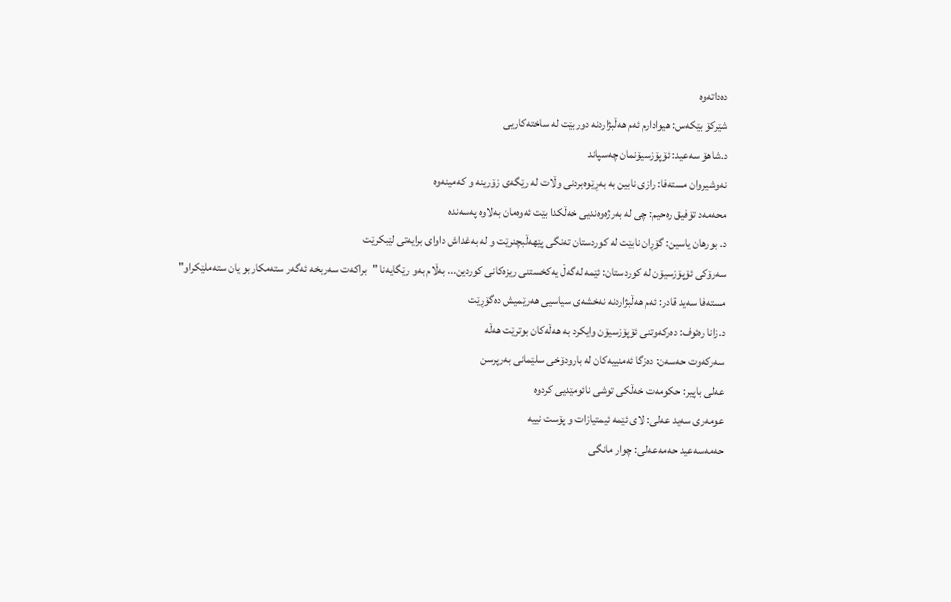ده‌داته‌وه‌
شێركۆ بێكه‌س: هیوادارم ئه‌م هه‌ڵبژاردنه‌ دوربێت له‌ ساخته‌كاریی‌
د.شاهۆ سه‌عید: ئۆپۆزسیۆنمان چه‌سپاند
نه‌وشیروان مسته‌فا: رازی نابین به‌ به‌ڕێوه‌بردنی وڵات له‌ رێگه‌ی‌ زۆرینه‌ و كه‌مینه‌وه‌
محه‌مه‌د تۆفیق ره‌حیم: چی له‌ به‌رژه‌وه‌ندیی خه‌ڵكدا بێت ئه‌وه‌مان به‌لاوه‌ په‌سه‌نده‌
د. بورهان یاسین: گۆڕان نابێت له‌ كوردستان ته‌نگی‌ پێهه‌ڵبچنرێت ‌و له‌ به‌غداش داوای‌ برایه‌تی‌ لێبكرێت
سه‌رۆكی‌ ئۆپۆزسیۆن له‌ كوردستان: ئێمه‌ له‌گه‌ڵ یه‌كخستنی‌ ریزه‌كانی‌ كوردین... به‌ڵام به‌و رێگایه‌نا "براكه‌ت سه‌ربخه‌ ئه‌گه‌ر سته‌مكاربو یان سته‌ملێكراو"
مسته‌فا سه‌ید قادر: ئه‌م هه‌ڵبژاردنه‌ نه‌خشه‌ی‌ سیاسیی‌ هه‌رێمیش ده‌گۆڕێت
د.زانا ره‌ئوف: ده‌ركه‌وتنی‌ ئۆپۆزسیۆن وایكرد به‌ هه‌ڵه‌كان بوترێت هه‌ڵه‌
سه‌ركه‌وت حه‌سه‌ن: ده‌زگا ئه‌منییه‌كان له‌ بارودۆخی‌ سلێمانی‌ به‌رپرسن
عه‌لی‌ باپیر: حكومه‌ت خه‌ڵكی‌ توشی‌ نائومێدیی‌ كردوه‌
عومه‌ری سه‌ید عه‌لی: لای ئێمه‌ ئیمتیازات و پۆست نییه‌
حه‌مه‌سه‌عید حه‌مه‌عه‌لی: چوار مانگی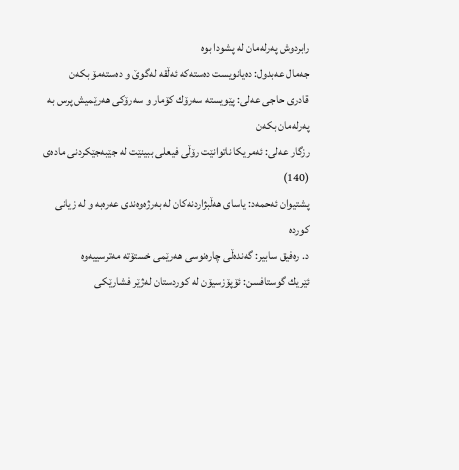رابردوش په‌رله‌مان له‌ پشودا بوه‌
جه‌مال عه‌بدول: ده‌یانویست ده‌سته‌كه‌ ئه‌ڵقه‌ له‌گوێ‌ ‌و ده‌سته‌مۆ بكه‌ن
قادری‌ حاجی‌ عه‌لی‌: پێویسته‌ سه‌رۆك كۆمار و سه‌رۆكی‌ هه‌رێمیش پرس به‌ په‌رله‌مان بكه‌ن
رزگار عه‌لی‌: ئه‌مریكا ناتوانێت رۆڵی‌ فیعلی‌ ببینێت له‌ جێبه‌جێكردنی‌ ماده‌ی‌ (140)
پشتیوان ئه‌حمه‌د: یاسای هه‌ڵبژاردنه‌كان له‌ به‌رژه‌وه‌ندی عه‌ره‌به‌ ‌و له‌ زیانی كورده‌
د. ره‌فیق سابیر: گه‌نده‌ڵی‌ چاره‌نوسی‌ هه‌رێمی‌ خستۆته‌ مه‌ترسییه‌وه‌
ئێریك گوستافسن: ئۆپۆزسیۆن له‌ كوردستان له‌ژێر فشارێكی‌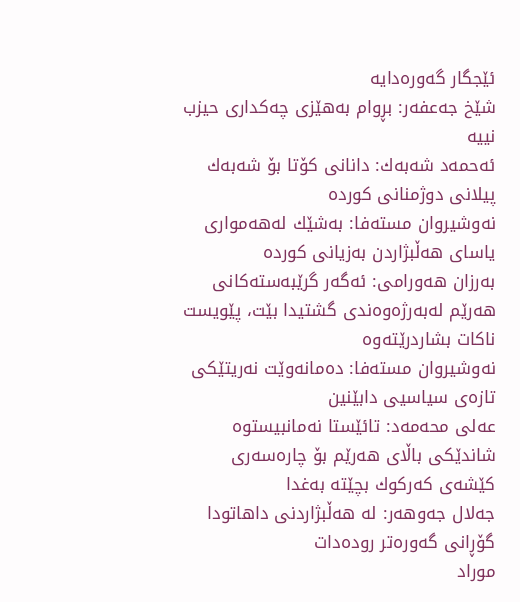ئێجگار گه‌وره‌دایه‌
شێخ جه‌عفه‌ر: بڕوام به‌هێزی‌ چه‌كداری‌ حیزب نییه‌
ئه‌حمه‌د شه‌به‌ك: دانانی‌ كۆتا بۆ شه‌به‌ك پیلانی‌ دوژمنانی‌ كورده‌
نه‌وشیروان مسته‌فا: به‌شێك له‌هه‌مواری‌ یاسای‌ هه‌ڵبژاردن به‌زیانی‌ كورده‌
به‌رزان هه‌ورامی: ئه‌گه‌ر گرێبه‌سته‌كانی‌ هه‌رێم له‌به‌رژه‌وه‌ندی‌ گشتیدا بێت، پێویست ناكات بشاردرێته‌وه‌
نه‌وشیروان مسته‌فا: ده‌مانه‌وێت نه‌ریتێكی تازه‌ی سیاسیی دابێنین
عه‌لی‌ محه‌مه‌د: تائێستا نه‌مانبیستوه‌ شاندێكی‌ باڵای‌ هه‌رێم بۆ چاره‌سه‌ری‌ كێشه‌ی‌ كه‌ركوك بچێته‌ به‌غدا
جه‌لال جه‌وهه‌ر: له‌ هه‌ڵبژاردنی‌ داهاتودا گۆڕانی‌ گه‌وره‌تر روده‌دات
موراد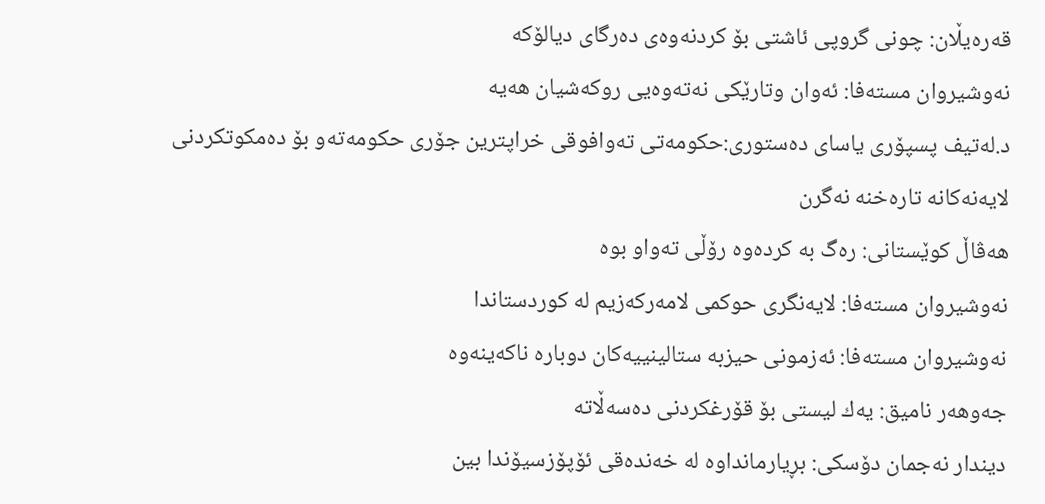قه‌ره‌یڵان: چونی‌ گروپی‌ ئاشتی‌ بۆ كردنه‌وه‌ی‌ ده‌رگای‌ دیالۆكه‌
نه‌وشیروان مسته‌فا: ئه‌وان وتارێكی‌ نه‌ته‌وه‌یی روكه‌شیان هه‌یه‌
د.له‌تیف پسپۆری‌ یاسای‌ ده‌ستوری‌:حكومه‌تی‌ ته‌وافوقی‌ خراپترین جۆری‌ حكومه‌ته‌و بۆ ده‌مكوتكردنی‌ لایه‌نه‌كانه‌ تاره‌خنه‌ نه‌گرن
هه‌ڤاڵ کوێستانی: ره‌گ به‌ کرده‌وه‌ رۆڵی ته‌واو بوه‌
نه‌وشیروان مسته‌فا: لایه‌نگری حوكمی لامه‌ركه‌زیم له‌ كوردستاندا
نه‌وشیروان مسته‌فا: ئه‌زمونی‌ حیزبه‌ ستالینییه‌كان دوباره‌ ناكه‌ینه‌وه‌
جه‌وهه‌ر نامیق: یه‌ك لیستی‌ بۆ قۆرغكردنی‌ ده‌سه‌ڵاته‌
دیندار نه‌جمان دۆسكی‌: بڕیارمانداوه‌ له‌ خه‌نده‌قی‌ ئۆپۆزسیۆندا بین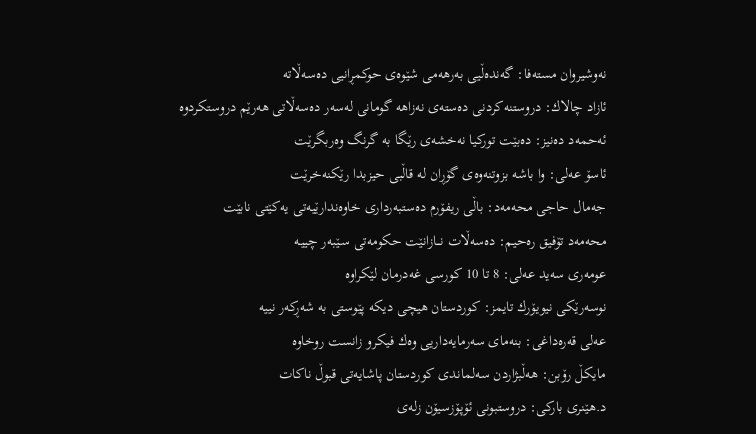نه‌وشیروان مسته‌فا: گه‌نده‌ڵیی‌ به‌رهه‌می شێوه‌ی حوكمڕانیی‌ ده‌سه‌ڵاته‌
ئازاد چالاك: دروستنه‌كردنی‌ ده‌سته‌ی‌ نه‌زاهه‌ گومانی‌ له‌سه‌ر ده‌سه‌ڵاتی‌ هه‌رێم دروستكردوه‌
ئه‌حمه‌د ده‌نیز: ده‌بێت توركیا نه‌خشه‌ی‌ رێگا به‌ گرنگ وه‌ربگرێت
ئاسۆ عه‌لی‌: وا باشه‌ بزوتنه‌وه‌ی‌ گۆڕان له‌ قاڵبی حیزبدا رێكنه‌خرێت
جه‌مال حاجی محه‌مه‌د: باڵی‌ ریفۆرم ده‌ستبه‌رداری‌ خاوه‌ندارێیه‌تی‌ یه‌كێتی‌ نابێت
محه‌مه‌د تۆفیق ره‌حیم: ده‌سه‌ڵات نـــازانێت حكومه‌تی‌ سـێبه‌ر چییـه‌
عومه‌ری‌ سه‌ید عه‌لی: 8 تا 10 كورسی غه‌درمان لێكراوه
نوسه‌رێكی نیویۆرك تایمز: كوردستان هیچی دیكه‌ پێوستی به‌ شه‌ڕكه‌ر نییه‌
عه‌لی‌ قه‌ره‌داغی‌: بنه‌مای‌ سه‌رمایه‌داریی‌ وه‌ك فیكرو زانست روخاوه‌
مایكڵ رۆبن: هه‌ڵبژاردن سه‌لماندی‌ كوردستان پاشایه‌تی‌ قبوڵ ناكات
د.هێنری‌ باركی‌: دروستبونی‌ ئۆپۆزسیۆن زله‌ی‌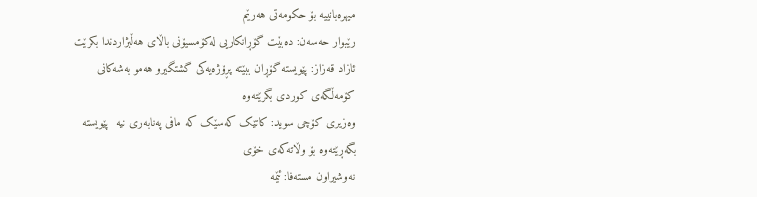میهره‌بانییه‌ بۆ حكومه‌تی‌ هه‌رێم
رێبوار حه‌سه‌ن: ده‌بێت گۆڕانكاریی‌ له‌كۆمسیۆنی‌ باڵای‌ هه‌ڵبژاردندا بكرێت
ئازاد قه‌زاز: پێویسته‌ گۆڕان ببێته‌ پڕۆژه‌یه‌كی‌ گشتگیرو هه‌مو به‌شه‌كانی‌ كۆمه‌ڵگه‌ی‌ كوردی‌ بگرێته‌وه‌
وه‌زیری کۆچی سوید: کاتێک که‌سێک که ‌مافی په‌نابه‌ری نیه ‌ پێویسته بگه‌ڕێته‌وه بۆ وڵاته‌که‌ی خۆی
نه‌وشیراون مسته‌فا: ئێمه‌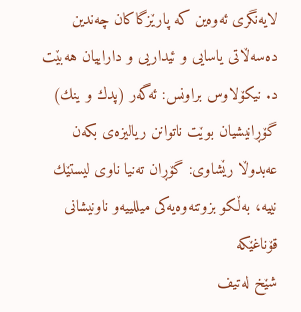لایه‌نگری‌ ئه‌وه‌ین كه‌ پارێزگاكان چه‌ندین ده‌سه‌ڵاتی‌ یاسایی‌ و ئیداریی‌ و داراییان هه‌بێت
د. نیکۆلاوس براونس: ئه‌گه‌ر (پدك و ینك) گۆڕانیشیان بوێت ناتوانن ریالیزه‌ی بکه‌ن
عه‌بدوڵا رێشاوی‌: گۆڕان ته‌نیا ناوی‌ لیستێك نییه‌، به‌ڵكو بزوتنه‌وه‌یه‌كی‌ میللییه‌و ناونیشانی‌ قۆناغێكه‌
شێخ له‌تیف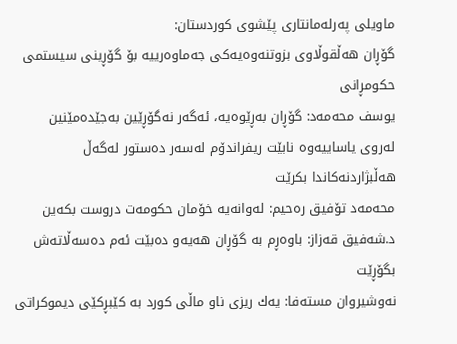ماویلی‌ په‌رله‌مانتاری‌ پێشوی‌ كوردستان:
گۆڕان هه‌ڵقوڵاوی‌ بزوتنه‌وه‌یه‌كی‌ جه‌ماوه‌رییه‌ بۆ گۆڕینی‌ سیستمی‌ حكومڕانی‌
یوسف محه‌مه‌د: گۆڕان به‌ڕێوه‌یه‌، ئه‌گه‌ر نه‌گۆڕێین به‌جێده‌مێنین
له‌روی یاساییه‌وه‌ نابێت ریفراندۆم له‌سه‌ر ده‌ستور له‌گه‌ڵ هه‌ڵبژاردنه‌كاندا بكرێت
محه‌مه‌د تۆفیق ره‌حیم: له‌وانه‌یه‌ خۆمان حكومه‌ت دروست بكه‌ین
د.شه‌فیق قه‌زاز: باوه‌ڕم به‌ گۆڕان هه‌یه‌‌و ده‌بێت ئه‌م ده‌سه‌ڵاته‌ش بگۆڕێت
نه‌وشیروان مسته‌فا: یه‌ك ریزی‌ ناو ماڵی‌ كورد به‌ كێبڕكێی‌ دیموكراتی‌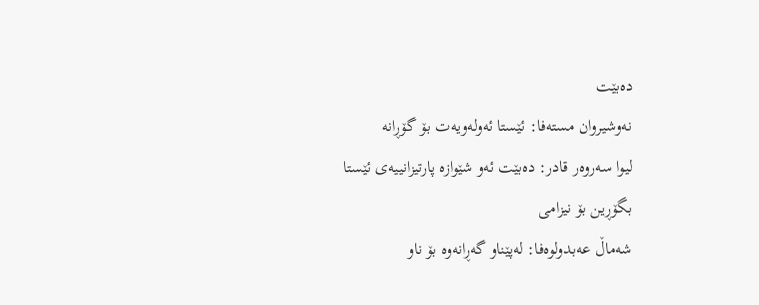ده‌بێت
نه‌وشیروان مسته‌فا: ئێستا ئه‌وله‌ویه‌ت‌ بۆ گۆڕانه‌
لیوا سه‌روه‌ر قادر: ده‌بێت ئه‌و شێوازه‌ پارتیزانییه‌ی‌ ئێستا بگۆڕین بۆ نیزامی‌
شه‌ماڵ‌ عه‌بدولوه‌فا: له‌پێناو گه‌ڕانه‌وه‌ بۆ ناو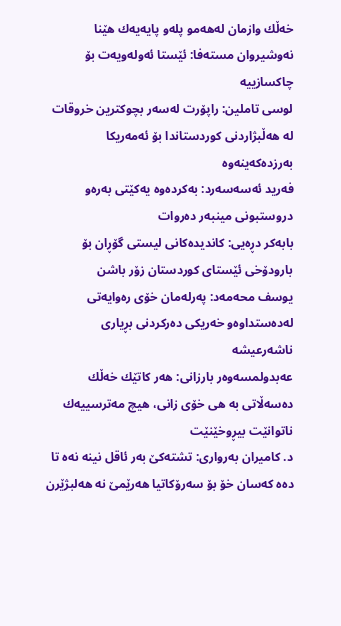خه‌ڵك وازمان له‌هه‌مو پله‌و پایه‌یه‌‌ك هێنا
نه‌وشیروان مسته‌فا: ئێستا ئه‌وله‌ویه‌ت بۆ چاكسازییه‌
لوسی‌ تاملین: راپۆرت له‌سه‌ر بچوكترین خروقات له‌ هه‌ڵبژاردنی‌ كوردستاندا بۆ ئه‌مه‌ریكا به‌رزده‌كه‌ینه‌وه‌
فه‌رید ئه‌سه‌سه‌رد: به‌كرده‌وه‌ یه‌كێتی‌ به‌ره‌و دروستبونی‌ مینبه‌ر ده‌روات
بابه‌كر دڕه‌یی‌: كاندیده‌كانی‌ لیستی‌ گۆڕان بۆ بارودۆخی‌ ئێستای‌ كوردستان زۆر باشن
یوسف محه‌مه‌د: په‌رله‌مان خۆی ره‌وایه‌تی له‌ده‌ستداوه‌‌و خه‌ریكی ده‌ركردنی بڕیاری ناشه‌رعیشه‌
عه‌بدولمسه‌وه‌ر بارزانی‌: هه‌ر كاتێك خه‌ڵك ده‌سه‌ڵاتی‌ به‌ هی‌ خۆی‌ زانی‌، هیچ مه‌ترسییه‌ك ناتوانێت بیڕوخێنێت
د. كامیران به‌رواری‌: تشته‌كێ‌ به‌ر ئاقل نینه‌ نه‌ه تا ده‌ه كه‌سان خۆ بۆ سه‌رۆكاتیا هه‌رێمێ‌ نه‌ هه‌لبژێرن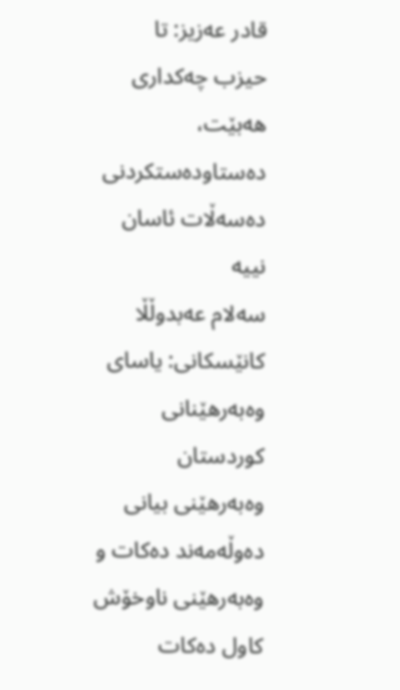قادر عه‌زیز: تا حیزب چه‌كداری‌ هه‌بێت، ده‌ستاوده‌ستكردنی‌ ده‌سه‌ڵات ئاسان نییه‌
سه‌لام عه‌بدوڵڵا كانێسكانی‌: یاسای‌ وه‌به‌رهێنانی‌ كوردستان وه‌به‌رهێنی‌ بیانی‌ ده‌وڵه‌مه‌ند ده‌كات و وه‌به‌رهێنی‌ ناوخۆش كاول ده‌كات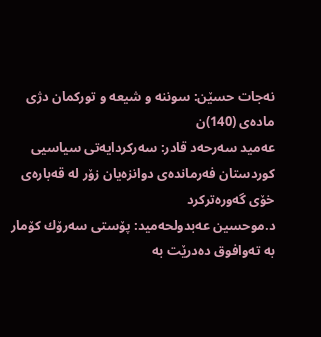نه‌جات حسێن: سوننه‌ و شیعه‌ و توركمان دژی‌ ماده‌ی‌ (140)ن
عه‌مید سه‌رحه‌د قادر: سه‌ركردایه‌تی‌ سیاسیی‌ كوردستان فه‌رمانده‌ی‌ دوانزه‌یان زۆر له‌ قه‌باره‌ی‌ خۆی‌ گه‌وره‌تركرد
د.موحسین عه‌بدولحه‌مید: پۆستی سه‌رۆك كۆمار به‌ ته‌وافوق ده‌درێت به‌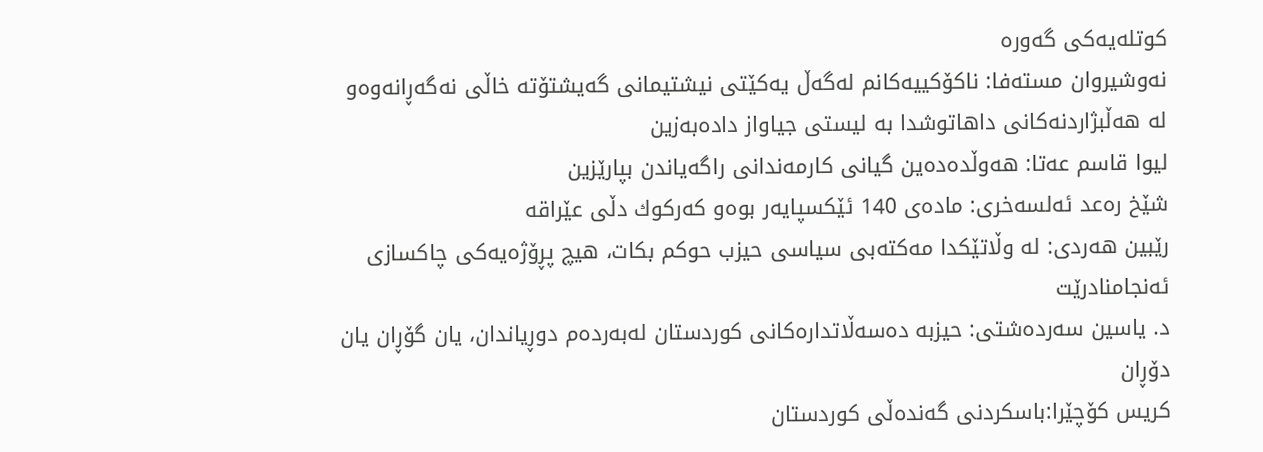كوتله‌یه‌كی گه‌وره‌
نه‌وشیروان مسته‌فا: ناكۆكییه‌كانم له‌گه‌ڵ یه‌كێتی‌ نیشتیمانی‌ گه‌یشتۆته‌ خاڵی‌ نه‌گه‌ڕانه‌وه‌و له‌ هه‌ڵبژاردنه‌كانی‌ داهاتوشدا به‌ لیستی‌ جیاواز داده‌به‌زین
لیوا قاسم عه‌تا: هه‌وڵده‌ده‌ین گیانی‌ كارمه‌ندانی راگه‌یاندن بپارێزین
شێخ ره‌عد ئه‌لسه‌خری: ماده‌ی 140 ئێكسپایه‌ر بوه‌‌و كه‌ركوك دڵی عێراقه‌
رێبین هه‌ردی‌: له‌ وڵاتێكدا مه‌كته‌بی‌ سیاسی حیزب حوكم بكات، هیچ پڕۆژه‌یه‌كی‌ چاكسازی‌ ئه‌نجامنادرێت
د. یاسین سه‌رده‌شتی‌: حیزبه‌ ده‌سه‌ڵاتداره‌كانی‌ كوردستان له‌به‌رده‌م دوڕیاندان، یان گۆڕان یان دۆڕان
كریس كۆچێرا:باسكردنی‌ گه‌نده‌ڵی‌ كوردستان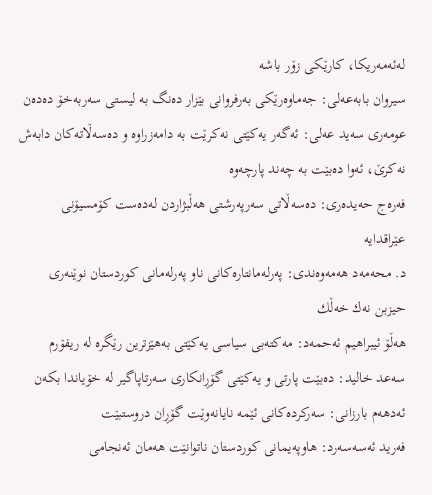له‌ئه‌مه‌ریكا، كارێكی‌ زۆر باشه‌
سیروان بابه‌عه‌لی‌: جه‌ماوه‌رێكی‌ به‌رفروانی‌ بێزار ده‌نگ به‌ لیستی‌ سه‌ربه‌خۆ ده‌ده‌ن
عومه‌ری‌ سه‌ید عه‌لی‌: ئه‌گه‌ر یه‌كێتی نه‌كرێت به‌ دامه‌زراوه‌ و ده‌سه‌ڵاته‌كان دابه‌ش نه‌كرێ‌، ئه‌وا ده‌بێت به‌ چه‌ند پارچه‌وه‌
فه‌ره‌ج حه‌یده‌ری‌: ده‌سه‌ڵاتی‌ سه‌رپه‌رشتی‌ هه‌ڵبژاردن له‌ده‌ست كۆمسیۆنی‌ عێراقدایه‌
د. محه‌مه‌د هه‌مه‌وه‌ندی‌: په‌رله‌مانتاره‌كانی ناو په‌رله‌مانی‌ كوردستان نوێنه‌ری‌ حیزبن نه‌ك خه‌ڵك
هه‌ڵۆ ئیبراهیم ئه‌حمه‌د: مه‌كته‌بی‌ سیاسی‌ یه‌كێتی‌ به‌هێزترین رێگره‌ له‌ ریفۆرم
سه‌عد خالید: ده‌بێت پارتی‌ و یه‌كێتی‌ گۆڕانكاری‌ سه‌رتاپاگیر له‌ خۆیاندا بكه‌ن
ئه‌دهه‌م بارزانی‌: سه‌ركرده‌كانی‌ ئێمه‌ نایانه‌وێت گۆڕان دروستبێت
فه‌رید ئه‌سه‌سه‌رد: هاوپه‌یمانی‌ كوردستان ناتوانێت هه‌مان ئه‌نجامی‌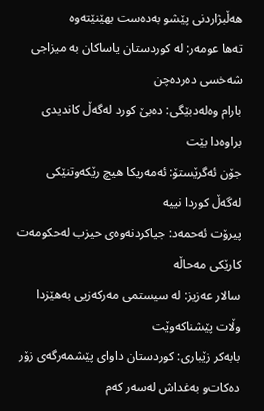هه‌ڵبژاردنی‌ پێشو به‌ده‌ست بهێنێته‌وه‌
ته‌ها عومه‌ر: له‌ كوردستان یاساكان به‌ میزاجی شه‌خسی ده‌رده‌چن
بارام وه‌له‌دبێگی: ده‌بێ كورد له‌گه‌ڵ كاندیدی براوه‌دا بێت
جۆن ئه‌گرێستۆ: ئه‌مه‌ریکا هیچ رێکه‌وتنێکی له‌گه‌ڵ کوردا نییه‌
پیرۆت ئه‌حمه‌د: جیاكردنه‌وه‌ی‌ حیزب له‌حكومه‌ت كارێكی‌ مه‌حاڵه‌
سالار عه‌زیز: له‌ سیستمی مه‌ركه‌زیی به‌هێزدا وڵات پێشناكه‌وێت
بابه‌كر زێباری‌: كوردستان داوای‌ پێشمه‌رگه‌ی‌ زۆر ده‌كات‌و به‌غداش له‌سه‌ر كه‌م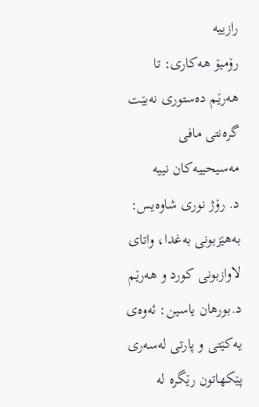رازییه‌
رۆمیۆ هه‌كاری: تا هه‌رێم ده‌ستوری نه‌بێت گره‌نتی‌ مافی‌ مه‌سیحییه‌كان نییه‌
د. رۆژ نوری‌ شاوه‌یس: به‌هێزبونی‌ به‌غدا، واتای‌ لاوازبونی‌ كورد و هه‌رێم
د.بورهان یاسین: ئه‌وه‌ی‌ یه‌كێتی‌ ‌و پارتی‌ له‌سه‌ری‌ پێكهاتون رێگره‌ له‌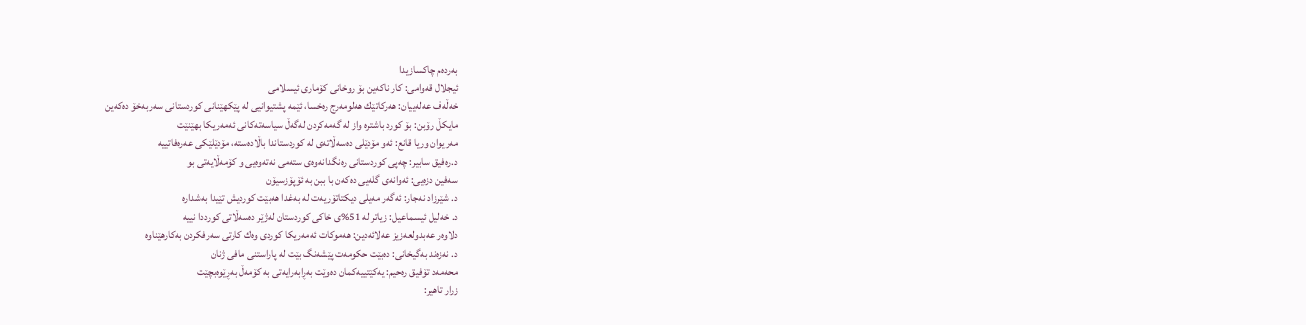به‌رده‌م چاكسازیدا
ئیجلال قه‌وامی: كار ناكه‌ین بۆ روخانی كۆماری ئیسلامی
خه‌ڵه‌ف عه‌له‌ییان: هه‌ركاتێك هه‌لومه‌رج ره‌خسا، ئێمه‌ پشتیوانیی‌ له‌ پێكهێنانی‌ كوردستانی‌ سه‌ربه‌خۆ ده‌كه‌ین
مایكڵ‌ رۆبن: بۆ كورد باشتره‌ واز له‌ گه‌مه‌كردن له‌گه‌ڵ‌ سیاسه‌ته‌كانی‌ ئه‌مه‌ریكا بهێنێت
مه‌ریوان وریا قانع: ئه‌و مۆدێلی‌ ده‌سه‌ڵاته‌ی‌ له‌ كوردستاندا باڵاده‌سته‌، مۆدێلێكی‌ عه‌ره‌فاتییه‌
د.ره‌فیق سابیر: چه‌پی‌ كوردستانی‌ ره‌نگدانه‌وه‌ی‌ سته‌می‌ نه‌ته‌وه‌یی‌ و كۆمه‌ڵایه‌تی‌ بو
سه‌فین دزه‌یی‌: ئه‌وانه‌ی‌ گله‌یی‌ ده‌كه‌ن با ببن به‌ ئۆپۆزسیۆن
د. شێرزاد نه‌جار: ئه‌گه‌ر مه‌یلی‌ دیكتاتۆریه‌ت له‌ به‌غدا هه‌بێت كوردیش تێیدا به‌شداره‌
د. خه‌لیل ئیسماعیل: زیاتر له‌ 51%ی‌ خاكی‌ كوردستان له‌ژێر ده‌سه‌ڵاتی‌ كورددا نییه‌
دلاوه‌ر عه‌بدولعه‌زیز عه‌لائه‌دین: هه‌موكات ئه‌مه‌ریكا كوردی‌ وه‌ك كارتی‌ سه‌رفكردن به‌كارهێناوه‌
د. نه‌زه‌ند به‌گیخانی: ده‌بێت حكومه‌ت پێشه‌نگ بێت له‌ پاراستنی‌ مافی‌ ژنان
محه‌مه‌د تۆفیق ره‌حیم: یەكێتییەكمان دەوێت بەڕابەرایەتی بە كۆمەڵ بەڕێوەبچێت
زرار تاهیر: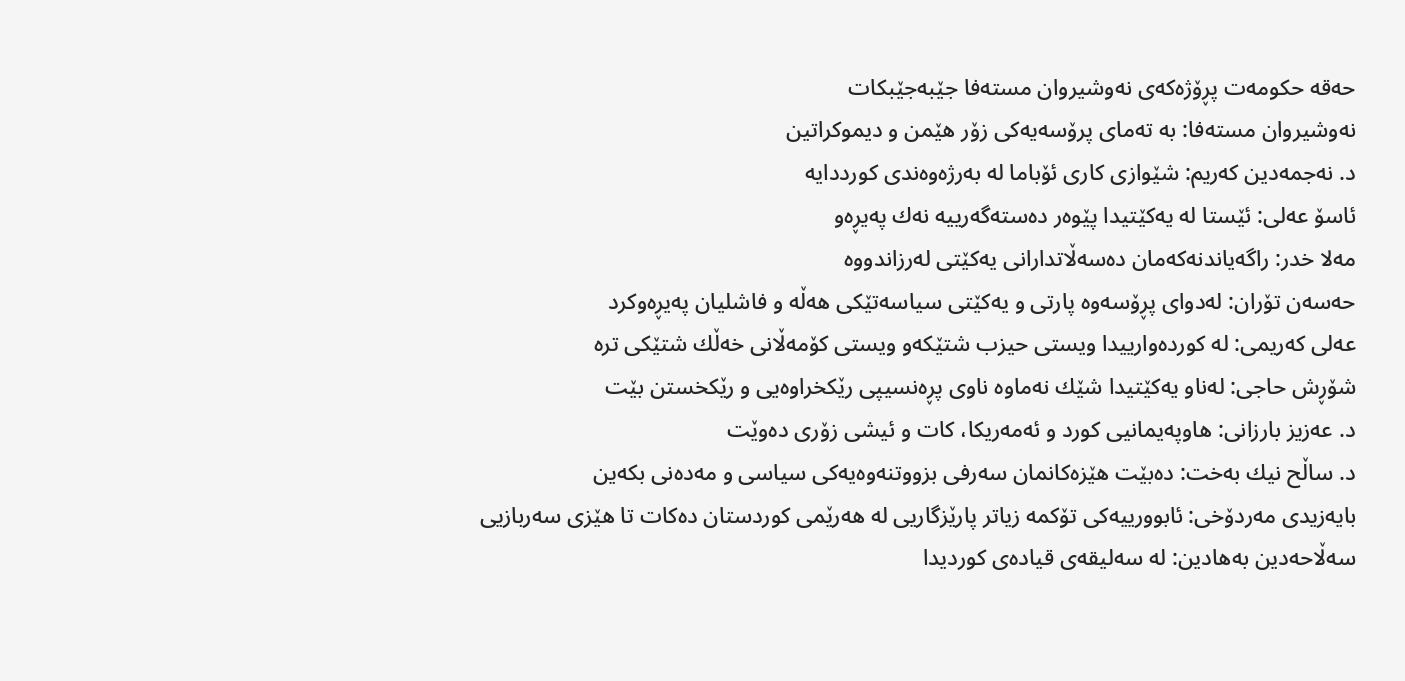حه‌قه‌ حكومه‌ت پڕۆژه‌كه‌ی‌ نه‌وشیروان مسته‌فا جێبه‌جێبكات
نه‌وشیروان مسته‌فا: بە تەمای پرۆسەیەكی زۆر هێمن و دیموكراتین
د. نه‌جمه‌دین كه‌ریم: شێوازی‌ كاری‌ ئۆباما له‌ به‌رژه‌وه‌ندی‌ كورددایه‌
ئاسۆ عه‌لی‌: ئێستا له‌ یه‌كێتیدا پێوه‌ر ده‌سته‌گه‌رییه‌ نه‌ك په‌یڕه‌و
مه‌لا خدر: راگه‌یاندنه‌که‌مان ده‌سه‌ڵاتدارانی یه‌کێتی له‌رزاندووه‌
حه‌سه‌ن تۆران: له‌دوای‌ پڕۆسه‌وه‌ پارتی‌ و یه‌كێتی‌ سیاسه‌تێكی‌ هه‌ڵه‌ و فاشلیان په‌یڕه‌وكرد
عه‌لی‌ كه‌ریمی‌: له‌ كورده‌وارییدا ویستی حیزب شتێكه‌و ویستی كۆمه‌ڵانی خه‌ڵك شتێكی تره‌
شۆڕش حاجی‌: له‌ناو یه‌كێتیدا شێك نه‌ماوه‌ ناوی‌ پڕه‌نسیپی‌ رێكخراوه‌یی‌ و رێكخستن بێت
د. عه‌زیز بارزانی‌: هاوپه‌یمانیی‌ كورد و ئه‌مه‌ریكا، كات و ئیشی‌ زۆری‌ ده‌وێت
د. ساڵح نیك به‌خت: ده‌بێت هێزه‌كانمان سه‌رفی بزووتنه‌وه‌یه‌كی‌ سیاسی‌ ‌و مه‌ده‌نی‌ بكه‌ین
بایه‌زیدی‌ مه‌ردۆخی‌: ئابوورییه‌كی‌ تۆكمه‌ زیاتر پارێزگاریی‌ له‌ هه‌رێمی‌ كوردستان ده‌كات تا هێزی‌ سه‌ربازیی‌
سه‌ڵاحه‌دین به‌هادین: له‌ سه‌لیقه‌ی‌ قیاده‌ی‌ كوردیدا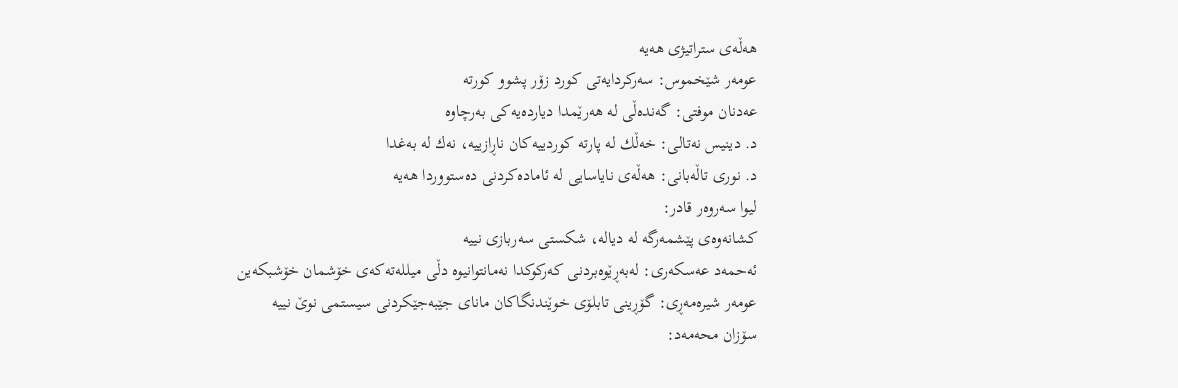هه‌ڵه‌ی‌ ستراتیژی‌ هه‌یه‌
عومه‌ر شێخموس: سه‌ركردایه‌تی‌ كورد زۆر پشوو كورته‌
عه‌دنان موفتی‌: گه‌نده‌ڵی‌ له‌ هه‌رێمدا دیارده‌یه‌كی‌ به‌رچاوه‌
د. دینیس نه‌تالی‌: خه‌ڵك له‌ پارته‌ كوردییه‌كان ناڕازییه‌، نه‌ك له‌ به‌غدا
د. نوری تاڵه‌بانی: هه‌ڵه‌ی‌ نایاسایی‌ له‌ ئاماده‌كردنی‌ ده‌ستووردا هه‌یه‌
لیوا سه‌روه‌ر قادر:
كشانه‌وه‌ی پێشمه‌رگه‌ له‌ دیاله‌، شكستی سه‌ربازی نییه‌
ئه‌حمه‌د عه‌سكه‌ری‌: له‌به‌ڕێوه‌بردنی‌ كه‌ركوكدا نه‌مانتوانیوه‌ دڵی‌ میلله‌ته‌كه‌ی‌ خۆشمان خۆشبكه‌ین
عومه‌ر شیره‌مه‌ڕی‌: گۆڕینی‌ تابلۆی‌ خوێندنگاكان مانای جێبه‌جێكردنی سیستمی نوێ نییه‌
سۆزان محه‌مه‌د: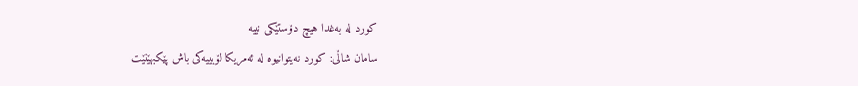كورد له‌ به‌غدا هیچ دۆستێكی‌ نییه‌
سامان شاڵی: كورد نه‌یتوانیوه‌ له‌ ئه‌مریكا لۆبییه‌كی باش پێكبهێنێت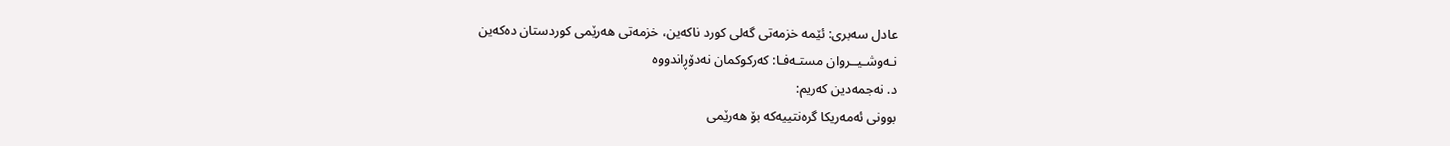عادل سه‌بری‌: ئێمه‌ خزمه‌تی گه‌لی كورد ناكه‌ین، خزمه‌تی هه‌رێمی كوردستان ده‌كه‌ین
نـه‌وشـیــروان مستـه‌فـا: كه‌ركوكمان نه‌دۆڕاندووه‌
د. نه‌جمه‌دین كه‌ریم:
بوونی‌ ئه‌مه‌ریكا گره‌نتییه‌كه‌ بۆ هه‌رێمی‌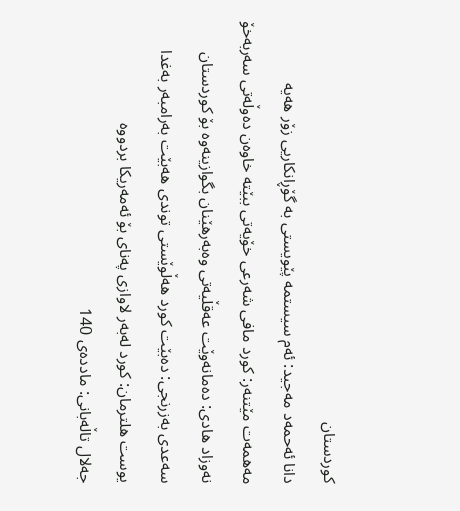كوردستان
دانا ئه‌حمه‌د مه‌جید: ئه‌م سیستمه‌ پێویستی به‌ گۆڕانكاریی زۆر هه‌یه‌
مه‌همه‌ت مێتنه‌ر: كورد مافی‌ شه‌رعی‌ خۆیه‌تی‌ ببێته‌ خاوه‌ن ده‌وڵه‌تی‌ سه‌ربه‌خۆ
نه‌وزاد هادی‌: ده‌مانه‌وێت عه‌قڵیه‌تی‌ وه‌به‌رهێنان بگوازینه‌وه‌ بۆ كوردستان
سه‌عدی به‌زرنجی‌: ده‌بێت كورد هه‌ڵوێستی‌ توندی‌ هه‌بێت به‌رامبه‌ر به‌غدا
یوست هلترمان: كورد له‌به‌ر لاوازی په‌نای بۆ ئه‌مه‌ریكا بردووه‌
جه‌لال تاڵه‌بانی: مادده‌ی 140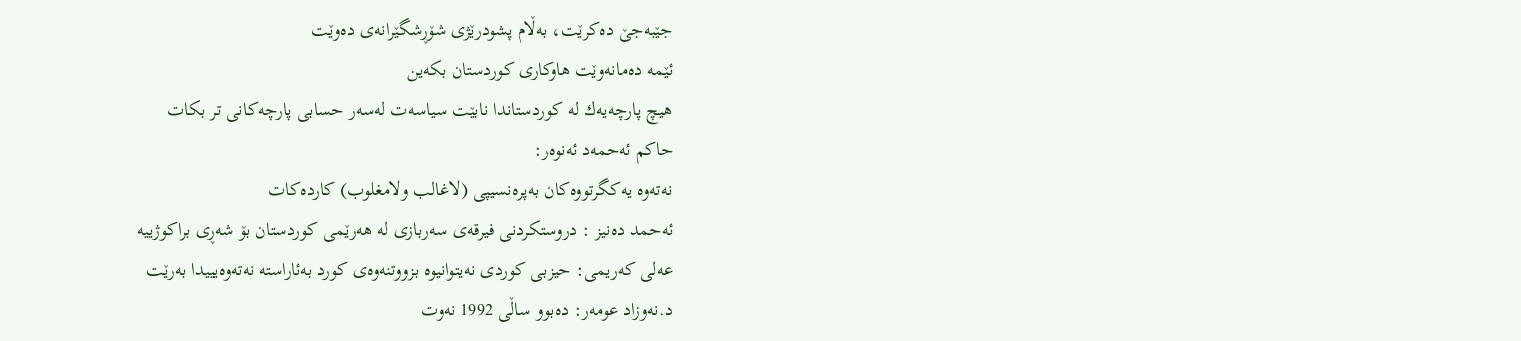جێبه‌جێ ده‌كرێت، به‌ڵام پشودرێژی شۆڕشگێرانه‌ی ده‌وێت
ئێمه‌ ده‌مانه‌وێت هاوكاری‌ كوردستان بكه‌ین
هیچ پارچه‌یه‌ك له‌ كوردستاندا نابێت سیاسه‌ت له‌سه‌ر حسابی‌ پارچه‌كانی‌ تر بكات
حاكم ئه‌حمه‌د ئه‌نوه‌ر:
نه‌ته‌وه‌ یه‌كگرتووه‌كان به‌پره‌نسیپی‌ (لاغالب ولامغلوب) كارده‌كات
ئه‌حمد ده‌نیز : دروستكردنی‌ فیرقه‌ی‌ سه‌ربازی‌ له‌ هه‌رێمی‌ كوردستان بۆ شه‌ڕی‌ براكوژییه‌
عه‌لی‌ كه‌ریمی‌: حیزبی‌ كوردی‌ نه‌یتوانیوه‌ بزووتنه‌وه‌ی‌ كورد به‌ئاراسته‌ نه‌ته‌وه‌یییدا به‌رێت
د.نه‌وزاد عومه‌ر: ده‌بوو ساڵی‌ 1992 نه‌وت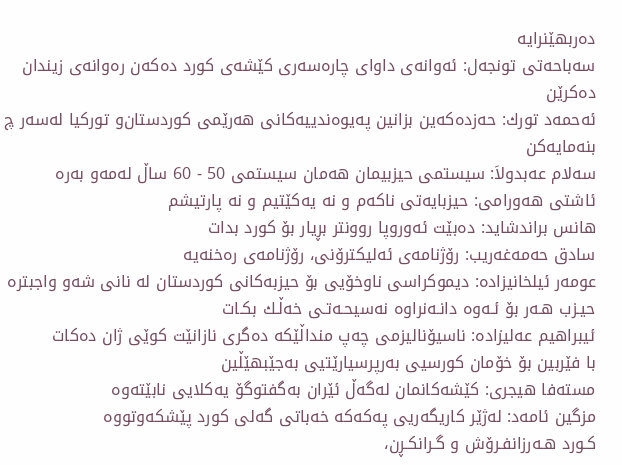ده‌ربهێنرایه‌
سه‌باحه‌تی‌ تونجه‌ل: ئه‌وانه‌ی‌ داوای‌ چاره‌سه‌ری‌ كێشه‌ی‌ كورد ده‌كه‌ن ره‌وانه‌ی‌ زیندان ده‌كرێن
ئه‌حمه‌د تورك: حه‌زده‌كه‌ین بزانین په‌یوه‌ندییه‌كانی‌ هه‌رێمی‌ كوردستان‌و توركیا له‌سه‌ر چ بنه‌مایه‌كن
سه‌لام عه‌بدولاَ: سیستمی‌ حیزبیمان هه‌مان سیستمی‌ 50 - 60 ساڵ له‌مه‌و به‌ره‌
ئاشتی‌ هه‌ورامی‌: حیزبایه‌تی‌ ناكه‌م و نه‌ یه‌كێتیم ‌و نه‌ پارتیشم
هانس براندشاید: ده‌بێت ئه‌وروپا روونتر بڕیار بۆ كورد بدات
سادق حه‌مه‌غه‌ریب: رۆژنامه‌ی‌ ئه‌لیكترۆنی‌، رۆژنامه‌ی‌ ره‌خنه‌یه‌
عومه‌ر ئیلخانیزاده‌: دیموكراسی ناوخۆیی بۆ حیزبه‌كانی كوردستان له‌ نانی شه‌و واجبتره‌
حیـزب هـه‌ر بۆ ئـه‌وه‌ دانـه‌نراوه‌ نه‌سیحـه‌تـی‌ خه‌ڵـك بكـات
ئیبراهیم عه‌لیزاده‌: ناسیۆنالیزمی‌ چه‌پ منداڵێكه‌ ده‌گری‌ نازانێت كوێی‌ ژان ده‌كات
با فێربین بۆ خۆمان كورسیی به‌رپرسیارێتیی به‌جێبهێڵین
مسته‌فا هیجری‌: كێشه‌كانمان له‌گه‌ڵ‌ ئێران به‌گفتوگۆ یه‌كلایی‌ نابێته‌وه‌
مزگین ئامه‌د: له‌ژێر كاریگه‌ریی‌ په‌كه‌كه‌ خه‌باتی‌ گه‌لی‌ كورد پێشكه‌وتووه‌
كـورد هـه‌رزانفـرۆش و گـرانكـڕن،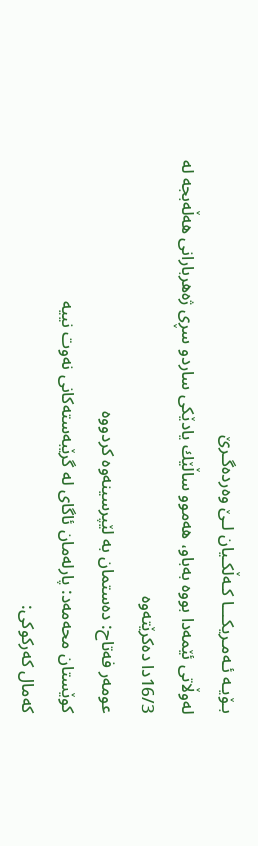بـۆیـه‌ ئـه‌مـریكـــا كـه‌ڵكـیان لـێ وه‌رده‌گـرێ‌
له‌وڵاتی‌ ئێمه‌دا بووه‌ به‌باو، هه‌موو ساڵێك یادێكی‌ ساردو سڕی‌ ژه‌هربارانی‌ هه‌ڵه‌بجه‌ له‌ 16/3دا ده‌كرێته‌وه‌
عومه‌ر فه‌تاح: ده‌ستمان به‌ لێپرسینه‌وه‌ كردووه‌
كوێستان محه‌مه‌د: پارله‌مان ئاگای‌ له‌ گرێبه‌سته‌كانی‌ نه‌وت نییه‌
كه‌مال كه‌ركوكی‌: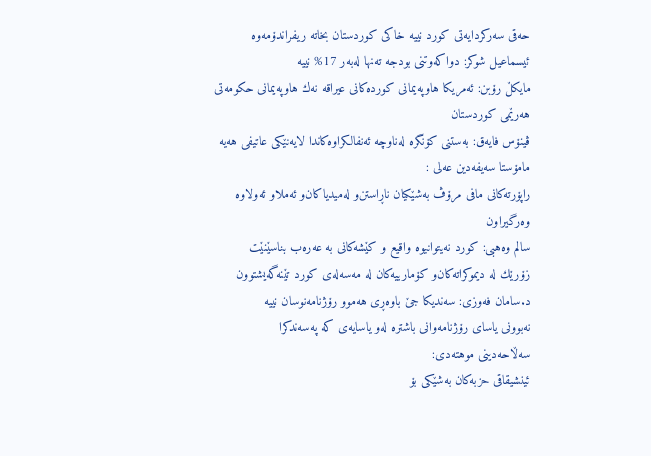حه‌قی‌ سه‌ركردایه‌تی‌ كورد نییه‌ خاكی‌ كوردستان بخاته‌ ریفراندۆمه‌وه‌
ئیسماعیل شوكر: دواكه‌وتنی‌ بودجه‌ ته‌نها له‌به‌ر 17% نییه‌
مایكڵ‌ رۆبن: ئه‌مریكا هاوپه‌یمانی كورده‌كانی عیراقه‌ نه‌ك هاوپه‌یمانی حكومه‌تی هه‌رێمی كوردستان
ڤینۆس فایه‌ق: به‌ستنی‌ كۆنگره‌ له‌ناوچه‌ ئه‌نفالكراوه‌كاندا لایه‌نێكی عاتیفی‌ هه‌یه‌
مامۆستا سه‌یفه‌دین عه‌لی‌ :
راپۆرته‌كانی‌ مافی‌ مرۆڤ به‌شێكیان ناڕاستن‌و له‌میدیاكان‌و ئه‌ملاو ئه‌ولاوه‌ وه‌رگیراون
سالم وه‌هبی‌: كورد نه‌یتوانیوه‌ واقیع ‌و كێشه‌كانی‌ به‌ عه‌ره‌ب بناسێنێت
زۆرێك له‌ دیموكراته‌كان‌و كۆمارییه‌كان له‌ مه‌سه‌له‌ی‌ كورد تێنه‌گه‌یشتوون
د.سامان فه‌وزی‌: سه‌ندیكا جێ باوه‌ڕی‌ هه‌موو رۆژنامه‌نوسان نییه‌
نه‌بوونی‌ یاسای‌ رۆژنامه‌وانی‌ باشتره‌ له‌و یاسایه‌ی‌ كه‌ په‌سه‌ندكرا
سه‌ڵاحه‌دینی‌ موهته‌دی‌:
ئینشیقاقی حزبه‌كان به‌شێكی بۆ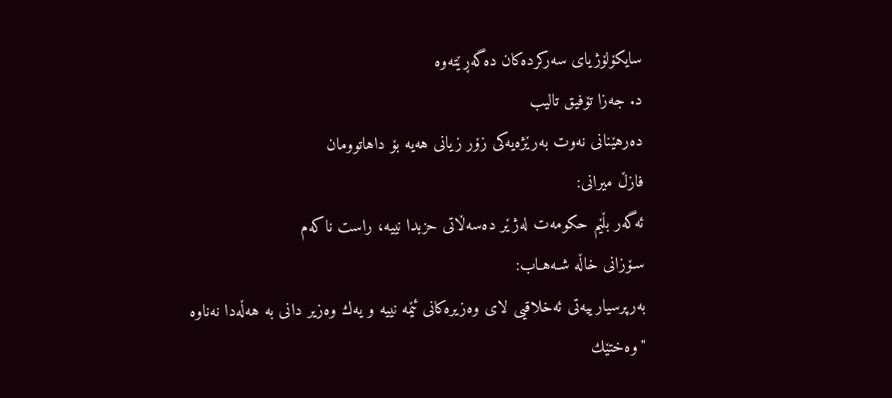سایكۆلۆژیای سه‌ركرده‌كان ده‌گه‌ڕێته‌وه‌
د. جه‌زا تۆفیق تالیب
ده‌رهێنانی نه‌وت به‌رێژه‌یه‌كی زۆر زیانی هه‌یه‌ بۆ داهاتوومان
فازڵ‌ میرانی‌:
ئه‌گه‌ر بڵێم حكومه‌ت له‌ژێر ده‌سه‌ڵاتی‌ حزبدا نییه‌، راست ناكه‌م
سـۆزانی خاڵه‌ شـه‌هـاب:
به‌رپرسیارییه‌تی‌ ئه‌خلاقیی لای وه‌زیره‌كانی ئێمه‌ نییه‌ و یه‌ك وه‌زیر دانی به‌ هه‌ڵه‌دا نه‌ناوه‌
"وه‌ختێك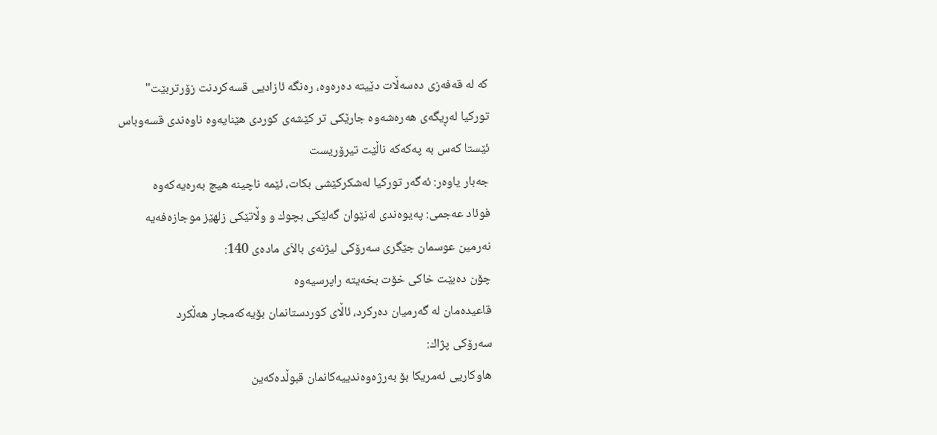كه‌ له‌ قه‌فه‌زی‌ ده‌سه‌ڵات دێیته‌ ده‌ره‌وه‌، ره‌نگه‌ ئازادیی قسه‌كردنت زۆرتربێت"
توركیا له‌ڕیگه‌ی هه‌ره‌شه‌وه‌ جارێكی تر كێشه‌ی كوردی هێنایه‌وه‌ ناوه‌ندی قسه‌وباس
ئێستا که‌س به‌ په‌که‌که‌ ناڵێت تیرۆریست
جه‌بار یاوه‌ر: ئه‌گه‌ر توركیا له‌شكركێشی بكات، ئێمه‌ ناچینه‌ هیچ به‌ره‌یه‌كه‌وه‌
فوئاد عه‌جمی: په‌یوه‌ندی‌ له‌نێوان گه‌لێكی‌ بچوك ‌و وڵاتێكی‌ زلهێز موجازه‌فه‌یه‌
نه‌رمین عوسمان جێگری‌ سه‌رۆكی‌ لیژنه‌ی‌ بالاَی‌ ماده‌ی‌ 140:
چۆن ده‌بێت خاكی‌ خۆت بخه‌یته‌ راپرسیه‌وه‌
قاعیده‌مان له‌ گه‌رمیان ده‌ركرد، ئاڵای‌ كوردستانمان بۆیه‌كه‌مجار هه‌ڵكرد
سه‌رۆكی‌ پژاك:
هاوكاریی‌ ئه‌مریكا بۆ به‌رژه‌وه‌ندییه‌كانمان قبوڵده‌كه‌ین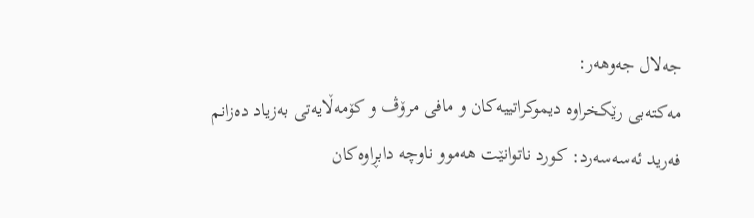جه‌لال جه‌وهه‌ر:
مه‌كته‌بی‌ رێكخراوه‌ دیموكراتییه‌كان و مافی‌ مرۆڤ و كۆمه‌ڵایه‌تی‌ به‌زیاد ده‌زانم
فه‌رید ئه‌سه‌سه‌رد: كورد ناتوانێت هه‌موو ناوچه‌ دابڕاوه‌كان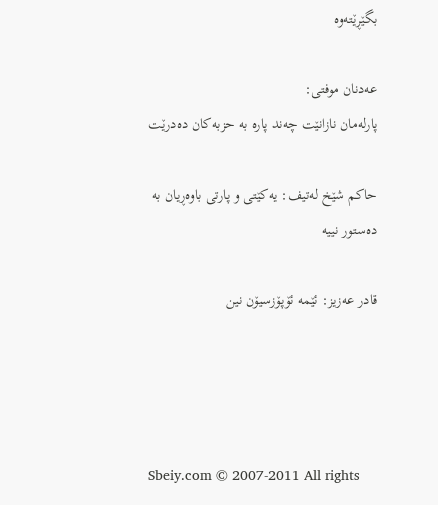بگێڕێته‌وه‌

عه‌دنان موفتی‌:
پارله‌مان نازانێت چه‌ند پاره‌ به‌ حزبه‌كان ده‌درێت

حاكم شێخ له‌تیف: یه‌كێتی‌ و پارتی‌ باوه‌ڕیان به‌ ده‌ستور نییه‌

قادر عه‌زیز: ئێمه‌ ئۆپۆزسیۆن نین




Sbeiy.com © 2007-2011 All rights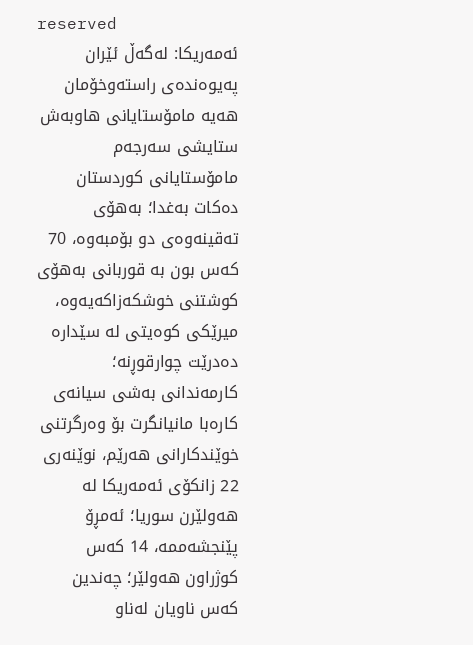reserved
ئه‌مه‌ریكا: له‌گه‌ڵ ئێران په‌یوه‌نده‌ی‌ راسته‌وخۆمان هه‌یه‌ مامۆستایانی هاوبه‌ش ستایشی سه‌رجه‌م مامۆستایانی‌ كوردستان ده‌كات به‌غدا؛ به‌هۆی ته‌قینه‌وه‌ی دو بۆمبه‌وه، 70 كه‌س بون به‌ قوربانی‌ به‌هۆی‌ كوشتنی‌ خوشكه‌زاكه‌یه‌وه‌، میرێكی كوه‌یتی‌ له‌ سێداره‌ ده‌درێت چوارقوڕنه‌؛ كارمه‌ندانی به‌شی سیانه‌ی كاره‌با مانیانگرت بۆ وه‌رگرتنی خوێندكارانی هه‌رێم، نوێنه‌ری‌ 22 زانكۆی‌ ئه‌مه‌ریكا له‌ هه‌ولێرن سوریا؛ ئه‌مڕۆ پێنجشه‌ممه‌، 14 كه‌س كوژراون هه‌ولێر؛ چه‌ندین كه‌س ناویان له‌ناو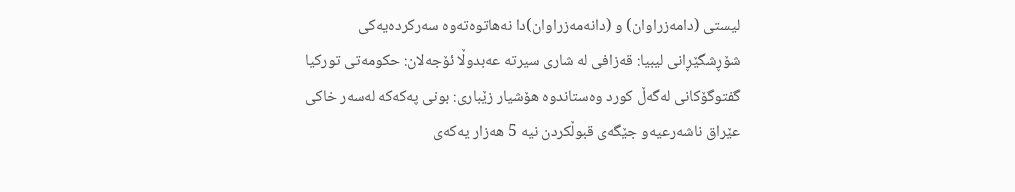ليستى (دامه‌زراوان) و (دانه‌مه‌زراوان)دا نه‌هاتوه‌ته‌وه‌ سه‌ركرده‌یه‌كی شۆڕشگێڕانی‌ لیبیا: قه‌زافی له‌ شاری‌ سیرته‌ عه‌بدوڵا ئۆجه‌لان: حكومه‌تی‌ توركیا گفتوگۆكانی‌ له‌گه‌ڵ كورد وه‌ستاندوه‌ هۆشیار زێباری‌: بونی په‌كه‌كه‌ له‌سه‌ر خاكی عێراق ناشه‌رعیه‌و جێگه‌ی‌ قبوڵكردن نیه‌ 5 هه‌زار یه‌كه‌ی‌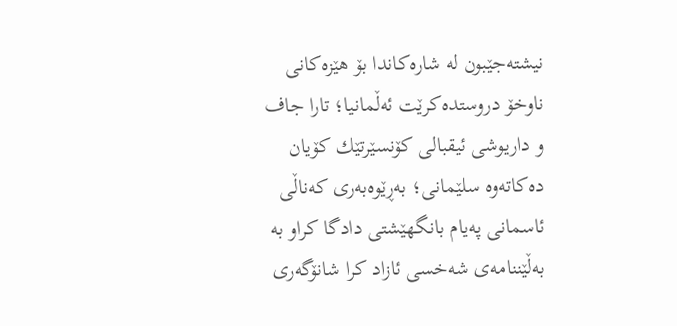نیشته‌جێبون له‌ شاره‌كاندا بۆ هێزه‌كانی ناوخۆ دروستده‌كرێت ئه‌ڵمانیا؛ تارا جاف و داریوشی‌ ئیقبالی‌ كۆنسێرتێك كۆیان ده‌كاته‌وه‌ سلێمانی؛ به‌ڕێوه‌به‌ری كه‌ناڵی ئاسمانی په‌یام بانگهێشتی دادگا کراو به‌ به‌ڵێننامه‌ی شه‌خسی ئازاد کرا شانۆگه‌ری‌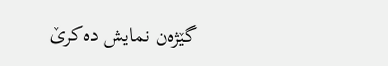گێژه‌ن نمایش ده‌كرێ